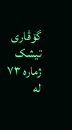گۆڤاری تیشک ژمارە ٧٣
لە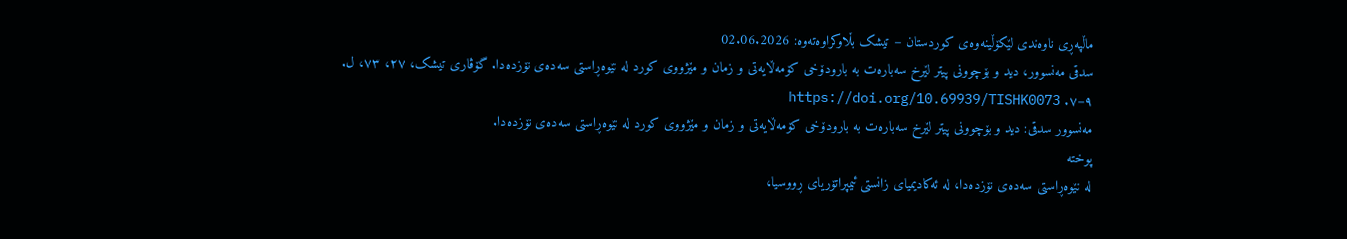ماڵپەڕی ناوەندی لێکۆڵینەوەی کوردستان – تیشک بڵاوکراوەتەوە: 02.06.2026
سدقی مەنسوور، دید و بۆچوونی پیتر لێرخ سەبارەت بە بارودۆخی کۆمەڵایەتی و زمان و مێژووی کورد لە نێوەڕاستی سەدەی نۆزدەدا. گۆڤاری تیشک، ٢٧، ٧٣، ل. ٩–٧. https://doi.org/10.69939/TISHK0073
مەنسوور سدقی: دید و بۆچوونی پیتر لێرخ سەبارەت بە بارودۆخی کۆمەڵایەتی و زمان و مێژووی کورد لە نێوەڕاستی سەدەی نۆزدەدا.
پوختە
لە نێوەڕاستی سەدەی نۆزدەدا، لە ئەکادیمیای زانستی ئیمپراتۆریای ڕووسیا،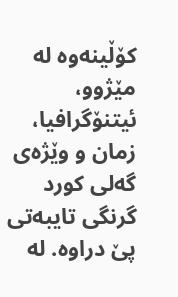کۆڵینەوە لە مێژوو، ئیتنۆگرافیا، زمان و وێژەی گەلی کورد گرنگی تایبەتی پێ دراوە. لە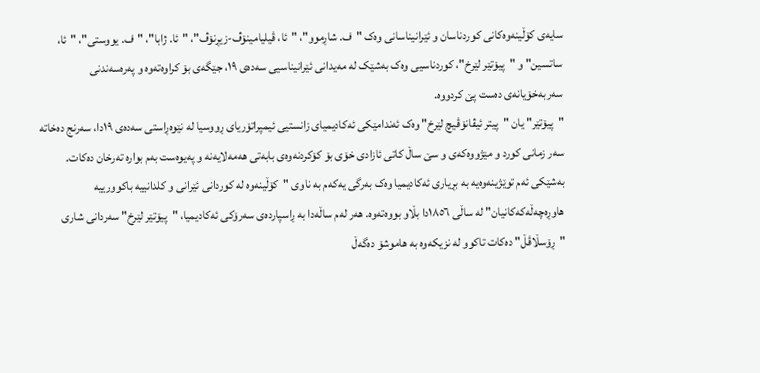سایەی کۆڵینەوەکانی کوردناسان و ئێرانیناسانی وەک "ف. شاڕموو"، "ئا، ڤیلیامینۆڤ-زیڕنۆڤ"، "ئا. ژابا"، "ف. یووستی"، "ئا، ساتسین" و "پیۆتێر لێرخ"، کوردناسیی وەک بەشێک لە مەیدانی ئێرانیناسیی سەدەی ١٩، جێگەی بۆ کراوەتەوە و پەرەسەندنی سەربەخۆیانەی دەست پێ کردووە.
"پیۆتێر" یان "پیتر ئیڤانۆڤیچ لێرخ" وەک ئەندامێکی ئەکادیمیای زانستیی ئیمپراتۆریای ڕووسیا لە نێوەڕاستی سەدەی ١٩دا، سەرنج دەخاتە سەر زمانی کورد و مێژووەکەی و سێ ساڵ کاتی ئازادی خۆی بۆ کۆکردنەوەی بابەتی هەمەلایەنە و پەیوەست بەم بوارە تەرخان دەکات. بەشێکی ئەم توێژینەوەیە بە بڕیاری ئەکادیمیا وەک بەرگی یەکەم بە ناوی "کۆڵینەوە لە کوردانی ئێرانی و کلدانییە باکوورییە هاوڕەچەڵەکەکانیان" لە ساڵی ١٨٥٦دا بڵاو بووەتەوە. هەر لەم ساڵەدا بە ڕاسپاردەی سەرۆکی ئەکادیمیا، "پیۆتێر لێرخ" سەردانی شاری "ڕۆسڵاڤڵ" دەکات تاکوو لە نزیکەوە بە هاموشۆ دەگەڵ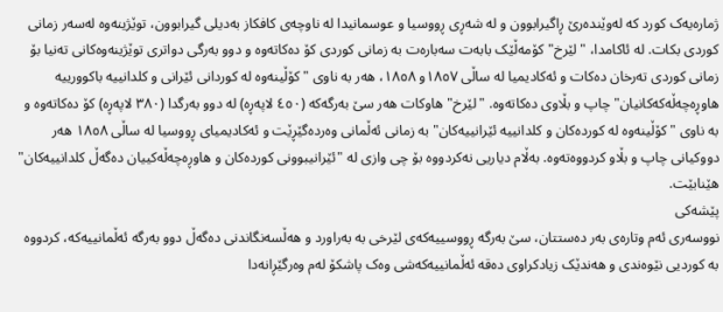ژمارەیەک کورد کە لەوێندەرێ ڕاگیرابوون و لە شەڕی ڕووسیا و عوسمانیدا لە ناوچەی کافکاز بەدیلی گیرابوون، توێژینەوە لەسەر زمانی کوردی بکات. لە ئاکامدا، "لێرخ" کۆمەڵێک بابەت سەبارەت بە زمانی کوردی کۆ دەکاتەوە و دوو بەرگی دواتری توێژینەوەکانی تەنیا بۆ زمانی کوردی تەرخان دەکات و ئەکادیمیا لە ساڵی ١٨٥٧و ١٨٥٨، هەر بە ناوی "کۆڵینەوە لە کوردانی ئێرانی و کلدانییە باکوورییە هاوڕەچەڵەکەکانیان" چاپ و بڵاوی دەکاتەوە. "لێرخ" هاوکات هەر سێ بەرگەکە (٤٥٠ لاپەڕە) لە دوو بەرگدا (٣٨٠ لاپەڕە) کۆ دەکاتەوە و بە ناوی "کۆڵینەوە لە کوردەکان و کلدانییە ئێرانییەکان" بە زمانی ئەڵمانی وەردەگێڕێت و ئەکادیمیای ڕووسیا لە ساڵی ١٨٥٨ هەر دووکیانی چاپ و بڵاو کردووەتەوە. بەڵام دیاریی نەکردووە بۆ چی وازی لە "ئێرانیبوونی کوردەکان و هاوڕەچەڵەکییان دەگەڵ کلدانییەکان" هێنابێت.
پێشەکی
نووسەری ئەم وتارەی بەر دەستتان، سێ بەرگە ڕووسییەکەی لێرخی بە بەراورد و هەڵسەنگاندنی دەگەڵ دوو بەرگە ئەڵمانییەکە، کردووە بە کوردیی نێوەندی و هەندێک زیادکراوی دەقە ئەڵمانییەکەشی وەک پاشکۆ لەم وەرگێڕانەدا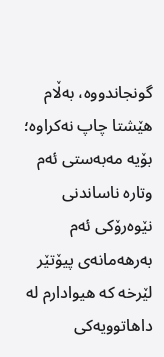گونجاندووە، بەڵام هێشتا چاپ نەکراوە؛ بۆیە مەبەستی ئەم وتارە ناساندنی نێوەرۆکی ئەم بەرهەمانەی پیۆتێر لێرخە کە هیوادارم لە داهاتوویەکی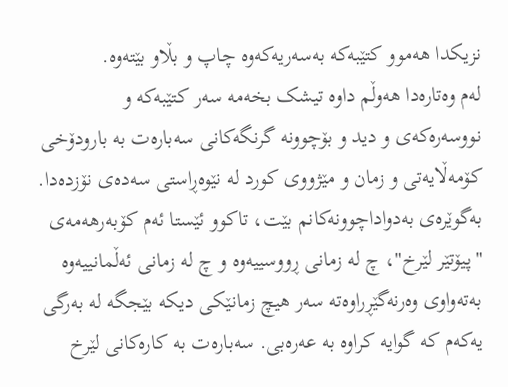نزیکدا هەموو کتێبەکە بەسەریەکەوە چاپ و بڵاو بێتەوە.
لەم وەتارەدا هەوڵم داوە تیشک بخەمە سەر کتێبەکە و نووسەرەکەی و دید و بۆچوونە گرنگەکانی سەبارەت بە بارودۆخی کۆمەڵایەتی و زمان و مێژووی کورد لە نێوەڕاستی سەدەی نۆزدەدا.
بەگوێرەی بەدواداچوونەکانم بێت، تاکوو ئێستا ئەم کۆبەرهەمەی "پیۆتێر لێرخ"، چ لە زمانی ڕووسییەوە و چ لە زمانی ئەڵمانییەوە بەتەواوی وەرنەگێڕراوەتە سەر هیچ زمانێکی دیکە بێجگە لە بەرگی یەکەم کە گوایە کراوە بە عەرەبی. سەبارەت بە کارەکانی لێرخ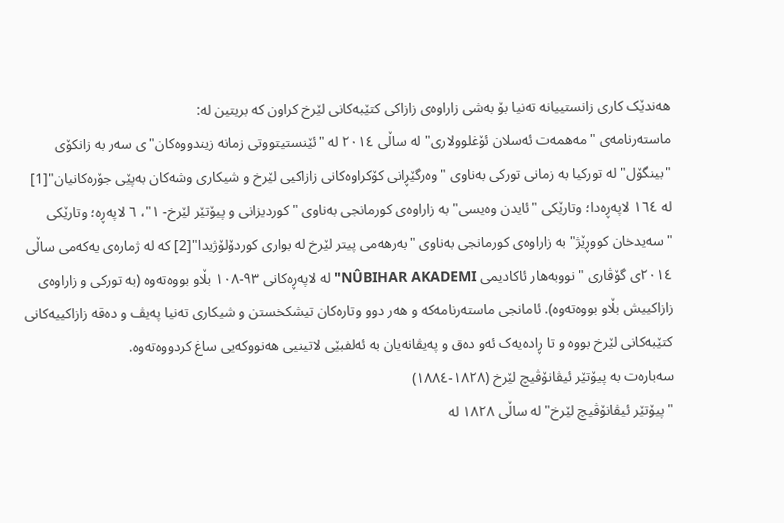هەندێک کاری زانستییانە تەنیا بۆ بەشی زاراوەی زازاکی کتێبەکانی لێرخ کراون کە بریتین لە:
ماستەرنامەی "مەهمەت ئەسلان ئۆغلوولاری" لە ساڵی ٢٠١٤ لە "ئێنستیتووتی زمانە زیندووەکان"ی سەر بە زانکۆی "بینگۆل" لە تورکیا بە زمانی تورکی بەناوی "وەرگێڕانی کۆکراوەکانی زازاکیی لێرخ و شیکاری وشەکان بەپێی جۆرەکانیان"[1] لە ١٦٤ لاپەڕەدا؛ وتارێکی "ئایدن وەیسی" بە زاراوەی کورمانجی بەناوی "کوردیزانی و پیۆتێر لێرخ- ١"، ٦ لاپەڕە؛ وتارێکی "سەیدخان کووڕێژ" بە زاراوەی کورمانجی بەناوی "بەرهەمی پیتر لێرخ لە بواری کوردۆلۆژیدا"[2] کە لە ژمارەی یەکەمی ساڵی ٢٠١٤ی گۆڤاری "نووبەهار ئاکادیمی NÛBIHAR AKADEMI" لە لاپەڕەکانی ٩٣-١٠٨ بڵاو بووەتەوە (بە تورکی و زاراوەی زازاکییش بڵاو بووەتەوە). ئامانجی ماستەرنامەکە و هەر دوو وتارەکان تیشکخستن و شیکاری تەنیا پەیڤ و دەقە زازاکییەکانی کتێبەکانی لێرخ بووە و تا ڕادەیەک ئەو دەق و پەیڤانەیان بە ئەلفبێی لاتینیی هەنووکەیی ساغ کردووەتەوە.
سەبارەت بە پیۆتێر ئیڤانۆڤیچ لێرخ (١٨٢٨-١٨٨٤)
"پیۆتێر ئیڤانۆڤیچ لێرخ" لە ساڵی ١٨٢٨ لە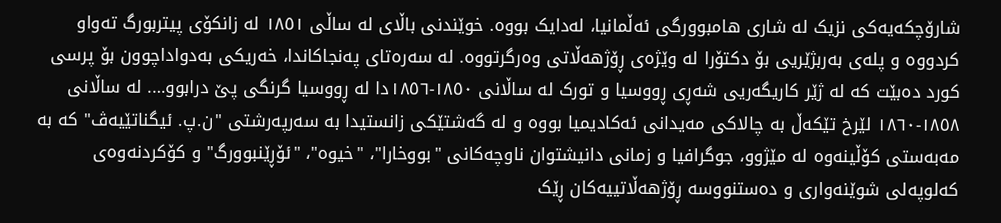شارۆچکەیەکی نزیک لە شاری هامبوورگی ئەڵمانیا، لەدایک بووە. خوێندنی باڵای لە ساڵی ١٨٥١ لە زانکۆی پیتربورگ تەواو کردووە و پلەی بەربژێریی بۆ دکتۆرا لە وێژەی ڕۆژهەڵاتی وەرگرتووە. لە سەرەتای پەنجاکاندا، خەریکی بەدواداچوون بۆ پرسی کورد دەبێت کە لە ژێر کاریگەریی شەڕی ڕووسیا و تورک لە ساڵانی ١٨٥٠-١٨٥٦دا لە ڕووسیا گرنگی پێ درابوو…. لە ساڵانی ١٨٥٨-١٨٦٠ لێرخ تێکەڵ بە چالاکی مەیدانی ئەکادیمیا بووە و لە گەشتێکی زانستیدا بە سەرپەرشتی "ن.پ. ئیگناتێیەڤ" کە بە مەبەستی کۆڵینەوە لە مێژوو، جوگرافیا و زمانی دانیشتوان ناوچەکانی "بووخارا"، "خیوە"، "ئۆڕێنبوورگ" و کۆکردنەوەی کەلوپەلی شوێنەواری و دەستنووسە ڕۆژهەڵاتییەکان ڕێک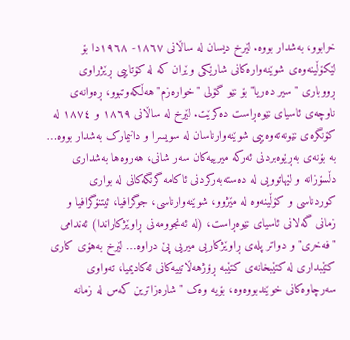خرابوو، بەشدار بووە. لێرخ دیسان لە ساڵانی ١٨٦٧- ١٩٦٨دا بۆ لێکۆڵینەوەی شوێنەوارەکانی شارێکی وێران کە لە کۆتاییی ڕێژراوی ڕووباری "سیر دەریا" بۆ نێو گۆلی "خوارەزم" هەڵکەوتبوو، ڕەوانەی ناوچەی ئاسیای نێوەڕاست دەکرێت. لێرخ لە ساڵانی ١٨٦٩ و ١٨٧٤ لە کۆنگرەی نێونەتەوەییی شوێنەوارناسان لە سویسرا و دانیمارک بەشدار بووە… بە بۆنەی بەڕێوەبردنی ئەرکە میرییەکان سەر شانی، هەروەها بەشداری دڵسۆزانە و لێهاتوویی لە دەستەبەرکردنی ئاکامە گرنگەکانی لە بواری کوردناسی و کۆڵینەوە لە مێژوو، شوێنەوارناسی، جوگرافیا، ئیتنۆگرافیا و زمانی گەلانی ئاسیای نێوەڕاست، (لە ئەنجوومەنی ڕاوێژکاراندا) ئەندامی "فەخری" و دواتر پلەی ڕاوێژکاریی میریی پێ دراوە… لێرخ بەهۆی کاری کتێبداری لە کتێبخانەی کتێبە ڕۆژهەڵاتییەکانی ئەکادیمیا، تەواوی سەرچاوەکانی خوێندبووەوە، بۆیە وەک "شارەزاترین کەس لە زمانە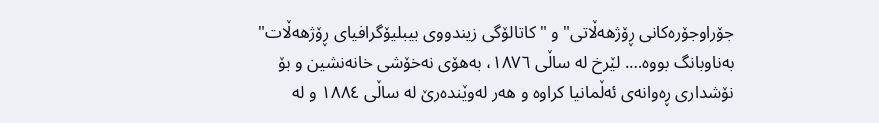جۆراوجۆرەکانی ڕۆژهەڵاتی" و "کاتالۆگی زیندووی بیبلیۆگرافیای ڕۆژهەڵات" بەناوبانگ بووە…. لێرخ لە ساڵی ١٨٧٦، بەهۆی نەخۆشی خانەنشین و بۆ نۆشداری ڕەوانەی ئەڵمانیا کراوە و هەر لەوێندەرێ لە ساڵی ١٨٨٤ و لە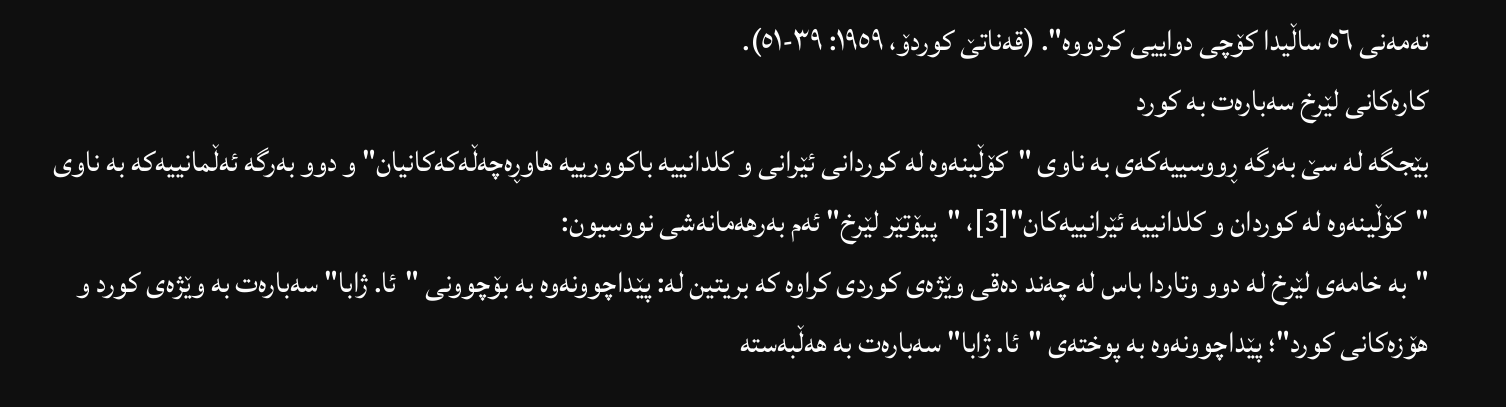تەمەنی ٥٦ ساڵیدا کۆچی دواییی کردووە". (قەناتێ کوردۆ، ١٩٥٩: ٣٩-٥١).
کارەکانی لێرخ سەبارەت بە کورد
بێجگە لە سێ بەرگە ڕووسییەکەی بە ناوی "کۆڵینەوە لە کوردانی ئێرانی و کلدانییە باکوورییە هاوڕەچەڵەکەکانیان" و دوو بەرگە ئەڵمانییەکە بە ناوی "کۆڵینەوە لە کوردان و کلدانییە ئێرانییەکان"[3]، "پیۆتێر لێرخ" ئەم بەرهەمانەشی نووسیون:
"بە خامەی لێرخ لە دوو وتاردا باس لە چەند دەقی وێژەی کوردی کراوە کە بریتین لە: پێداچوونەوە بە بۆچوونی "ئا. ژابا" سەبارەت بە وێژەی کورد و هۆزەکانی کورد"؛ پێداچوونەوە بە پوختەی "ئا. ژابا" سەبارەت بە هەڵبەستە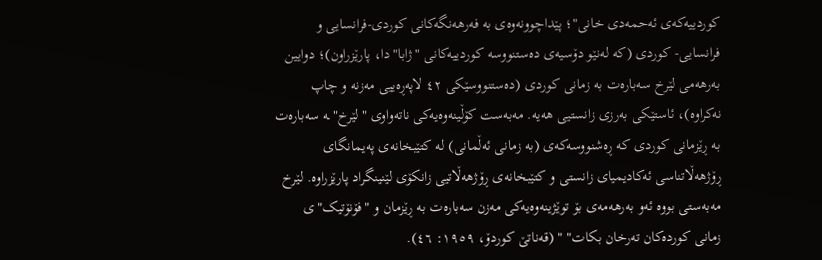کوردییەکەی ئەحمەدی خانی"؛ پێداچوونەوەی بە فەرهەنگەکانی کوردی-فرانسایی و فرانسایی- کوردی (کە لەنێو دۆسیەی دەستنووسە کوردییەکانی "ژابا"دا، پارێزراون)؛ دوایین بەرهەمی لێرخ سەبارەت بە زمانی کوردی (دەستنووسێکی ٤٢ لاپەڕەییی مەزنە و چاپ نەکراوە)، ئاستێکی بەرزی زانستیی هەیە. مەبەست کۆڵینەوەیەکی ناتەواوی "لێرخ"ـە سەبارەت بە ڕێزمانی کوردی کە ڕەشنووسەکەی (بە زمانی ئەڵمانی) لە کتێبخانەی پەیمانگای ڕۆژهەڵاتناسی ئەکادیمیای زانستی و کتێبخانەی ڕۆژهەڵاتیی زانکۆی لێنینگراد پارێزراوە. لێرخ مەبەستی بووە ئەو بەرهەمەی بۆ توێژینەوەیەکی مەزن سەبارەت بە ڕێزمان و "فۆنۆتیک"ی زمانی کوردەکان تەرخان بکات" " (قەناتێ کوردۆ، ١٩٥٩: ٤٦).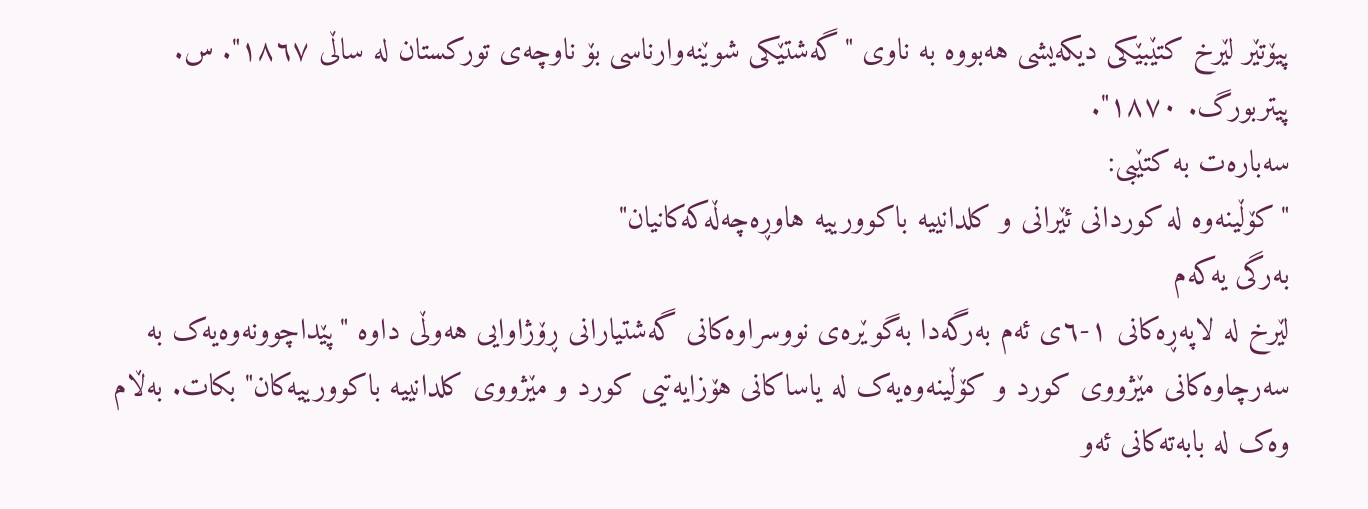پیۆتێر لێرخ کتێبێکی دیکەیشی هەبووە بە ناوی "گەشتێکی شوێنەوارناسی بۆ ناوچەی تورکستان لە ساڵی ١٨٦٧". س. پیتربورگ. ١٨٧٠".
سەبارەت بە کتێبی:
"کۆڵینەوە لە کوردانی ئێرانی و کلدانییە باکوورییە هاوڕەچەڵەکەکانیان"
بەرگی یەکەم
لێرخ لە لاپەڕەکانی ١-٦ی ئەم بەرگەدا بەگوێرەی نووسراوەکانی گەشتیارانی ڕۆژاوایی هەوڵی داوە "پێداچوونەوەیەک بە سەرچاوەکانی مێژووی کورد و کۆڵینەوەیەک لە یاساکانی هۆزایەتیی کورد و مێژووی کلدانییە باکوورییەکان" بکات. بەڵام وەک لە بابەتەکانی ئەو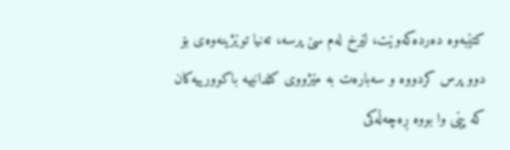کتێبەوە دەردەکەوێت، لێرخ لەم سێ پرسە، تەنیا توێژینەوەی بۆ دوو پرس کردووە و سەبارەت بە مێژووی کلدانییە باکوورییەکان کە پێی وا بووە ڕەچەڵەکی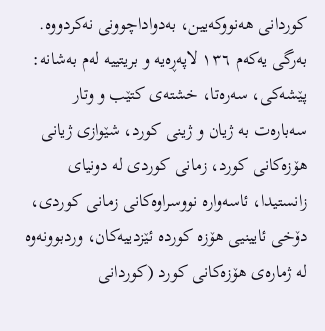کوردانی هەنووکەیین، بەدواداچوونی نەکردووە.
بەرگی یەکەم ١٣٦ لاپەڕەیە و بریتییە لەم بەشانە:
پێشەکی، سەرەتا، خشتەی کتێب و وتار سەبارەت بە ژیان و ژینی کورد، شێوازی ژیانی هۆزەکانی کورد، زمانی کوردی لە دونیای زانستیدا، ئاسەوارە نووسراوەکانی زمانی کوردی، دۆخی ئایینیی هۆزە کوردە ئێزدییەکان، وردبوونەوە لە ژمارەی هۆزەکانی کورد (کوردانی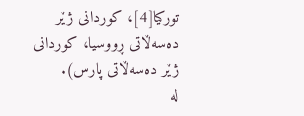تورکیا[4]، کوردانی ژێر دەسەڵاتی ڕووسیا، کوردانی ژێر دەسەڵاتی پارس).
لە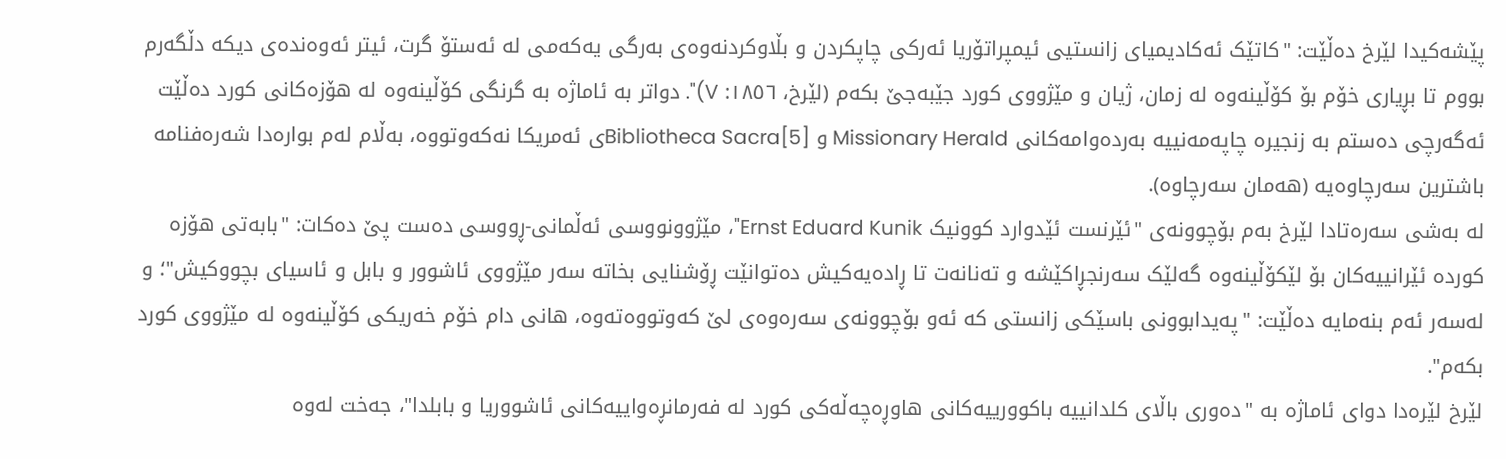پێشەکیدا لێرخ دەڵێت: "کاتێک ئەکادیمیای زانستیی ئیمپراتۆریا ئەرکی چاپکردن و بڵاوکردنەوەی بەرگی یەکەمی لە ئەستۆ گرت، ئیتر ئەوەندەی دیکە دڵگەرم بووم تا بڕیاری خۆم بۆ کۆڵینەوە لە زمان، ژیان و مێژووی کورد جێبەجێ بکەم (لێرخ، ١٨٥٦: V)". دواتر بە ئاماژە بە گرنگی کۆڵینەوە لە هۆزەکانی کورد دەڵێت ئەگەرچی دەستم بە زنجیرە چاپەمەنییە بەردەوامەکانی Missionary Herald و [5]Bibliotheca Sacraی ئەمریکا نەکەوتووە، بەڵام لەم بوارەدا شەرەفنامە باشترین سەرچاوەیە (هەمان سەرچاوە).
لە بەشی سەرەتادا لێرخ بەم بۆچوونەی "ئێرنست ئێدوارد کوونیک Ernst Eduard Kunik"، مێژوونووسی ئەڵمانی-ڕووسی دەست پێ دەکات: "بابەتی هۆزە کوردە ئێرانییەکان بۆ لێکۆڵینەوە گەلێک سەرنجڕاکێشە و تەنانەت تا ڕادەیەکیش دەتوانێت ڕۆشنایی بخاتە سەر مێژووی ئاشوور و بابل و ئاسیای بچووکیش"؛ و لەسەر ئەم بنەمایە دەڵێت: "پەیدابوونی باسێکی زانستی کە ئەو بۆچوونەی سەرەوەی لێ کەوتووەتەوە، هانی دام خۆم خەریکی کۆڵینەوە لە مێژووی کورد بکەم".
لێرخ لێرەدا دوای ئاماژە بە "دەوری باڵای کلدانییە باکوورییەکانی هاوڕەچەڵەکی کورد لە فەرمانڕەواییەکانی ئاشووریا و بابلدا"، جەخت لەوە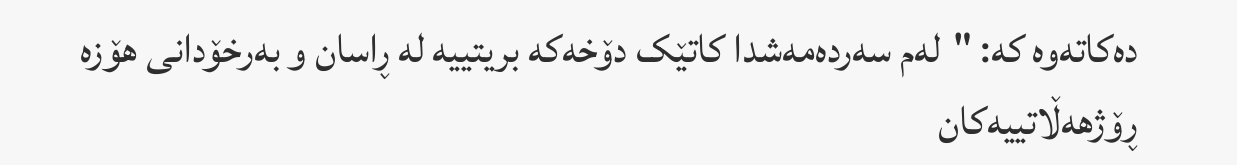دەکاتەوە کە: "لەم سەردەمەشدا کاتێک دۆخەکە بریتییە لە ڕاسان و بەرخۆدانی هۆزە ڕۆژهەڵاتییەکان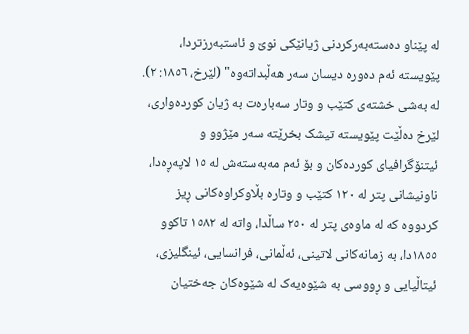لە پێناو دەستەبەرکردنی ژیانێکی نوێ و ئاستبەرزتردا، پێویستە ئەم دەورە دیسان سەر هەڵبداتەوە" (لێرخ، ١٨٥٦: ٢).
لە بەشی خشتەی کتێب و وتار سەبارەت بە ژیان کوردەواری، لێرخ دەڵێت پێویستە تیشک بخرێتە سەر مێژوو و ئیتنۆگرافیای کوردەکان و بۆ ئەم مەبەستەش لە ١٥ لاپەڕەدا، ناونیشانی پتر لە ١٢٠ کتێب و وتارە بڵاوکراوەکانی ڕیز کردووە کە لە ماوەی پتر لە ٢٥٠ ساڵدا، واتە لە ١٥٨٢ تاکوو ١٨٥٥دا، بە زمانەکانی لاتینی، ئەڵمانی، فرانسایی، ئینگلیزی، ئیتاڵیایی و ڕووسی بە شێوەیەک لە شێوەکان جەختیان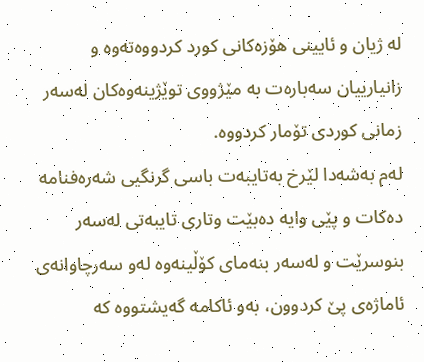لە ژیان و ئایینی هۆزەکانی کورد کردووەتەوە و زانیارییان سەبارەت بە مێژووی توێژینەوەکان لەسەر زمانی کوردی تۆمار کردووە.
لەم بەشەدا لێرخ بەتایبەت باسی گرنگیی شەرەفنامە دەکات و پێی وایە دەبێت وتاری تایبەتی لەسەر بنوسرێت و لەسەر بنەمای کۆڵینەوە لەو سەرچاوانەی ئاماژەی پێ کردوون، بەو ئاکامە گەیشتووە کە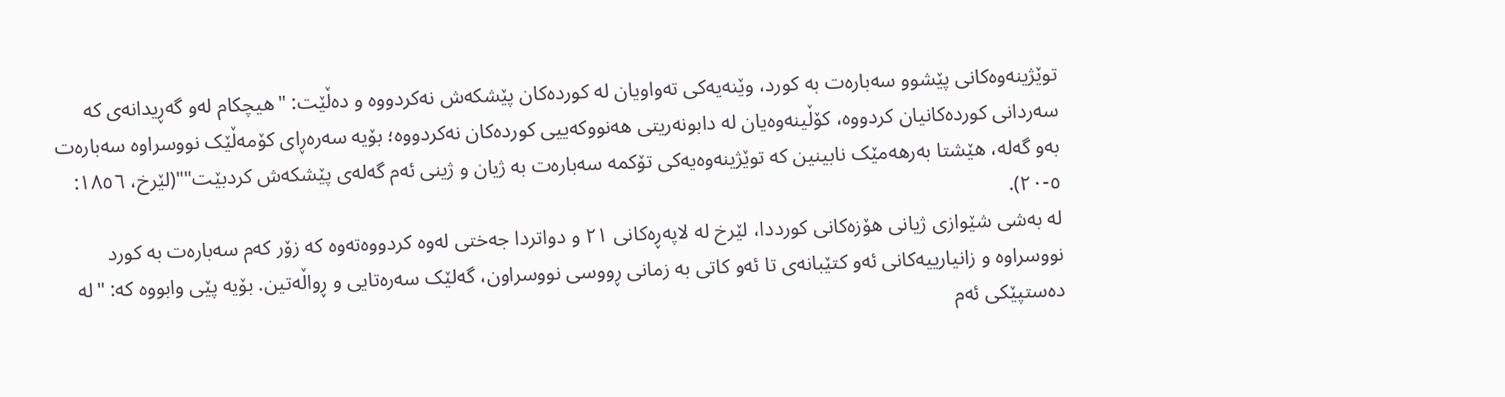توێژینەوەکانی پێشوو سەبارەت بە کورد، وێنەیەکی تەواویان لە کوردەکان پێشکەش نەکردووە و دەڵێت: "هیچکام لەو گەڕیدانەی کە سەردانی کوردەکانیان کردووە، کۆڵینەوەیان لە دابونەریتی هەنووکەییی کوردەکان نەکردووە؛ بۆیە سەرەڕای کۆمەڵێک نووسراوە سەبارەت بەو گەلە، هێشتا بەرهەمێک نابینین کە توێژینەوەیەکی تۆکمە سەبارەت بە ژیان و ژینی ئەم گەلەی پێشکەش کردبێت""(لێرخ، ١٨٥٦: ٥-٢٠).
لە بەشی شێوازی ژیانی هۆزەکانی کورددا، لێرخ لە لاپەڕەکانی ٢١ و دواتردا جەختی لەوە کردووەتەوە کە زۆر کەم سەبارەت بە کورد نووسراوە و زانیارییەکانی ئەو کتێبانەی تا ئەو کاتی بە زمانی ڕووسی نووسراون، گەلێک سەرەتایی و ڕواڵەتین. بۆیە پێی وابووە کە: "لە دەستپێکی ئەم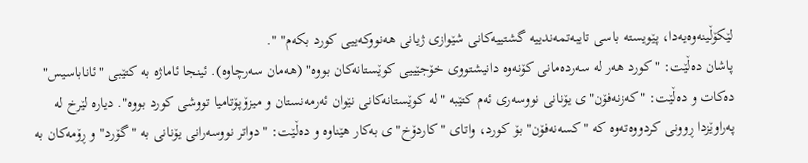لێکۆڵینەوەیەدا، پێویستە باسی تایبەتمەندییە گشتییەکانی شێوازی ژیانی هەنووکەییی کورد بکەم" ".
پاشان دەڵێت: "کورد هەر لە سەردەمانی کۆنەوە دانیشتووی خۆجێییی کوێستانەکان بووە" (هەمان سەرچاوە). ئینجا ئاماژە بە کتێبی "ئاناباسیس" دەکات و دەڵێت: "کەزنەفۆن"ی یۆنانی نووسەری ئەم کتێبە "لە کوێستانەکانی نێوان ئەرمەنستان و میزۆپۆتامیا تووشی کورد بووە". دیارە لێرخ لە پەراوێزدا ڕوونی کردووەتەوە کە "کسەنەفۆن" بۆ کورد، واتای "کاردۆخ"ی بەکار هێناوە و دەڵێت: "دواتر نووسەرانی یۆنانی بە "گۆرد" و ڕۆمەکان بە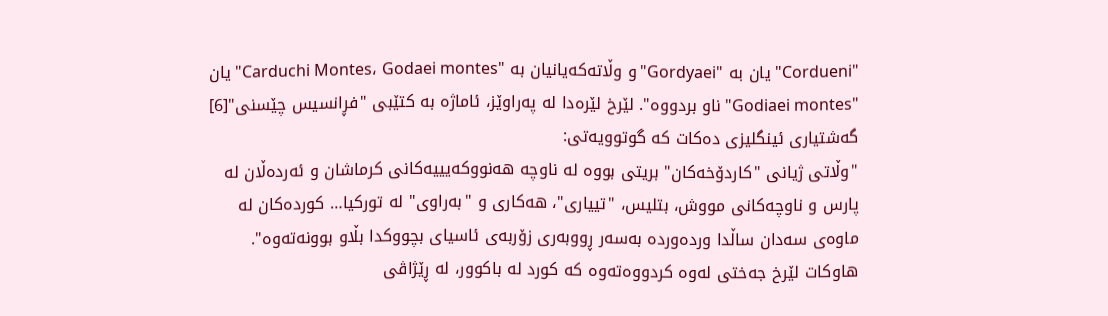"Cordueni" یان بە "Gordyaei" و وڵاتەکەیانیان بە "Carduchi Montes، Godaei montes" یان "Godiaei montes" ناو بردووە". لێرخ لێرەدا لە پەراوێز، ئاماژە بە کتێبی "فڕانسیس چێسنی"[6] گەشتیاری ئینگلیزی دەکات کە گوتوویەتی:
"وڵاتی ژیانی "کاردۆخەکان" بریتی بووە لە ناوچە هەنووکەیییەکانی کرماشان و ئەردەڵان لە پارس و ناوچەکانی مووش، بتلیس، "تییاری"، هەکاری و "بەراوی" لە تورکیا… کوردەکان لە ماوەی سەدان ساڵدا وردەوردە بەسەر ڕووبەری زۆربەی ئاسیای بچووکدا بڵاو بوونەتەوە".
هاوکات لێرخ جەختی لەوە کردووەتەوە کە کورد لە باکوور، لە ڕێژاڤی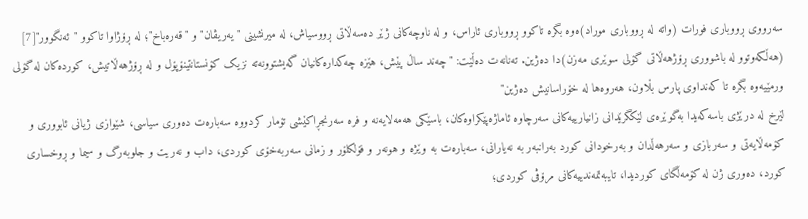سەرووی ڕووباری فورات (واتە لە ڕووباری موراد)ەوە بگرە تاکوو ڕووباری ئاراس، و لە ناوچەکانی ژێر دەسەڵاتی ڕووسیاش، لە میرنشینی "یەریڤان" و "قەرەباخ"؛ لە ڕۆژاوا تاکوو "ئەنگوور"[7] (هەڵکەوتوو لە باشووری ڕۆژهەڵاتی گۆلی سوێری مەزن)دا دەژین. تەنانەت دەڵێت: "چەند ساڵ پێش، هێزە چەکدارەکانیان گەیشتوونەتە نزیک کۆنستانتینۆپۆل و لە ڕۆژهەڵاتیش، کوردەکان لە گۆلی ورمێیەوە بگرە تا کەنداوی پارس بڵاون، هەروەها لە خۆراسانیش دەژین"
لێرخ لە درێژی باسەکەیدا بەگوێرەی لێکگرێدانی زانیارییەکانی سەرچاوە ئاماژەپێکراوەکان، باسێکی هەمەلایەنە و فرە سەرنجڕاکێشی تۆمار کردووە سەبارەت دەوری سیاسی، شێوازی ژیانی ئابووری و کۆمەڵایەتی و سەربازی و سەرهەڵدان و بەرخودانی کورد بەرانبەر بە نەیارانی، سەبارەت بە وێژە و هونەر و فۆلکلۆر و زمانی سەربەخۆی کوردی، داب و نەریت و جلوبەرگ و سیما و ڕوخساری کورد، دەوری ژن لە کۆمەڵگای کوردیدا، تایبەتمەندییەکانی مرۆڤی کوردی؛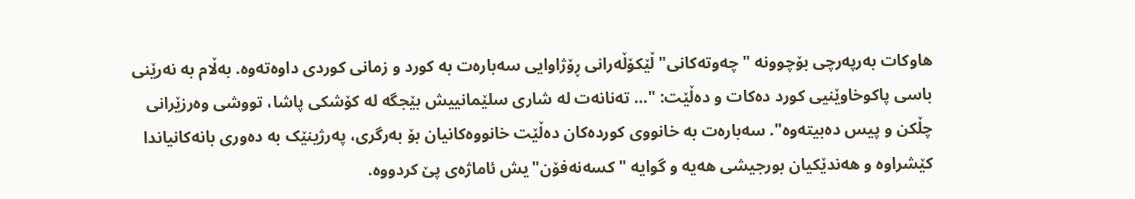هاوکات بەرپەرچی بۆچوونە "چەوتەکانی" ڵێکۆڵەرانی ڕۆژاوایی سەبارەت بە کورد و زمانی کوردی داوەتەوە. بەڵام بە نەرێنی باسی پاکوخاوێنیی کورد دەکات و دەڵێت: "… تەنانەت لە شاری سلێمانییش بێجگە لە کۆشکی پاشا، تووشی وەرزێرانی چڵکن و پیس دەبیتەوە". سەبارەت بە خانووی کوردەکان دەڵێت خانووەکانیان بۆ بەرگری، پەرژینێک بە دەوری بانەکانیاندا کێشراوە و هەندێکیان بورجیشی هەیە و گوایە "کسەنەفۆن"یش ئاماژەی پێ کردووە.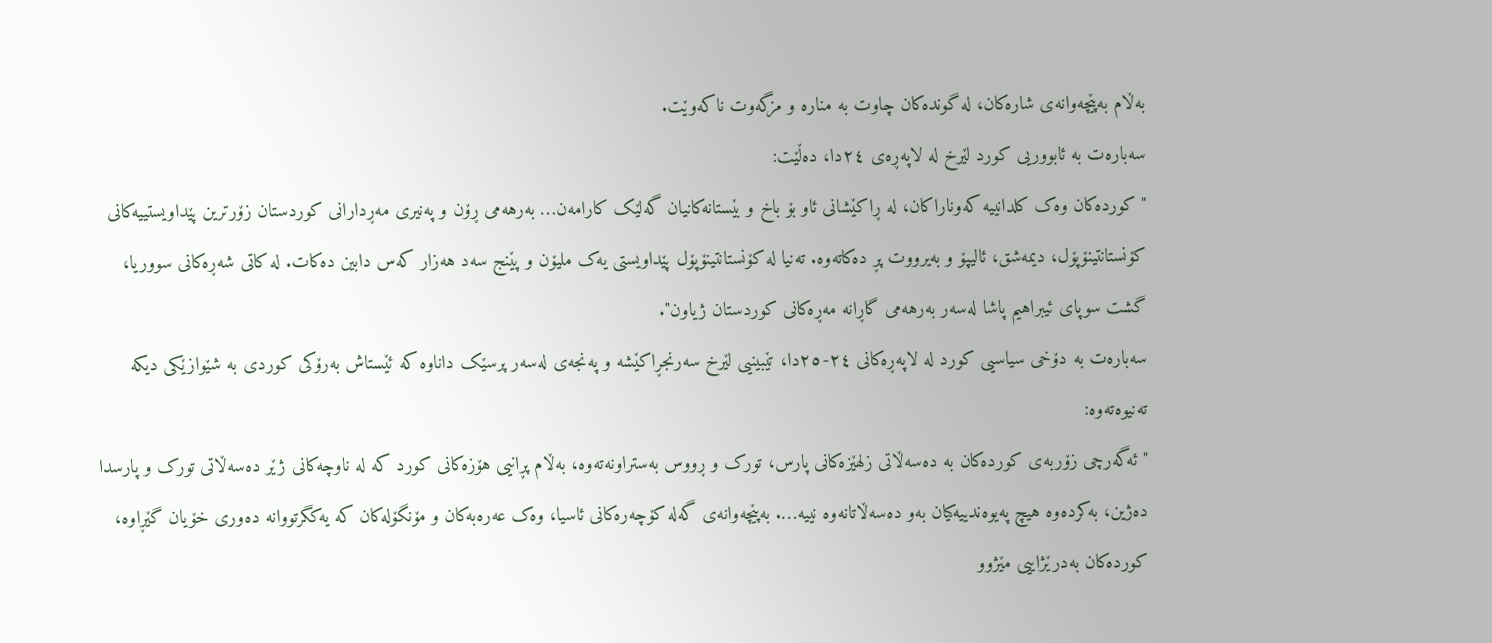بەڵام بەپێچەوانەی شارەکان، لە گوندەکان چاوت بە منارە و مزگەوت ناکەوێت.
سەبارەت بە ئابووریی کورد لێرخ لە لاپەڕەی ٢٤دا، دەڵێت:
"کوردەکان وەک کلدانییە کەوناراکان، لە ڕاکێشانی ئاو بۆ باخ و بێستانەکانیان گەلێک کارامەن… بەرهەمی ڕۆن و پەنیری مەڕدارانی کوردستان زۆرترین پێداویستییەکانی کۆنستانتینۆپۆل، دیمەشق، ئالیپۆ و بەیرووت پڕ دەکاتەوە. تەنیا لە کۆنستانتینۆپۆل پێداویستی یەک ملیۆن و پێنج سەد هەزار کەس دابین دەکات. لە کاتی شەڕەکانی سووریا، گشت سوپای ئیبراهیم پاشا لەسەر بەرهەمی گاڕانە مەڕەکانی کوردستان ژیاون".
سەبارەت بە دۆخی سیاسیی کورد لە لاپەڕەکانی ٢٤-٢٥دا، تێبینیی لێرخ سەرنجڕاکێشە و پەنجەی لەسەر پرسێک داناوە کە ئێستاش بەرۆکی کوردی بە شێوازێکی دیکە تەنیوەتەوە:
"ئەگەرچی زۆربەی کوردەکان بە دەسەڵاتی زلهێزەکانی پارس، تورک و ڕووس بەستراونەتەوە، بەڵام پڕانیی هۆزەکانی کورد کە لە ناوچەکانی ژێر دەسەڵاتی تورک و پارسدا دەژین، بەکردەوە هیچ پەیوەندییەکیان بەو دەسەڵاتانەوە نییە…. بەپێچەوانەی گەلە کۆچەرەکانی ئاسیا، وەک عەرەبەکان و مۆنگۆلەکان کە یەکگرتووانە دەوری خۆیان گێڕاوە، کوردەکان بەدرێژاییی مێژوو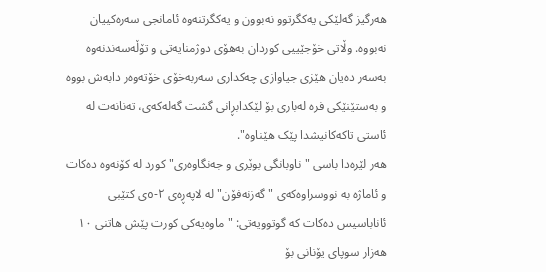هەرگیز گەلێکی یەکگرتوو نەبوون و یەکگرتنەوە ئامانجی سەرەکییان نەبووە. وڵاتی خۆجێییی کوردان بەهۆی دوژمنایەتی و تۆڵەسەندنەوە بەسەر دەیان هێزی جیاوازی چەکداری سەربەخۆی خۆتەوەر دابەش بووە و بەستێنێکی فرە لەباری بۆ لێکدابڕانی گشت گەلەکەی، تەنانەت لە ئاستی تاکەکانیشدا پێک هێناوە".
هەر لێرەدا باسی "ناوبانگی بوێری و جەنگاوەری" کورد لە کۆنەوە دەکات و ئاماژە بە نووسراوەکەی "گەزنەفۆن" لە لاپەڕەی ٢-٥ی کتێبی ئاناباسیس دەکات کە گوتوویەتی: "ماوەیەکی کورت پێش هاتنی ١٠ هەزار سوپای یۆنانی بۆ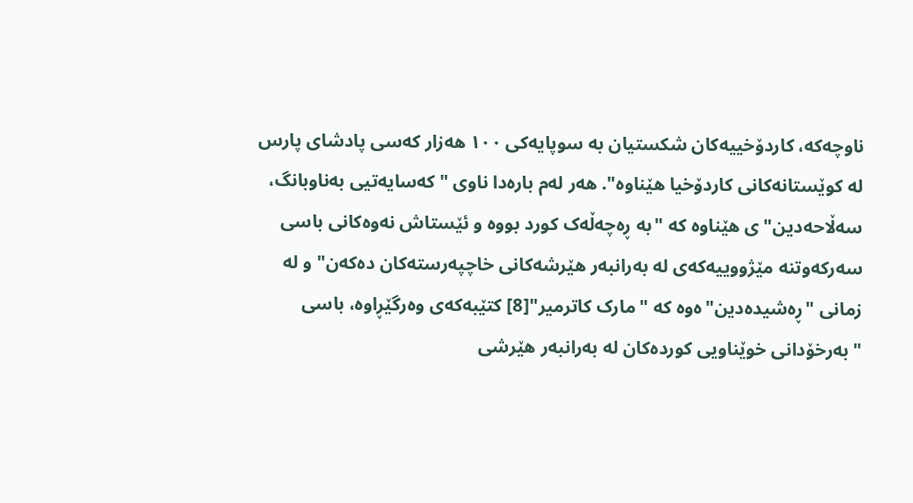ناوچەکە، کاردۆخییەکان شکستیان بە سوپایەکی ١٠٠ هەزار کەسی پادشای پارس لە کوێستانەکانی کاردۆخیا هێناوە". هەر لەم بارەدا ناوی "کەسایەتیی بەناوبانگ، سەڵاحەدین"ی هێناوە کە "بە ڕەچەڵەک کورد بووە و ئێستاش نەوەکانی باسی سەرکەوتنە مێژووییەکەی لە بەرانبەر هێرشەکانی خاچپەرستەکان دەکەن" و لە زمانی "ڕەشیدەدین"ەوە کە "مارک کاترمیر"[8] کتێبەکەی وەرگێڕاوە، باسی "بەرخۆدانی خوێناویی کوردەکان لە بەرانبەر هێرشی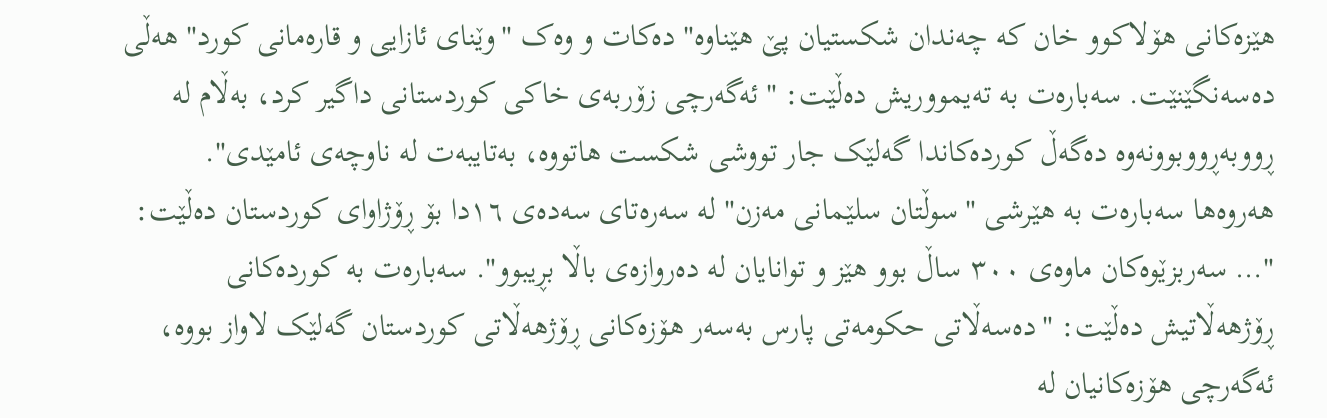هێزەکانی هۆلاکوو خان کە چەندان شکستیان پێ هێناوە" دەکات و وەک "وێنای ئازایی و قارەمانی کورد" هەڵی دەسەنگێنێت. سەبارەت بە تەیمووریش دەڵێت: "ئەگەرچی زۆربەی خاکی کوردستانی داگیر کرد، بەڵام لە ڕووبەڕووبوونەوە دەگەڵ کوردەکاندا گەلێک جار تووشی شکست هاتووە، بەتایبەت لە ناوچەی ئامێدی". هەروەها سەبارەت بە هێرشی "سوڵتان سلێمانی مەزن" لە سەرەتای سەدەی ١٦دا بۆ ڕۆژاوای کوردستان دەڵێت: "… سەربزێوەکان ماوەی ٣٠٠ ساڵ بوو هێز و توانایان لە دەروازەی باڵا بڕیبوو". سەبارەت بە کوردەکانی ڕۆژهەڵاتیش دەڵێت: "دەسەڵاتی حکومەتی پارس بەسەر هۆزەکانی ڕۆژهەڵاتی کوردستان گەلێک لاواز بووە، ئەگەرچی هۆزەکانیان لە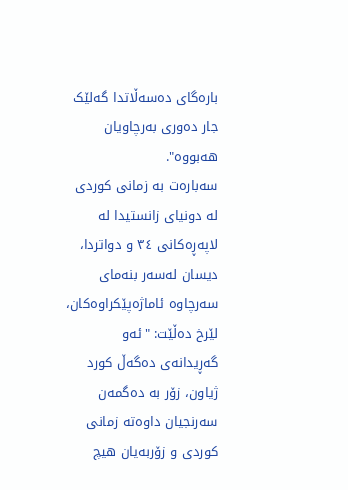بارەگای دەسەڵاتدا گەلێک جار دەوری بەرچاویان هەبووە".
سەبارەت بە زمانی کوردی لە دونیای زانستیدا لە لاپەڕەکانی ٣٤ و دواتردا، دیسان لەسەر بنەمای سەرچاوە ئاماژەپێکراوەکان، لێرخ دەڵێت: "ئەو گەڕیدانەی دەگەڵ کورد ژیاون، زۆر بە دەگمەن سەرنجیان داوەتە زمانی کوردی و زۆربەیان هیچ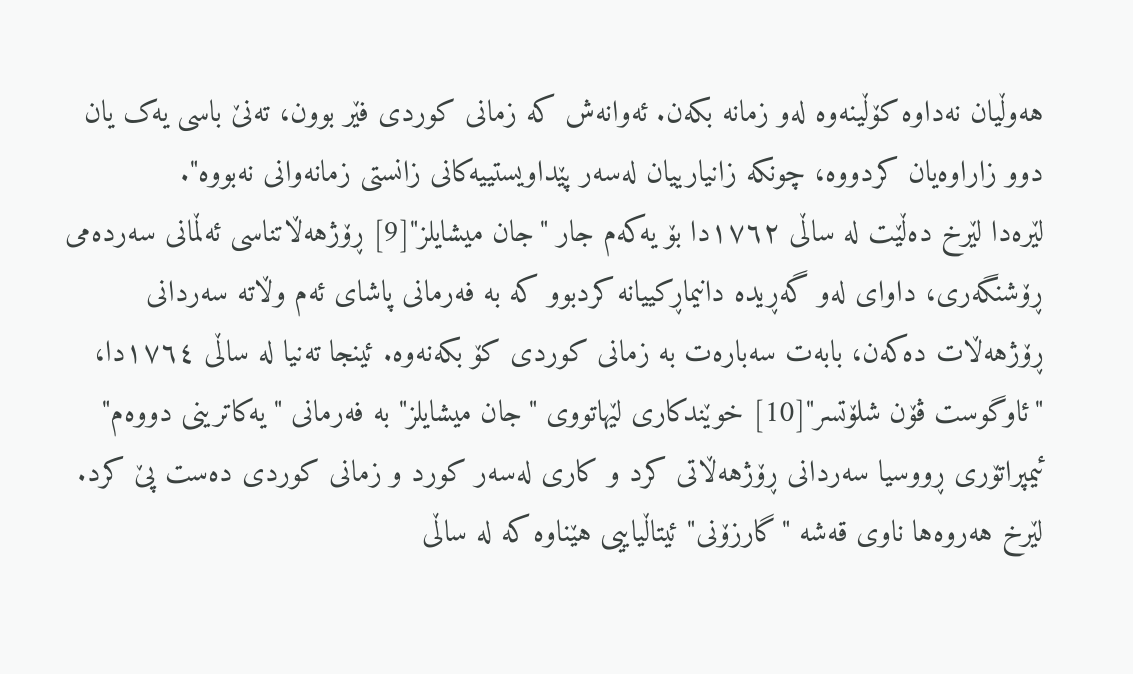هەوڵیان نەداوە کۆڵینەوە لەو زمانە بکەن. ئەوانەش کە زمانی کوردی فێر بوون، تەنێ باسی یەک یان دوو زاراوەیان کردووە، چونکە زانیارییان لەسەر پێداویستییەکانی زانستی زمانەوانی نەبووە".
لێرەدا لێرخ دەڵێت لە ساڵی ١٧٦٢دا بۆ یەکەم جار "جان میشایلز"[9] ڕۆژهەڵاتناسی ئەڵمانی سەردەمی ڕۆشنگەری، داوای لەو گەڕیدە دانیماڕکییانە کردبوو کە بە فەرمانی پاشای ئەم وڵاتە سەردانی ڕۆژهەڵات دەکەن، بابەت سەبارەت بە زمانی کوردی کۆ بکەنەوە. ئینجا تەنیا لە ساڵی ١٧٦٤دا، "ئاوگوست ڤۆن شلۆتسر"[10] خوێندکاری لێهاتووی "جان میشایلز" بە فەرمانی "یەکاترینی دووەم" ئیمپراتۆری ڕووسیا سەردانی ڕۆژهەڵاتی کرد و کاری لەسەر کورد و زمانی کوردی دەست پێ کرد. لێرخ هەروەها ناوی قەشە "گارزۆنی" ئیتاڵیاییی هێناوە کە لە ساڵی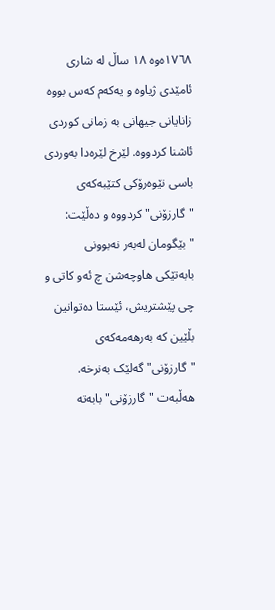١٧٦٨ەوە ١٨ ساڵ لە شاری ئامێدی ژیاوە و یەکەم کەس بووە زانایانی جیهانی بە زمانی کوردی ئاشنا کردووە. لێرخ لێرەدا بەوردی باسی نێوەرۆکی کتێبەکەی "گارزۆنی" کردووە و دەڵێت: "بێگومان لەبەر نەبوونی بابەتێکی هاوچەشن چ ئەو کاتی و چی پێشتریش، ئێستا دەتوانین بڵێین کە بەرهەمەکەی "گارزۆنی" گەلێک بەنرخە. هەڵبەت "گارزۆنی" بابەتە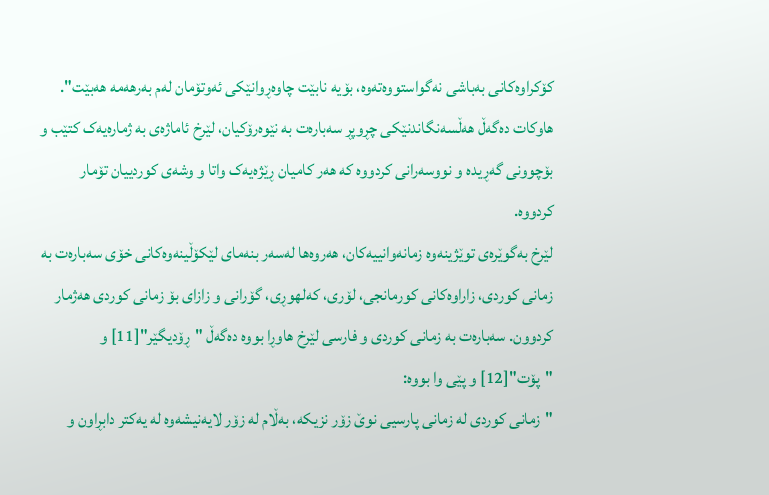کۆکراوەکانی بەباشی نەگواستووەتەوە، بۆیە نابێت چاوەڕوانێکی ئەوتۆمان لەم بەرهەمە هەبێت". هاوکات دەگەڵ هەڵسەنگاندنێکی چڕوپڕ سەبارەت بە نێوەرۆکیان، لێرخ ئاماژەی بە ژمارەیەک کتێب و بۆچوونی گەڕیدە و نووسەرانی کردووە کە هەر کامیان ڕێژەیەک واتا و وشەی کوردییان تۆمار کردووە.
لێرخ بەگوێرەی توێژینەوە زمانەوانییەکان، هەروەها لەسەر بنەمای لێکۆڵینەوەکانی خۆی سەبارەت بە زمانی کوردی، زاراوەکانی کورمانجی، لۆری، کەلهوڕی، گۆرانی و زازای بۆ زمانی کوردی هەژمار کردوون. سەبارەت بە زمانی کوردی و فارسی لێرخ هاوڕا بووە دەگەڵ "ڕۆدیگێر"[11] و "پۆت"[12] و پێی وا بووە:
"زمانی کوردی لە زمانی پارسیی نوێ زۆر نزیکە، بەڵام لە زۆر لایەنیشەوە لە یەکتر دابڕاون و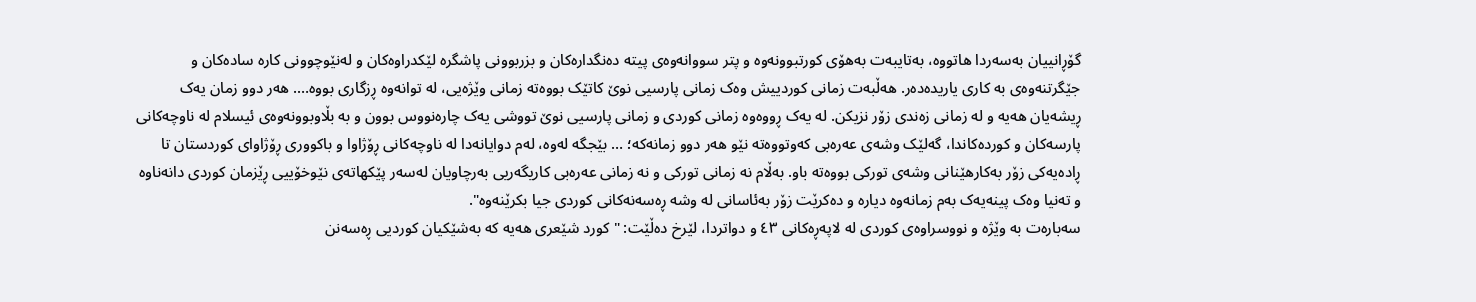گۆڕانییان بەسەردا هاتووە، بەتایبەت بەهۆی کورتبوونەوە و پتر سووانەوەی پیتە دەنگدارەکان و بزربوونی پاشگرە لێکدراوەکان و لەنێوچوونی کارە سادەکان و جێگرتنەوەی بە کاری یاریدەدەر. هەڵبەت زمانی کوردییش وەک زمانی پارسیی نوێ کاتێک بووەتە زمانی وێژەیی، لە توانەوە ڕزگاری بووە…. هەر دوو زمان یەک ڕیشەیان هەیە و لە زمانی زەندی زۆر نزیکن. لە یەک ڕووەوە زمانی کوردی و زمانی پارسیی نوێ تووشی یەک چارەنووس بوون و بە بڵاوبوونەوەی ئیسلام لە ناوچەکانی پارسەکان و کوردەکاندا، گەلێک وشەی عەرەبی کەوتووەتە نێو هەر دوو زمانەکە؛ … بێجگە لەوە، لەم دوایانەدا لە ناوچەکانی ڕۆژاوا و باکووری ڕۆژاوای کوردستان تا ڕادەیەکی زۆر بەکارهێنانی وشەی تورکی بووەتە باو. بەڵام نە زمانی تورکی و نە زمانی عەرەبی کاریگەریی بەرچاویان لەسەر پێکهاتەی نێوخۆییی ڕێزمان کوردی دانەناوە و تەنیا وەک پینەیەک بەم زمانەوە دیارە و دەکرێت زۆر بەئاسانی لە وشە ڕەسەنەکانی کوردی جیا بکرێنەوە".
سەبارەت بە وێژە و نووسراوەی کوردی لە لاپەڕەکانی ٤٣ و دواتردا، لێرخ دەڵێت: "کورد شێعری هەیە کە بەشێکیان کوردیی ڕەسەنن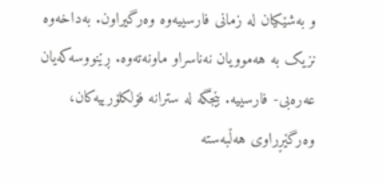و بەشێکیان لە زمانی فارسییەوە وەرگیراون. بەداخەوە نزیک بە هەموویان نەناسراو ماونەتەوە. ڕێنووسەکەیان عەرەبی- فارسییە. بێجگە لە سترانە فۆلکلۆرییەکان، وەرگێڕراوی هەڵبەستە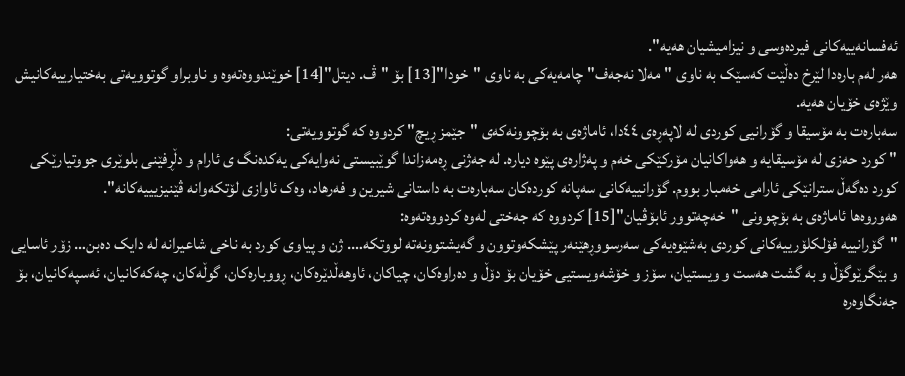ئەفسانەییەکانی فیردەوسی و نیزامیشیان هەیە".
هەر لەم بارەدا لێرخ دەڵێت کەسێک بە ناوی "مەلا نەجەف" چامەیەکی بە ناوی "خودا"[13] بۆ "ڤ. دیتل"[14] خوێندووەتەوە و ناوبراو گوتوویەتی بەختیارییەکانیش وێژەی خۆیان هەیە.
سەبارەت بە مۆسیقا و گۆرانیی کوردی لە لاپەڕەی ٤٤دا، ئاماژەی بە بۆچوونەکەی "جێمز ڕیچ" کردووە کە گوتوویەتی:
" کورد حەزی لە مۆسیقایە و هەواکانیان مۆرکێکی خەم و پەژارەی پێوە دیارە. لە جەژنی ڕەمەزاندا گوێبیستی نەوایەکی یەکدەنگ ی ئارام و دڵڕفێنی بلوێری جووتیارێکی کورد دەگەڵ سترانێکی ئارامی خەمبار بووم. گۆرانییەکانی سەپانە کوردەکان سەبارەت بە داستانی شیرین و فەرهاد، وەک ئاوازی لۆتکەوانە ڤێنیزیییەکانە".
هەوروەها ئاماژەی بە بۆچوونی "خەچەتوور ئابۆڤیان"[15] کردووە کە جەختی لەوە کردووەتەوە:
"گۆرانییە فۆلکلۆرییەکانی کوردی بەشێوەیەکی سەرسووڕهێنەر پێشکەوتوون و گەیشتوونەتە لووتکە…. ژن و پیاوی کورد بە ناخی شاعیرانە لە دایک دەبن… زۆر ئاسایی و بێگرێوگۆڵ و بە گشت هەست و ویستیان، سۆز و خۆشەویستیی خۆیان بۆ دۆڵ و دەراوەکان، چیاکان، ئاوهەڵدێرەکان، ڕووبارەکان، گوڵەکان، چەکەکانیان، ئەسپەکانیان، بۆ جەنگاوەرە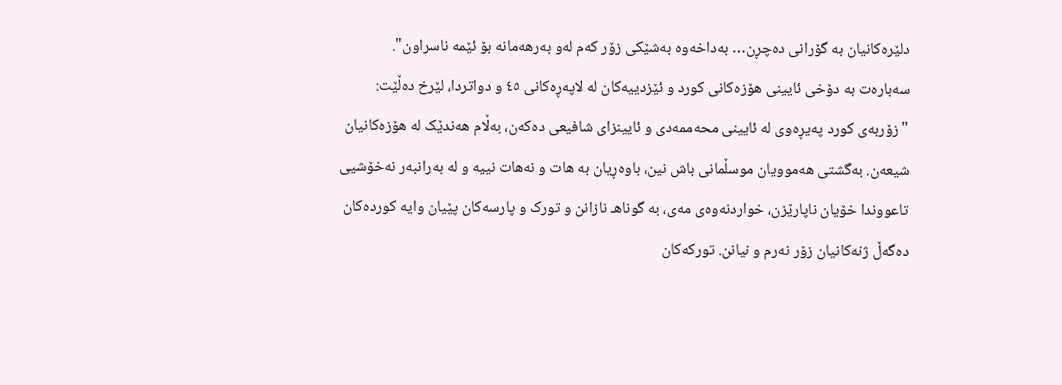دلێرەکانیان بە گۆرانی دەچڕن… بەداخەوە بەشێکی زۆر کەم لەو بەرهەمانە بۆ ئێمە ناسراون".
سەبارەت بە دۆخی ئایینی هۆزەکانی کورد و ئێزدییەکان لە لاپەڕەکانی ٤٥ و دواتردا، لێرخ دەڵێت:
"زۆربەی کورد پەیڕەوی لە ئایینی محەممەدی و ئایینزای شافیعی دەکەن، بەڵام هەندێک لە هۆزەکانیان شیعەن. بەگشتی هەموویان موسڵمانی باش نین، باوەڕیان بە هات و نەهات نییە و لە بەرانبەر نەخۆشیی تاعووندا خۆیان ناپارێزن، خواردنەوەی مەی، بە گوناهـ نازانن و تورک و پارسەکان پێیان وایە کوردەکان دەگەڵ ژنەکانیان زۆر نەرم و نیانن. تورکەکان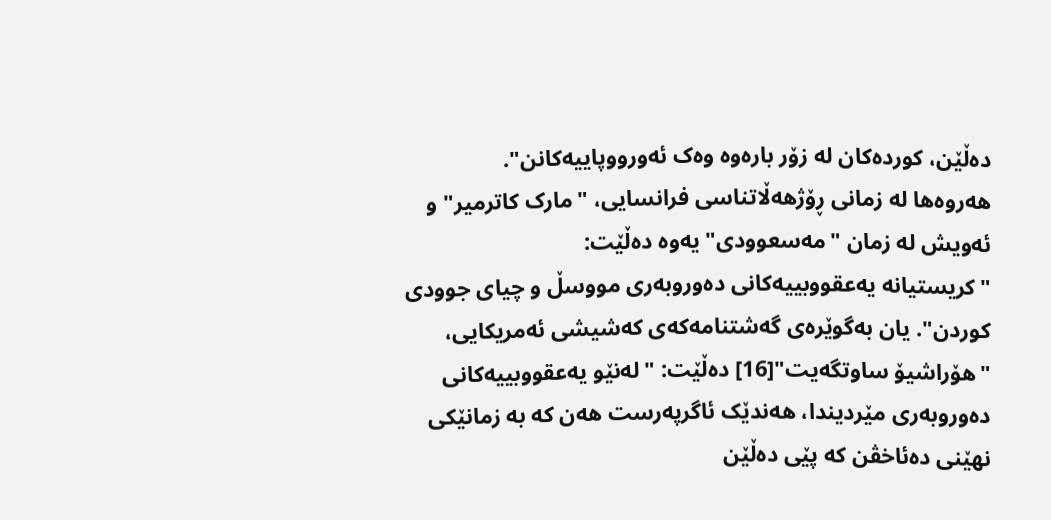دەڵێن، کوردەکان لە زۆر بارەوە وەک ئەورووپاییەکانن".
هەروەها لە زمانی ڕۆژهەڵاتناسی فرانسایی، "مارک کاترمیر" و ئەویش لە زمان "مەسعوودی"یەوە دەڵێت:
"کریستیانە یەعقووبییەکانی دەوروبەری مووسڵ و چیای جوودی کوردن". یان بەگوێرەی گەشتنامەکەی کەشیشی ئەمریکایی، "ھۆراشیۆ ساوتگەیت"[16] دەڵێت: "لەنێو یەعقووبییەکانی دەوروبەری مێردیندا، هەندێک ئاگرپەرست هەن کە بە زمانێکی نهێنی دەئاخڤن کە پێی دەڵێن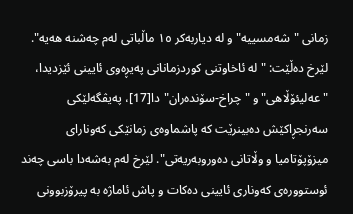زمانی "شەمسییە" و لە دیاربەکر ١٥ ماڵباتی لەم چەشنە هەیە".
لێرخ دەڵێت: "لە ئاخاوتنی کوردزمانانی پەیڕەوی ئایینی ئێزدیدا، "عەلیئۆڵاهی" و "چراخ-سۆندەران"دا[17]، پەیڤگەلێکی سەرنجڕاکێش دەبینرێت کە پاشماوەی زمانێکی کەونارای میزۆپۆتامیا و وڵاتانی دەوروبەریەتی". لێرخ لەم بەشەدا باسی چەند ئوستوورەی کەوناری ئایینی دەکات و پاش ئاماژە بە پیرۆزبوونی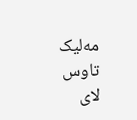مەلیک تاوس لای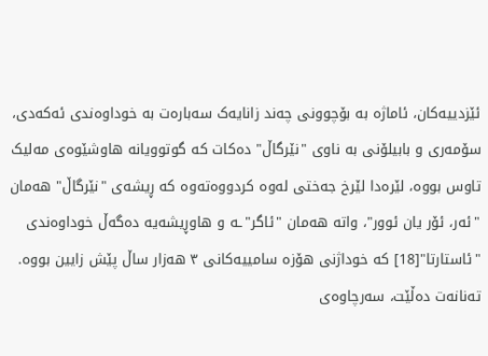ئێزدییەکان، ئاماژە بە بۆچوونی چەند زانایەک سەبارەت بە خوداوەندی ئەکەدی، سۆمەری و بابیلۆنی بە ناوی "نێرگاڵ" دەکات کە گوتوویانە هاوشێوەی مەلیک تاوس بووە، لێرەدا لێرخ جەختی لەوە کردووەتەوە کە ڕیشەی "نێرگاڵ" هەمان "ئەر، ئۆر یان ئوور"، واتە هەمان "ئاگر"ـە و هاوڕیشەیە دەگەڵ خوداوەندی "ئاستارتا"[18] کە خوداژنی هۆزە سامییەکانی ٣ هەزار ساڵ پێش زایین بووە. تەنانەت دەڵێت، سەرچاوەی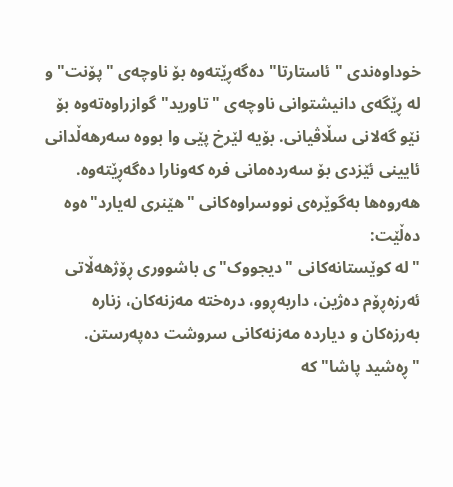خوداوەندی "ئاستارتا" دەگەڕێتەوە بۆ ناوچەی "پۆنت" و لە ڕێگەی دانیشتوانی ناوچەی "تاورید" گوازراوەتەوە بۆ نێو گەلانی سڵاڤیانی. بۆیە لێرخ پێی وا بووە سەرهەڵدانی ئایینی ئێزدی بۆ سەردەمانی فرە کەونارا دەگەڕێتەوە.
هەروەها بەگوێرەی نووسراوەکانی "هێنری لەیارد"ەوە دەڵێت:
"لە کوێستانەکانی "دیجووک"ی باشووری ڕۆژهەڵاتی ئەرزەڕۆم دەژین، داربەڕوو، درەختە مەزنەکان، زنارە بەرزەکان و دیاردە مەزنەکانی سروشت دەپەرستن. "ڕەشید پاشا" کە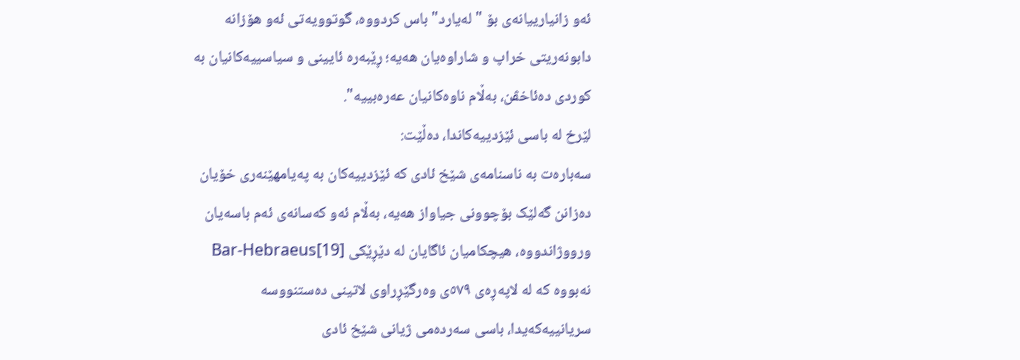ئەو زانیارییانەی بۆ "لەیارد" باس کردووە، گوتوویەتی ئەو هۆزانە دابونەریتی خراپ و شاراوەیان هەیە؛ ڕێبەرە ئایینی و سیاسییەکانیان بە کوردی دەئاخڤن، بەڵام ناوەکانیان عەرەبییە".
لێرخ لە باسی ئێزدییەکاندا، دەڵێت:
سەبارەت بە ناسنامەی شێخ ئادی کە ئێزدییەکان بە پەیامهێنەری خۆیان دەزانن گەلێک بۆچوونی جیاواز هەیە، بەڵام ئەو کەسانەی ئەم باسەیان ورووژاندووە، هیچکامیان ئاگایان لە دێڕێکی [19]Bar-Hebraeus نەبووە کە لە لاپەڕەی ٥٧٩ی وەرگێڕراوی لاتینی دەستنووسە سریانییەکەیدا، باسی سەردەمی ژیانی شێخ ئادی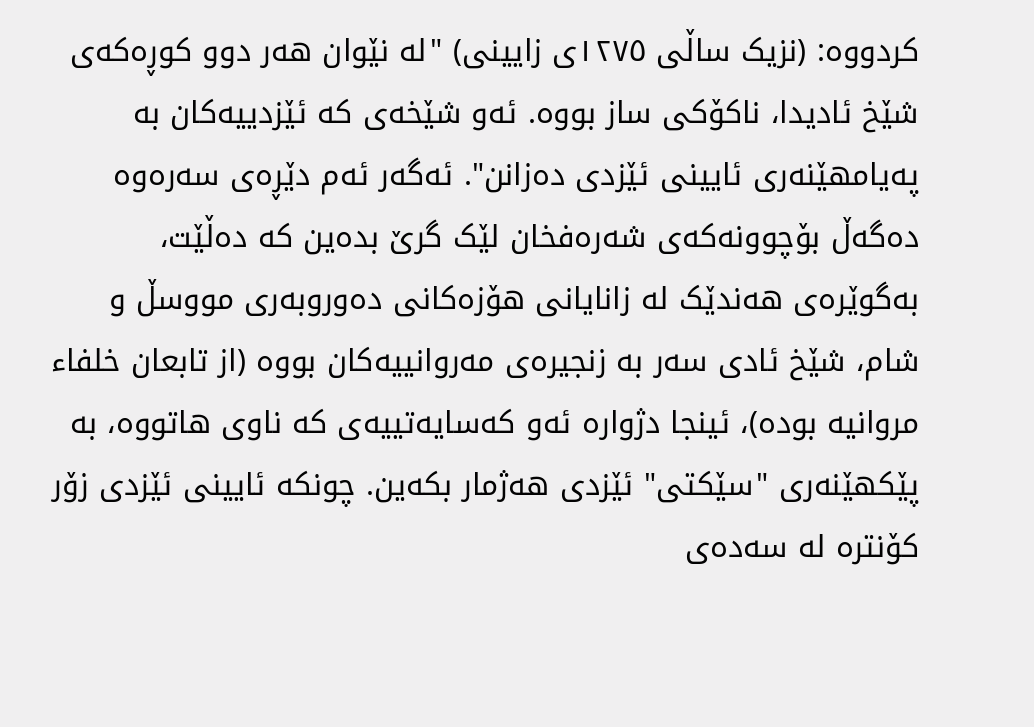کردووە: (نزیک ساڵی ١٢٧٥ی زایینی) "لە نێوان هەر دوو کوڕەکەی شێخ ئادیدا، ناکۆکی ساز بووە. ئەو شێخەی کە ئێزدییەکان بە پەیامهێنەری ئایینی ئێزدی دەزانن". ئەگەر ئەم دێڕەی سەرەوە دەگەڵ بۆچوونەکەی شەرەفخان لێک گرێ بدەین کە دەڵێت، بەگوێرەی هەندێک لە زانایانی هۆزەکانی دەوروبەری مووسڵ و شام، شێخ ئادی سەر بە زنجیرەی مەروانییەکان بووە (از تابعان خلفاء مروانیە بودە)، ئینجا دژوارە ئەو کەسایەتییەی کە ناوی هاتووە، بە پێکهێنەری "سێکتی" ئێزدی هەژمار بکەین. چونکە ئایینی ئێزدی زۆر کۆنترە لە سەدەی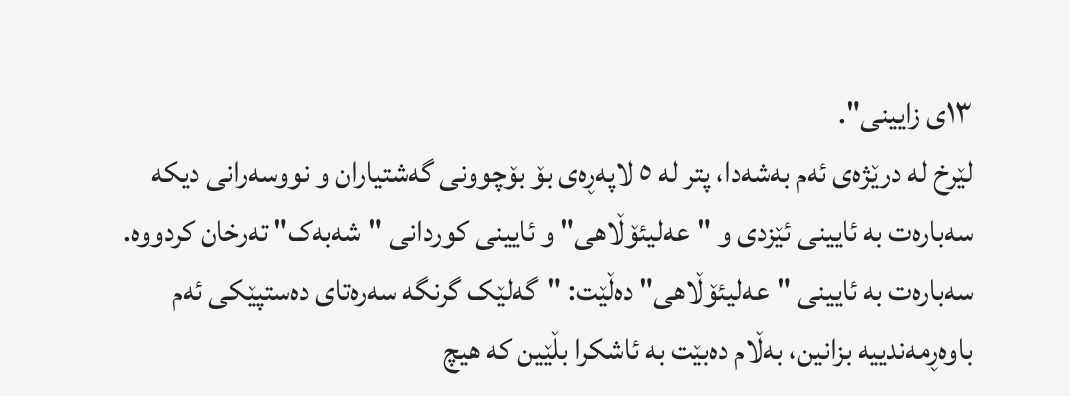١٣ی زایینی".
لێرخ لە درێژەی ئەم بەشەدا، پتر لە ٥ لاپەڕەی بۆ بۆچوونی گەشتیاران و نووسەرانی دیکە سەبارەت بە ئایینی ئێزدی و "عەلیئۆڵاهی" و ئایینی کوردانی "شەبەک" تەرخان کردووە. سەبارەت بە ئایینی "عەلیئۆڵاهی" دەڵێت: "گەلێک گرنگە سەرەتای دەستپێکی ئەم باوەڕمەندییە بزانین، بەڵام دەبێت بە ئاشکرا بڵێین کە هیچ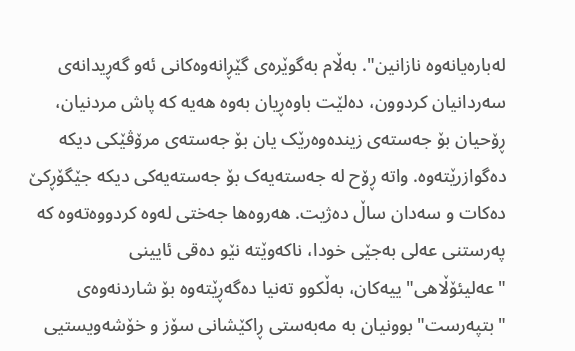لەبارەیانەوە نازانین". بەڵام بەگوێرەی گێڕانەوەکانی ئەو گەڕیدانەی سەردانیان کردوون، دەلێت باوەڕیان بەوە هەیە کە پاش مردنیان، ڕۆحیان بۆ جەستەی زیندەوەرێک یان بۆ جەستەی مرۆڤێکی دیکە دەگوازرێتەوە. واتە ڕۆح لە جەستەیەک بۆ جەستەیەکی دیکە جێگۆڕکێ دەکات و سەدان ساڵ دەژیت. هەروەها جەختی لەوە کردووەتەوە کە پەرستنی عەلی بەجێی خودا، ناکەوێتە نێو دەقی ئایینی "عەلیئۆڵاهی"ییەکان، بەڵکوو تەنیا دەگەڕێتەوە بۆ شاردنەوەی "بتپەرست"بوونیان بە مەبەستی ڕاکێشانی سۆز و خۆشەویستیی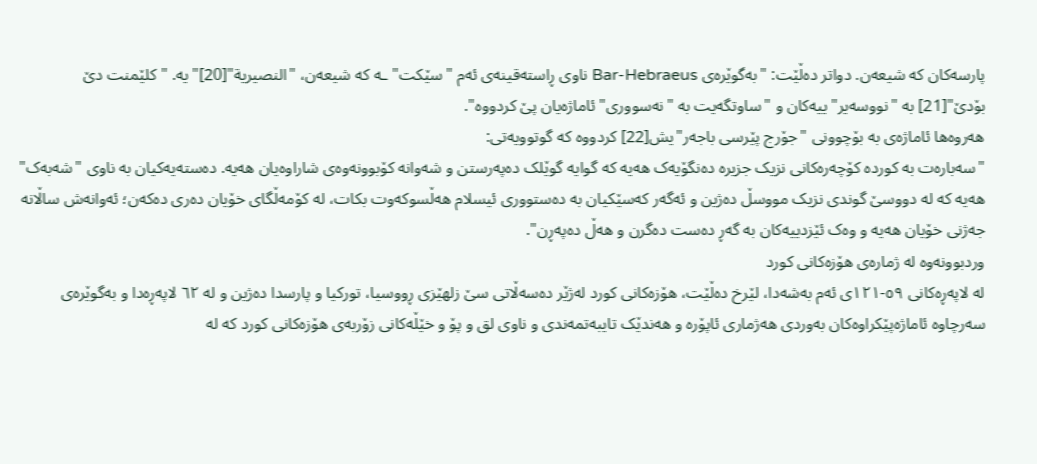پارسەکان کە شیعەن. دواتر دەڵێت: "بەگوێرەی Bar-Hebraeus ناوی ڕاستەقینەی ئەم "سێکت"ـە کە شیعەن، "النصيرية"[20]"یە. "کلێمنت دێ بۆدێ"[21] بە "نووسەیر"ییەکان و "ساوتگەیت بە "نەسووری" ئاماژەیان پێ کردووە".
هەروەها ئاماژەی بە بۆچوونی "جۆرج پێرسی باجەر"یش[22] کردووە کە گوتوویەتی:
"سەبارەت بە کوردە کۆچەرەکانی نزیک جزیرە دەنگۆیەک هەیە کە گوایە گوێلک دەپەرستن و شەوانە کۆبوونەوەی شاراوەیان هەیە. دەستەیەکیان بە ناوی "شەبەک" هەیە کە لە دووسێ گوندی نزیک مووسڵ دەژین و ئەگەر کەسێکیان بە دەستووری ئیسلام هەڵسوکەوت بکات، لە کۆمەڵگای خۆیان دەری دەکەن؛ ئەوانەش ساڵانە جەژنی خۆیان هەیە و وەک ئێزدییەکان بە گەڕ دەست دەگرن و هەڵ دەپەڕن".
وردبوونەوە لە ژمارەی هۆزەکانی کورد
لە لاپەڕەکانی ٥٩-١٢١ی ئەم بەشەدا، لێرخ دەڵێت، هۆزەکانی کورد لەژێر دەسەڵاتی سێ زلهێزی ڕووسیا، تورکیا و پارسدا دەژین و لە ٦٢ لاپەڕەدا و بەگوێرەی سەرچاوە ئاماژەپێکراوەکان بەوردی هەژماری ئاپۆرە و هەندێک تایبەتمەندی و ناوی لق و پۆ و خێڵەکانی زۆربەی هۆزەکانی کورد کە لە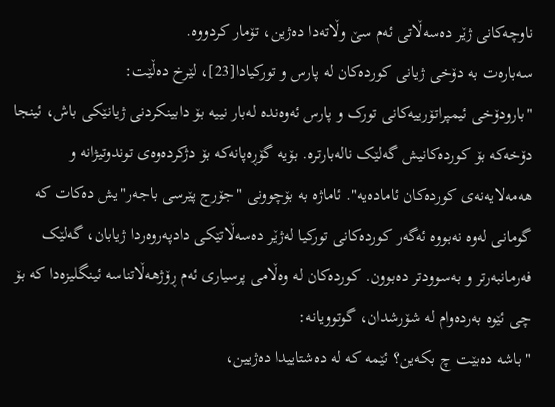ناوچەکانی ژێر دەسەڵاتی ئەم سێ وڵاتەدا دەژین، تۆمار کردووە.
سەبارەت بە دۆخی ژیانی کوردەکان لە پارس و تورکیادا[23]، لێرخ دەڵێت:
"بارودۆخی ئیمپراتۆرییەکانی تورک و پارس ئەوەندە لەبار نییە بۆ دابینکردنی ژیانێکی باش، ئینجا دۆخەکە بۆ کوردەکانیش گەلێک نالەبارترە. بۆیە گۆڕەپانەکە بۆ دژکردەوەی توندوتیژانە و هەمەلایەنەی کوردەکان ئامادەیە". ئاماژە بە بۆچوونی "جۆرج پێرسی باجەر"یش دەکات کە گومانی لەوە نەبووە ئەگەر کوردەکانی تورکیا لەژێر دەسەڵاتێکی دادپەروەردا ژیابان، گەلێک فەرمانبەرتر و بەسوودتر دەبوون. کوردەکان لە وەڵامی پرسیاری ئەم ڕۆژهەڵاتناسە ئینگلیزەدا کە بۆ چی ئێوە بەردەوام لە شۆرشدان، گوتوویانە:
"باشە دەبێت چ بکەین؟ ئێمە کە لە دەشتاییدا دەژیین،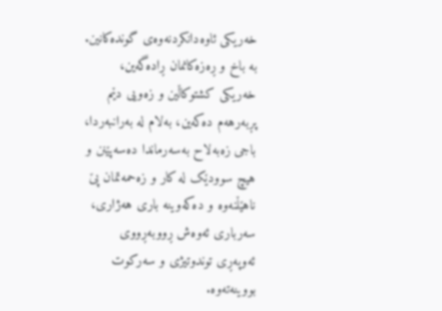خەریکی ئاوەدانکردنەوەی گوندەکانین. بە باخ و ڕەزەکانمان ڕادەگەین، خەریکی کشتوکاڵین و زەویی دێم پڕبەرهەم دەکەین، بەلام لە بەرانبەردا، باجی زەبەلاح بەسەرماندا دەسەپێنن و هیچ سوودێک لە کار و زەحمەتمان پێ ناهێڵنەوە و دەکەوینە باری هەژاری، سەرباری ئەوەش ڕووبەڕووی ئەوپەڕی توندوتیژی و سەرکوت بووینەتەوە.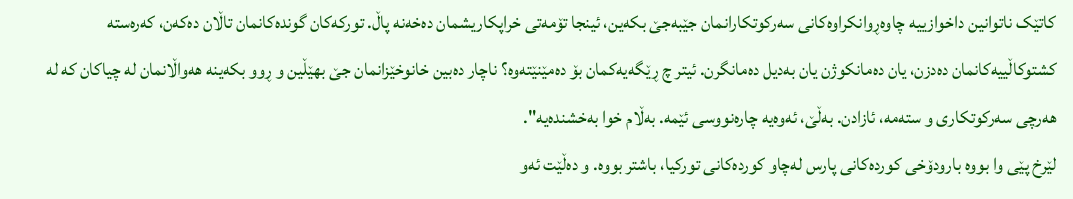کاتێک ناتوانین داخوازییە چاوەڕوانکراوەکانی سەرکوتکارانمان جێبەجێ بکەین، ئینجا تۆمەتی خراپکاریشمان دەخەنە پاڵ. تورکەکان گوندەکانمان تاڵان دەکەن، کەرەستە کشتوکاڵییەکانمان دەدزن، یان دەمانکوژن یان بەدیل دەمانگرن. ئیتر چ ڕێگەیەکمان بۆ دەمێنێتەوە؟ ناچار دەبین خانوخێزانمان جێ بهێڵین و ڕوو بکەینە هەواڵانمان لە چیاکان کە لە هەرچی سەرکوتکاری و ستەمە، ئازادن. بەڵێ، ئەوەیە چارەنووسی ئێمە. بەڵام خوا بەخشندەیە".
لێرخ پێی وا بووە بارودۆخی کوردەکانی پارس لەچاو کوردەکانی تورکیا، باشتر بووە. و دەڵێت ئەو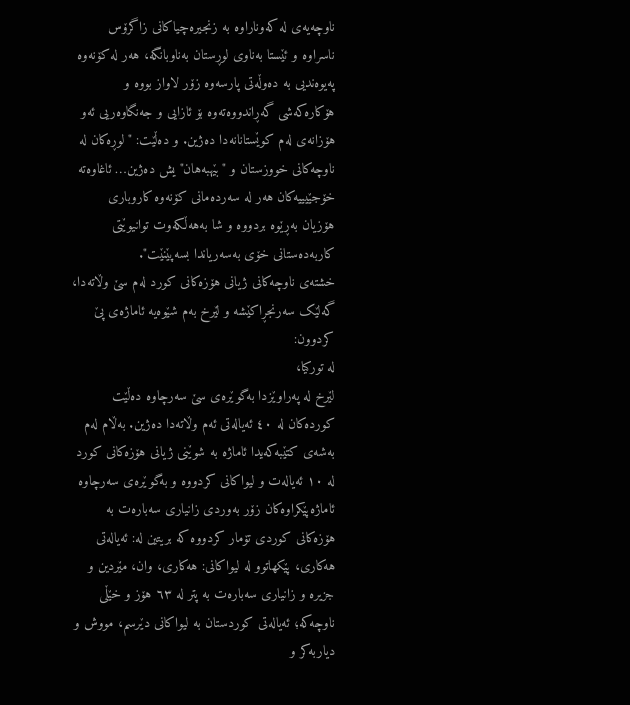ناوچەیەی لە کەوناراوە بە زنجیرەچیاکانی زاگرۆس ناسراوە و ئێستا بەناوی لوڕستان بەناوبانگە، هەر لە کۆنەوە پەیوەندیی بە دەوڵەتی پارسەوە زۆر لاواز بووە و هۆکارەکەشی گەڕاندووەتەوە بۆ ئازایی و جەنگاوەریی ئەو هۆزانەی لەم کوێستانانەدا دەژین. و دەڵێت: "لوڕەکان لە ناوچەکانی خووزستان و "بێهبەهان"یش دەژین… ئاغاوەتە خۆجێیییەکان هەر لە سەردەمانی کۆنەوە کاروباری هۆزیان بەڕێوە بردووە و شا بەهەڵکەوت توانیوێتی کاربەدەستانی خۆی بەسەریاندا بسەپێنێت".
خشتەی ناوچەکانی ژیانی هۆزەکانی کورد لەم سێ وڵاتەدا، گەلێک سەرنجڕاکێشە و لێرخ بەم شێوەیە ئاماژەی پێ کردوون:
لە تورکیا،
لێرخ لە پەراوێزدا بەگوێرەی سێ سەرچاوە دەڵێت کوردەکان لە ٤٠ ئەیالەتی ئەم وڵاتەدا دەژین. بەڵام لەم بەشەی کتێبەکەیدا ئاماژە بە شوێنی ژیانی هۆزەکانی کورد لە ١٠ ئەیالەت و لیواکانی کردووە و بەگوێرەی سەرچاوە ئاماژەپێکراوەکان زۆر بەوردی زانیاری سەبارەت بە هۆزەکانی کوردی تۆمار کردووە کە بریتین لە: ئەیالەتی هەکاری، پێکهاتوو لە لیواکانی: هەکاری، وان، مێردین و جزیرە و زانیاری سەبارەت بە پتر لە ٦٣ هۆز و خێڵی ناوچەکە؛ ئەیالەتی کوردستان بە لیواکانی دێرسم، مووش و دیاربەکر و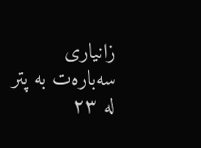زانیاری سەبارەت بە پتر لە ٢٣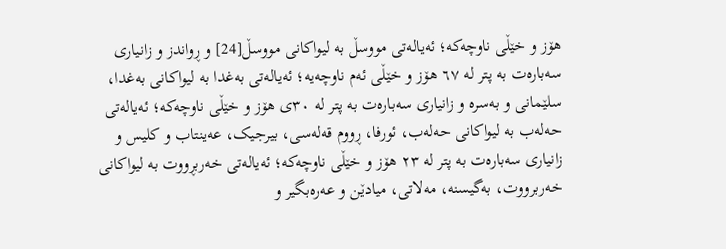هۆز و خێڵی ناوچەکە؛ ئەیالەتی مووسڵ بە لیواکانی مووسڵ[24] و ڕواندز و زانیاری سەبارەت بە پتر لە ٦٧ هۆز و خێڵی ئەم ناوچەیە؛ ئەیالەتی بەغدا بە لیواکانی بەغدا، سلێمانی و بەسرە و زانیاری سەبارەت بە پتر لە ٣٠ی هۆز و خێڵی ناوچەکە؛ ئەیالەتی حەلەب بە لیواکانی حەلەب، ئورفا، ڕووم قەلەسی، بیرجیک، عەینتاب و کلیس و زانیاری سەبارەت بە پتر لە ٢٣ هۆز و خێڵی ناوچەکە؛ ئەیالەتی خەربڕووت بە لیواکانی خەربرووت، بەگیسنە، مەلاتی، میادێن و عەرەبگیر و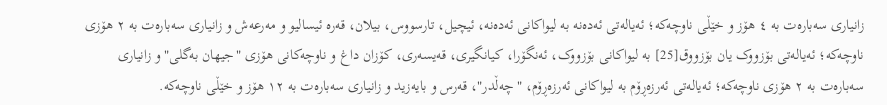زانیاری سەبارەت بە ٤ هۆز و خێڵی ناوچەکە؛ ئەیالەتی ئەدەنە بە لیواکانی ئەدەنە، ئیچیل، تارسووس، بیلان، قەرە ئیسالیو و مەرعەش و زانیاری سەبارەت بە ٢ هۆزی ناوچەکە؛ ئەیالەتی بۆزووک یان بۆزووق[25] بە لیواکانی بۆزووک، ئەنگۆرا، کیانگیری، قەیسەری، کۆزان داغ و ناوچەکانی هۆزی "جیهان بەگلی" و زانیاری سەبارەت بە ٢ هۆزی ناوچەکە؛ ئەیالەتی ئەرزەڕۆم بە لیواکانی ئەرزەڕۆم، "چەڵدر"، قەرس و بایەزید و زانیاری سەبارەت بە ١٢ هۆز و خێڵی ناوچەکە.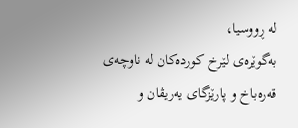لە ڕووسیا،
بەگوێرەی لێرخ کوردەکان لە ناوچەی قەرەباخ و پارێزگای یەریڤان و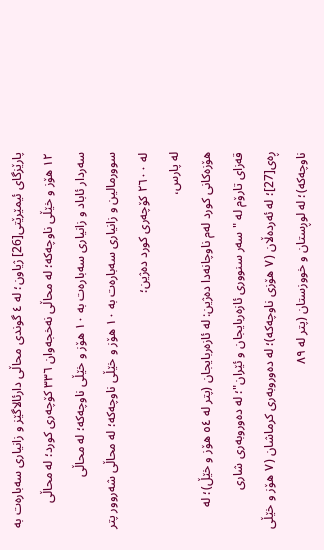پارێزگای ئیمێرێتی[26] ژیاون؛ لە ٤ گوندی محاڵی دارئالاگێز و زانیاری سەبارەت بە ١٢ هۆز و خێڵی ناوچەکە؛ لە محاڵی نەخجەوان ٣٣٦ کۆچەری کورد؛ لە محاڵی سەردار ئاباد و زانیاری سەبارەت بە ١٠ هۆز و خێڵی ناوچەکە؛ لە محاڵی سوورمالین و زانیاری سەبارەت بە ١٠ هۆز و خێڵی ناوچەکە؛ لە محاڵی شەروور پتر لە ٢٦٠٠ کۆچەری کورد دەژین؛
لە پارس،
هۆزەکانی کورد لەم ناوچانەدا دەژین: لە ئازەربایجان (پتر لە ٥٤ هۆز و خێڵ)؛ لە قەزای تارۆم لە "سەر سنووری ئازەربایجان و ئێران"؛ لە دەوروبەری شاری ڕەی[27]؛ لە ئەردەڵان (٧ هۆزی ناوچەکە)؛ لە دەوروبەری کرماشان (٧ هۆز و خێڵی ناوچەکە)؛ لە لوڕستان و خووزستان (پتر لە ٨٩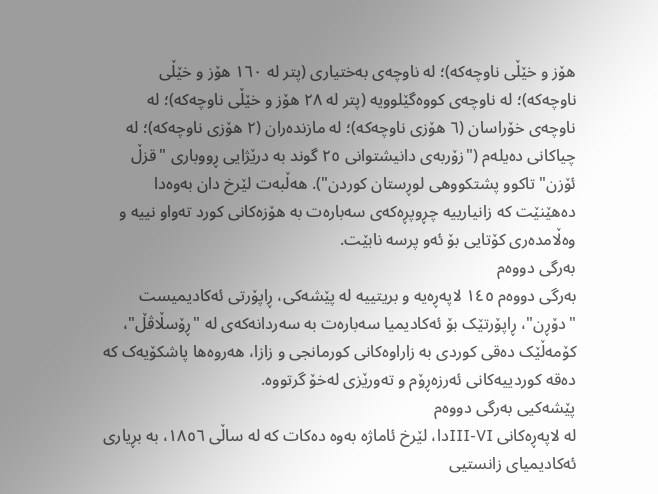هۆز و خێڵی ناوچەکە)؛ لە ناوچەی بەختیاری (پتر لە ١٦٠ هۆز و خێڵی ناوچەکە)؛ لە ناوچەی کووەگێلوویە (پتر لە ٢٨ هۆز و خێڵی ناوچەکە)؛ لە ناوچەی خۆراسان (٦ هۆزی ناوچەکە)؛ لە مازندەران (٢ هۆزی ناوچەکە)؛ لە چیاکانی دەیلەم ("زۆربەی دانیشتوانی ٢٥ گوند بە درێژایی ڕووباری "قزڵ ئۆزن" تاکوو پشتکووهی لوڕستان کوردن"). هەڵبەت لێرخ دان بەوەدا دەهێنێت کە زانیارییە چڕوپڕەکەی سەبارەت بە هۆزەکانی کورد تەواو نییە و وەڵامدەری کۆتایی بۆ ئەو پرسە نابێت.
بەرگی دووەم
بەرگی دووەم ١٤٥ لاپەڕەیە و بریتییە لە پێشەکی، ڕاپۆرتی ئەکادیمیست "دۆڕن"، ڕاپۆرتێک بۆ ئەکادیمیا سەبارەت بە سەردانەکەی لە "ڕۆسڵاڤڵ"، کۆمەڵێک دەقی کوردی بە زاراوەکانی کورمانجی و زازا، هەروەها پاشکۆیەک کە دەقە کوردییەکانی ئەرزەڕۆم و تەورێزی لەخۆ گرتووە.
پێشەکیی بەرگی دووەم
لە لاپەڕەکانی III-VIدا، لێرخ ئاماژە بەوە دەکات کە لە ساڵی ١٨٥٦، بە بڕیاری ئەکادیمیای زانستیی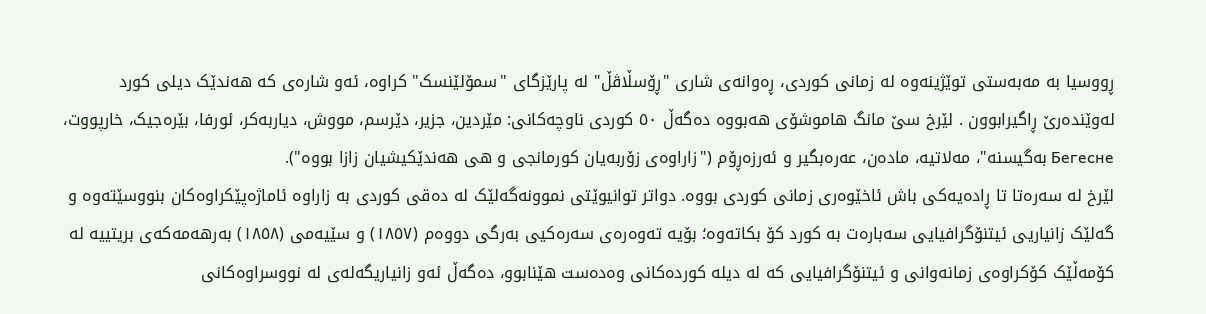ڕووسیا بە مەبەستی توێژینەوە لە زمانی کوردی، ڕەوانەی شاری "ڕۆسڵاڤڵ" لە پارێزگای "سمۆلێنسک" کراوە، ئەو شارەی کە هەندێک دیلی کورد لەوێندەرێ ڕاگیرابوون . لێرخ سێ مانگ هاموشۆی هەبووە دەگەڵ ٥٠ کوردی ناوچەکانی: مێردین، جزیر، دێرسم، مووش، دیاربەکر، ئورفا، بێرەجیک، خارپووت، Бегесне بەگیسنە"، مەلاتیە، مادەن، عەرەبگیر و ئەرزەڕۆم ("زاراوەی زۆربەیان کورمانجی و هی هەندێکیشیان زازا بووە").
لێرخ لە سەرەتا تا ڕادەیەکی باش ئاخێوەری زمانی کوردی بووە. دواتر توانیوێتی نموونەگەلێک لە دەقی کوردی بە زاراوە ئاماژەپێکراوەکان بنووسێتەوە و گەلێک زانیاریی ئیتنۆگرافیایی سەبارەت بە کورد کۆ بکاتەوە؛ بۆیە تەوەرەی سەرەکیی بەرگی دووەم (١٨٥٧) و سێیەمی (١٨٥٨) بەرهەمەکەی بریتییە لە کۆمەڵێک کۆکراوەی زمانەوانی و ئیتنۆگرافیایی کە لە دیلە کوردەکانی وەدەست هێنابوو، دەگەڵ ئەو زانیاریگەلەی لە نووسراوەکانی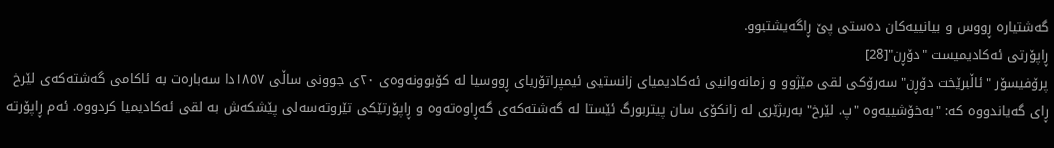گەشتیارە ڕووس و بیانییەکان دەستی پێ ڕاگەیشتبوو.
ڕاپۆرتی ئەکادیمیست "دۆڕن"[28]
پرۆفیسۆر "ئاڵبرێخت دۆڕن" سەرۆکی لقی مێژوو و زمانەوانیی ئەکادیمیای زانستیی ئیمپراتۆریای ڕووسیا لە کۆبوونەوەی ٢٠ی جوونی ساڵی ١٨٥٧دا سەبارەت بە ئاکامی گەشتەکەی لێرخ ڕای گەیاندووە کە: "بەخۆشییەوە "پ. لێرخ" بەربژێری لە زانکۆی سان پیتربورگ ئێستا لە گەشتەکەی گەڕاوەتەوە و ڕاپۆرتێکی تێروتەسەلی پێشکەش بە لقی ئەکادیمیا کردووە. ئەم ڕاپۆرتە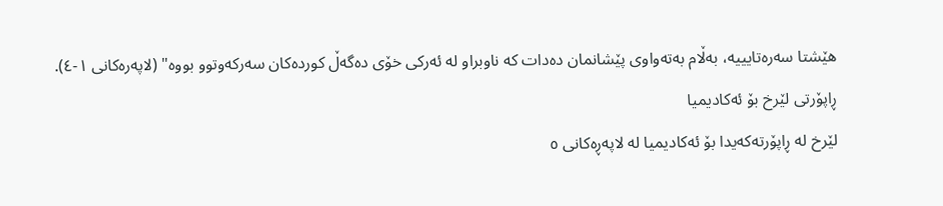هێشتا سەرەتایییە، بەڵام بەتەواوی پێشانمان دەدات کە ناوبراو لە ئەرکی خۆی دەگەڵ کوردەکان سەرکەوتوو بووە" (لاپەرەکانی ١-٤).
ڕاپۆرتی لێرخ بۆ ئەکادیمیا
لێرخ لە ڕاپۆرتەکەیدا بۆ ئەکادیمیا لە لاپەڕەکانی ٥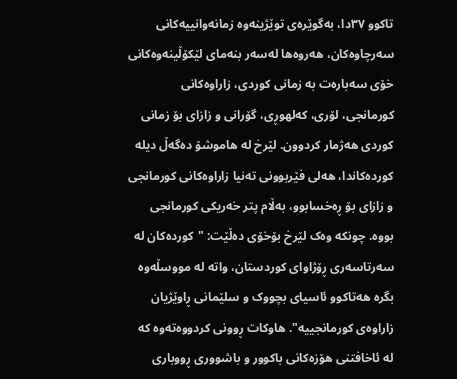تاکوو ٣٧دا، بەگوێرەی توێژینەوە زمانەوانییەکانی سەرچاوەکان، هەروەها لەسەر بنەمای لێکۆڵینەوەکانی خۆی سەبارەت بە زمانی کوردی، زاراوەکانی کورمانجی، لۆری، کەلهوڕی، گۆرانی و زازای بۆ زمانی کوردی هەژمار کردوون. لێرخ لە هاموشۆ دەگەڵ دیلە کوردەکاندا، هەلی فێربوونی تەنیا زاراوەکانی کورمانجی و زازای بۆ ڕەخسابوو، بەڵام پتر خەریکی کورمانجی بووە. چونکە وەک لێرخ بۆخۆی دەڵێت: "کوردەکان لە سەرتاسەری ڕۆژاوای کوردستان، واتە لە مووسڵەوە بگرە هەتاکوو ئاسیای بچووک و سلێمانی ڕاوێژیان زاراوەی کورمانجییە". هاوکات ڕوونی کردووەتەوە کە لە ئاخافتنی هۆزەکانی باکوور و باشووری ڕووباری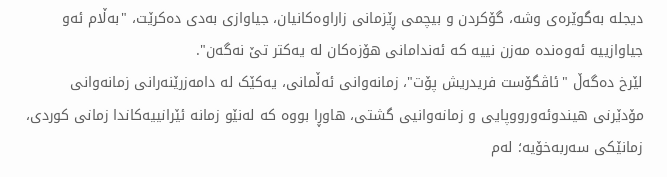دیجلە بەگوێرەی وشە، گۆکردن و بیچمی ڕێزمانی زاراوەکانیان، جیاوازی بەدی دەکرێت، "بەڵام ئەو جیاوازییە ئەوەندە مەزن نییە کە ئەندامانی هۆزەکان لە یەکتر تێ نەگەن".
لێرخ دەگەڵ "ئاڤگۆست فریدریش پۆت"، زمانەوانی ئەڵمانی، یەکێک لە دامەزرێنەرانی زمانەوانی مۆدێرنی هیندوئەورووپایی و زمانەوانیی گشتی، هاوڕا بووە کە لەنێو زمانە ئێرانییەکاندا زمانی کوردی، زمانێکی سەربەخۆیە؛ لەم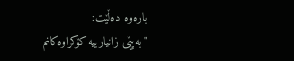بارەوە دەڵێت:
"بەپێی زانیارییە کۆکراوەکانم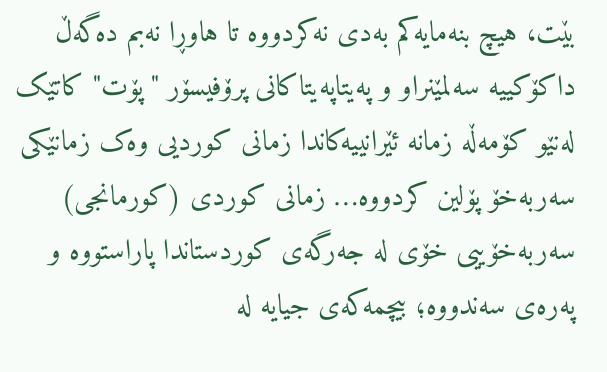بێت، هیچ بنەمایەکم بەدی نەکردووە تا هاوڕا نەبم دەگەڵ داکۆکییە سەلمێنراو و پەیتاپەیتاکانی پرۆفیسۆر "پۆت" کاتێک لەنێو کۆمەڵە زمانە ئێرانییەکاندا زمانی کوردیی وەک زمانێکی سەربەخۆ پۆلین کردووە… زمانی کوردی (کورمانجی) سەربەخۆییی خۆی لە جەرگەی کوردستاندا پاراستووە و پەرەی سەندووە؛ بیچمەکەی جیایە لە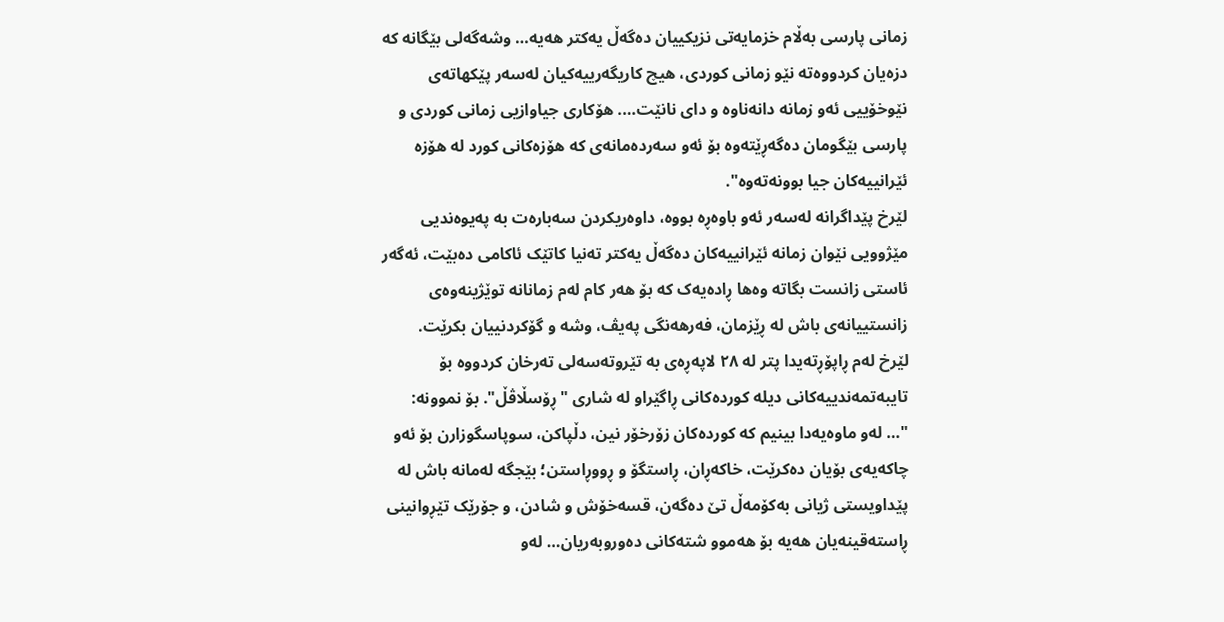زمانی پارسی بەڵام خزمایەتی نزیکییان دەگەڵ یەکتر هەیە… وشەگەلی بێگانە کە دزەیان کردووەتە نێو زمانی کوردی، هیچ کاریگەرییەکیان لەسەر پێکهاتەی نێوخۆییی ئەو زمانە دانەناوە و دای نانێت…. هۆکاری جیاوازیی زمانی کوردی و پارسی بێگومان دەگەڕێتەوە بۆ ئەو سەردەمانەی کە هۆزەکانی کورد لە هۆزە ئێرانییەکان جیا بوونەتەوە".
لێرخ پێداگرانە لەسەر ئەو باوەڕە بووە، داوەریکردن سەبارەت بە پەیوەندیی مێژوویی نێوان زمانە ئێرانییەکان دەگەڵ یەکتر تەنیا کاتێک ئاکامی دەبێت، ئەگەر ئاستی زانست بگاتە وەها ڕادەیەک کە بۆ هەر کام لەم زمانانە توێژینەوەی زانستییانەی باش لە ڕێزمان، فەرهەنگی پەیڤ، وشە و گۆکردنییان بکرێت.
لێرخ لەم ڕاپۆڕتەیدا پتر لە ٢٨ لاپەڕەی بە تێروتەسەلی تەرخان کردووە بۆ تایبەتمەندییەکانی دیلە کوردەکانی ڕاگێراو لە شاری "ڕۆسڵاڤڵ". بۆ نموونە:
"… لەو ماوەیەدا بینیم کە کوردەکان زۆرخۆر نین، دڵپاکن، سوپاسگوزارن بۆ ئەو چاکەیەی بۆیان دەکرێت، خاکەڕان، ڕاستگۆ و ڕووڕاستن؛ بێجگە لەمانە باش لە پێداویستی ژیانی بەکۆمەڵ تێ دەگەن، قسەخۆش و شادن، و جۆرێک تێڕوانینی ڕاستەقینەیان هەیە بۆ هەموو شتەکانی دەوروبەریان… لەو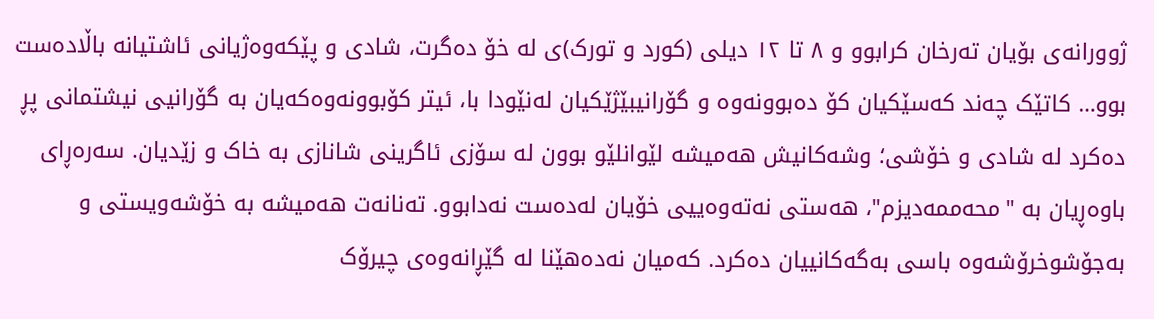ژوورانەی بۆیان تەرخان کرابوو و ٨ تا ١٢ دیلی (کورد و تورک)ی لە خۆ دەگرت، شادی و پێکەوەژیانی ئاشتیانە باڵادەست بوو… کاتێک چەند کەسێکیان کۆ دەبوونەوە و گۆرانیبێژێکیان لەنێودا با، ئیتر کۆبوونەوەکەیان بە گۆرانیی نیشتمانی پڕ دەکرد لە شادی و خۆشی؛ وشەکانیش هەمیشە لێوانلێو بوون لە سۆزی ئاگرینی شانازی بە خاک و زێدیان. سەرەڕای باوەڕیان بە "محەممەدیزم"، هەستی نەتەوەییی خۆیان لەدەست نەدابوو. تەنانەت هەمیشە بە خۆشەویستی و بەجۆشوخرۆشەوە باسی بەگەکانییان دەکرد. کەمیان نەدەهێنا لە گێڕانەوەی چیرۆک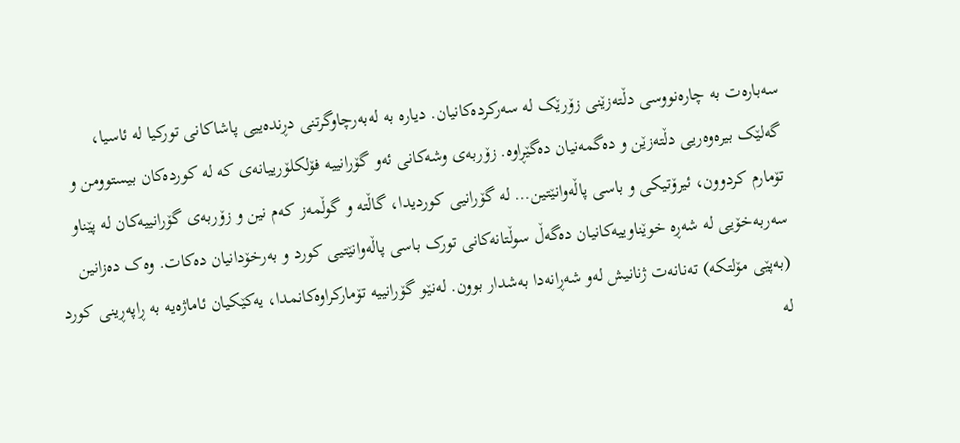سەبارەت بە چارەنووسی دڵتەزێنی زۆرێک لە سەرکردەکانیان. دیارە بە لەبەرچاوگرتنی دڕندەییی پاشاکانی تورکیا لە ئاسیا، گەلێک بیرەوەریی دڵتەزێن و دەگمەنیان دەگێڕاوە. زۆربەی وشەکانی ئەو گۆرانییە فۆلکلۆرییانەی کە لە کوردەکان بیستوومن و تۆمارم کردوون، ئیرۆتیکی و باسی پاڵەوانێتین… لە گۆرانیی کوردیدا، گاڵتە و گوڵمەز کەم نین و زۆربەی گۆرانییەکان لە پێناو سەربەخۆیی لە شەڕە خوێناوییەکانیان دەگەڵ سوڵتانەکانی تورک باسی پاڵەوانێتیی کورد و بەرخۆدانیان دەکات. وەک دەزانین (بەپێی مۆلتکە) تەنانەت ژنانیش لەو شەڕانەدا بەشدار بوون. لەنێو گۆرانییە تۆمارکراوەکانمدا، یەکێکیان ئاماژەیە بە ڕاپەڕینی کورد لە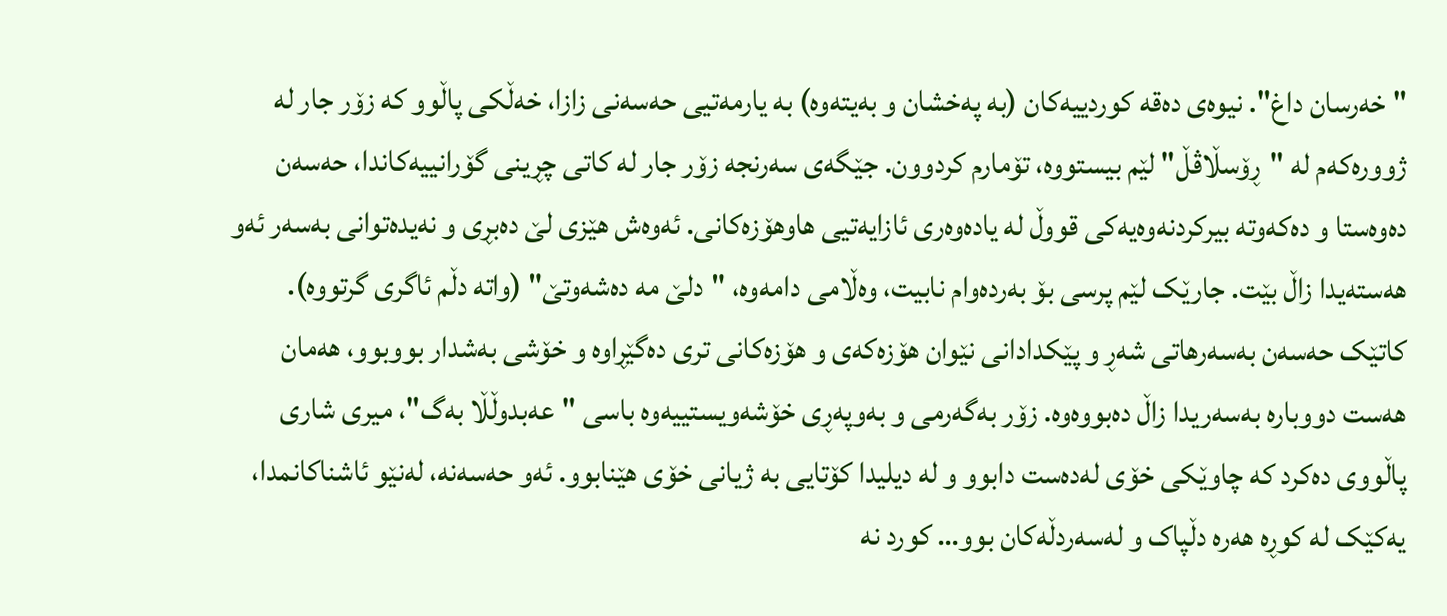"خەرسان داغ". نیوەی دەقە کوردییەکان (بە پەخشان و بەیتەوە) بە یارمەتیی حەسەنی زازا، خەڵکی پاڵوو کە زۆر جار لە ژوورەکەم لە "ڕۆسڵاڤڵ" لێم بیستووە، تۆمارم کردوون. جێگەی سەرنجە زۆر جار لە کاتی چڕینی گۆرانییەکاندا، حەسەن دەوەستا و دەکەوتە بیرکردنەوەیەکی قووڵ لە یادەوەری ئازایەتیی هاوهۆزەکانی. ئەوەش هێزی لێ دەبڕی و نەیدەتوانی بەسەر ئەو هەستەیدا زاڵ بێت. جارێک لێم پرسی بۆ بەردەوام نابیت، وەڵامی دامەوە، "دلێ مە دەشەوتێ" (واتە دڵم ئاگری گرتووە). کاتێک حەسەن بەسەرهاتی شەڕ و پێکدادانی نێوان هۆزەکەی و هۆزەکانی تری دەگێڕاوە و خۆشی بەشدار بووبوو، هەمان هەست دووبارە بەسەریدا زاڵ دەبووەوە. زۆر بەگەرمی و بەوپەڕی خۆشەویستییەوە باسی "عەبدوڵڵا بەگ"، میری شاری پاڵووی دەکرد کە چاوێکی خۆی لەدەست دابوو و لە دیلیدا کۆتایی بە ژیانی خۆی هێنابوو. ئەو حەسەنە، لەنێو ئاشناکانمدا، یەکێک لە کوڕە هەرە دڵپاک و لەسەردڵەکان بوو… کورد نە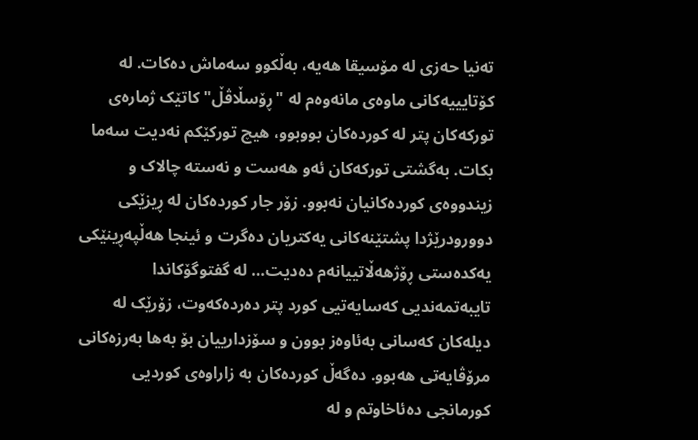تەنیا حەزی لە مۆسیقا هەیە، بەڵکوو سەماش دەکات. لە کۆتایییەکانی ماوەی مانەوەم لە "ڕۆسڵاڤڵ" کاتێک ژمارەی تورکەکان پتر لە کوردەکان بووبوو، هیچ تورکێکم نەدیت سەما بکات. بەگشتی تورکەکان ئەو هەست و نەستە چالاک و زیندووەی کوردەکانیان نەبوو. زۆر جار کوردەکان لە ڕیزێکی دوورودرێژدا پشتێنەکانی یەکتریان دەگرت و ئینجا هەڵپەڕینێکی یەکدەستی ڕۆژهەڵاتییانەم دەدیت… لە گفتوگۆکاندا تایبەتمەندیی کەسایەتیی کورد پتر دەردەکەوت، زۆرێک لە دیلەکان کەسانی بەئاوەز بوون و سۆزدارییان بۆ بەها بەرزەکانی مرۆڤایەتی هەبوو. دەگەڵ کوردەکان بە زاراوەی کوردیی کورمانجی دەئاخاوتم و لە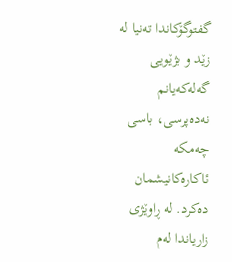گفتوگۆکاندا تەنیا لە زێد و بژێویی گەلەکەیانم نەدەپرسی، باسی چەمکە ئاکارەکانیشمان دەکرد. لە ڕاوێژی زاریاندا لەم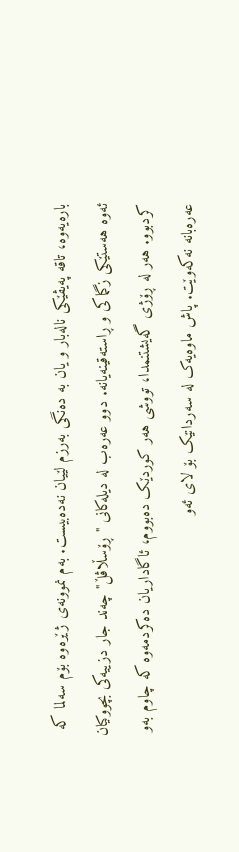بارەیەوە، تاقە پەیڤێکی نالەبار و یان بە دەنگی بەرزم لێیان نەدەبیست. بەم نموونەی ژێرەوە بۆم سەلما کە ئەوە هەستێکی زگماکی و ڕاستەقینەیانە. دوو عەرەب لە دیلەکانی "ڕۆسڵاڤڵ" چەند جار دزییەکی بچووکیان کردبوو. هەر لە ڕۆژی گەیشتنمدا، تووشی هەر کوردێک دەبووم، ئاگاداریان دەکردمەوە کە چاوم بەو عەرەبانە نەکەوێت. پاش ماوەیەک لە سەردانێک بۆ لای ئەو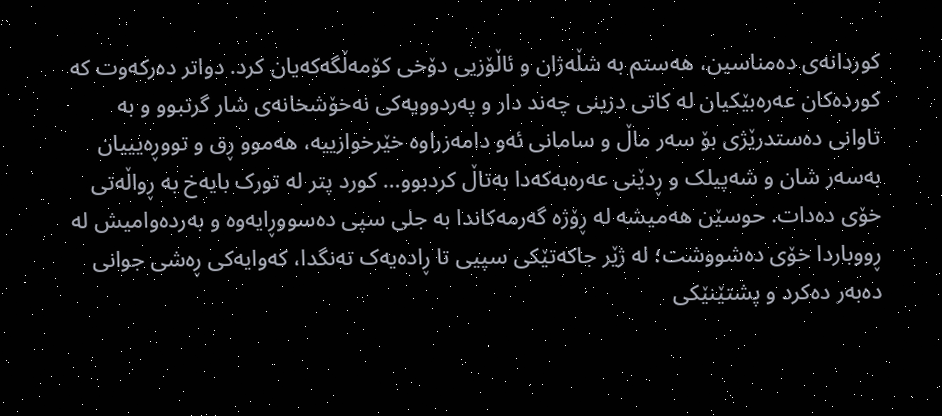کوردانەی دەمناسین، هەستم بە شڵەژان و ئاڵۆزیی دۆخی کۆمەڵگەکەیان کرد. دواتر دەرکەوت کە کوردەکان عەرەبێکیان لە کاتی دزینی چەند دار و پەردوویەکی نەخۆشخانەی شار گرتبوو و بە تاوانی دەستدرێژی بۆ سەر ماڵ و سامانی ئەو دامەزراوە خێرخوازییە، هەموو ڕق و تووڕەیییان بەسەر شان و شەپیلک و ڕدێنی عەرەبەکەدا بەتاڵ کردبوو… کورد پتر لە تورک بایەخ بە ڕواڵەتی خۆی دەدات. حوسێن هەمیشە لە ڕۆژە گەرمەکاندا بە جلی سپی دەسووڕایەوە و بەردەوامیش لە ڕووباردا خۆی دەشووشت؛ لە ژێر جاکەتێکی سپیی تا ڕادەیەک تەنگدا، کەوایەکی ڕەشی جوانی دەبەر دەکرد و پشتێنێکی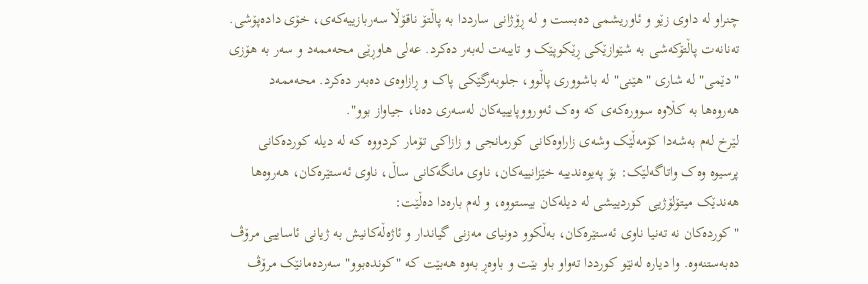چنراو لە داوی زێو و ئاوریشمی دەبست و لە ڕۆژانی سارددا بە پاڵتۆ ناقۆڵا سەربازییەکەی، خۆی دادەپۆشی. تەنانەت پاڵتۆکەشی بە شێوازێکی ڕێکوپێک و تایبەت لەبەر دەکرد. عەلی هاوڕێی محەممەد و سەر بە هۆزی "دێمی" لە شاری "هێنی" لە باشووری پاڵوو، جلوبەرگێکی پاک و ڕازاوەی دەبەر دەکرد. محەممەد هەروەها بە کڵاوە سوورەکەی کە وەک ئەورووپایییەکان لەسەری دەنا، جیاواز بوو".
لێرخ لەم بەشەدا کۆمەڵێک وشەی زاراوەکانی کورمانجی و زازاکی تۆمار کردووە کە لە دیلە کوردەکانی پرسیوە وەک واتاگەلێک: بۆ پەیوەندییە خێزانییەکان، ناوی مانگەکانی ساڵ، ناوی ئەستێرەکان، هەروەها هەندێک میتۆلۆژیی کوردییشی لە دیلەکان بیستووە، و لەم بارەدا دەڵێت:
"کوردەکان نە تەنیا ناوی ئەستێرەکان، بەڵکوو دونیای مەزنی گیاندار و ئاژەڵەکانیش بە ژیانی ئاساییی مرۆڤ دەبەستنەوە. وا دیارە لەنێو کورددا تەواو باو بێت و باوەڕ بەوە هەبێت کە "کوندەبوو" سەردەمانێک مرۆڤ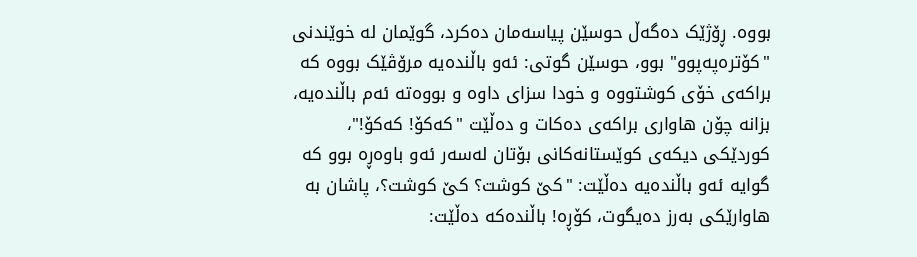بووە. ڕۆژێک دەگەڵ حوسێن پیاسەمان دەکرد، گوێمان لە خوێندنی "کۆترەپەپوو" بوو، حوسێن گوتی: ئەو باڵندەیە مرۆڤێک بووە کە براکەی خۆی کوشتووە و خودا سزای داوە و بووەتە ئەم باڵندەیە، بزانە چۆن هاواری براکەی دەکات و دەڵێت "کەکۆ! کەکۆ!"، کوردێکی دیکەی کوێستانەکانی بۆتان لەسەر ئەو باوەڕە بوو کە گوایە ئەو باڵندەیە دەڵێت: "کێ کوشت؟ کێ کوشت؟، پاشان بە هاوارێکی بەرز دەیگوت، کۆڕە! باڵندەکە دەڵێت: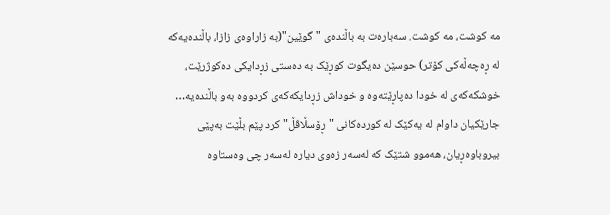مە کوشت، مە کوشت. سەبارەت بە باڵندەی "گوێین"(بە زاراوەی زازا، باڵندەیەکە لە ڕەچەڵەکی کۆتر) حوسێن دەیگوت کوڕێک بە دەستی زڕدایکی دەکوژرێت، خوشکەکەی لە خودا دەپاڕێتەوە و خوداش زڕدایکەکەی کردووە بەو باڵندەیە… جارێکیان داوام لە یەکێک لە کوردەکانی "ڕۆسڵاڤڵ" کرد پێم بڵێت بەپێی بیروباوەڕیان، هەموو شتێک کە لەسەر زەوی دیارە لەسەر چی وەستاوە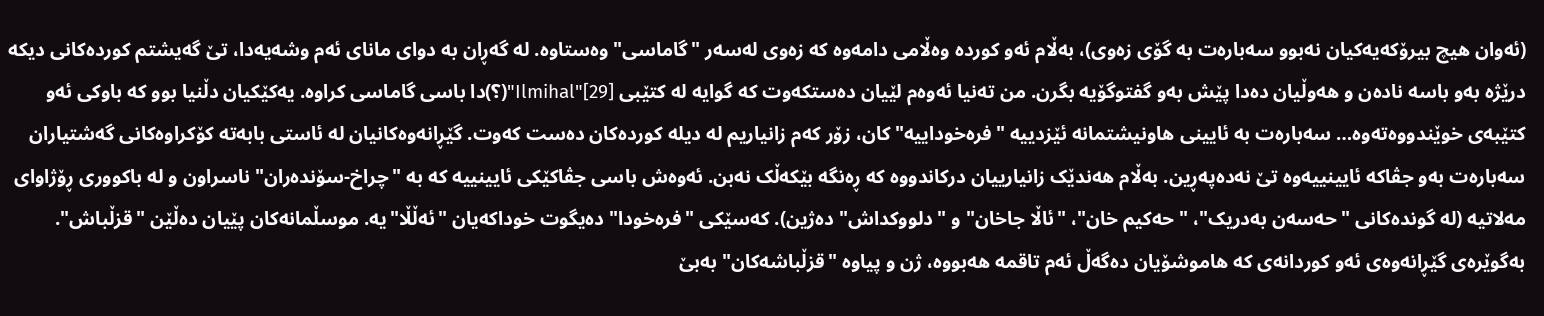(ئەوان هیچ بیرۆکەیەکیان نەبوو سەبارەت بە گۆی زەوی)، بەڵام ئەو کوردە وەڵامی دامەوە کە زەوی لەسەر "گاماسی" وەستاوە. لە گەڕان بە دوای مانای ئەم وشەیەدا، تێ گەیشتم کوردەکانی دیکە درێژە بەو باسە نادەن و هەوڵیان دەدا پێش بەو گفتوگۆیە بگرن. من تەنیا ئەوەم لێیان دەستکەوت کە گوایە لە کتێبی [29]"Ilmihal"(؟)دا باسی گاماسی کراوە. یەکێکیان دڵنیا بوو کە باوکی ئەو کتێبەی خوێندووەتەوە… سەبارەت بە ئایینی هاونیشتمانە ئێزدییە "فرەخوداییە"کان، زۆر کەم زانیاریم لە دیلە کوردەکان دەست کەوت. گێڕانەوەکانیان لە ئاستی بابەتە کۆکراوەکانی گەشتیاران سەبارەت بەو جڤاکە ئایینییەوە تێ نەدەپەڕین. بەڵام هەندێک زانیارییان درکاندووە کە ڕەنگە بێکەڵک نەبن. ئەوەش باسی جڤاکێکی ئایینییە کە بە "چراخ-سۆندەران" ناسراون و لە باکووری ڕۆژاوای مەلاتیە (لە گوندەکانی "حەسەن بەدریک"، "حەکیم خان"، "ئاڵا جاخان" و "دلووکداش" دەژین). کەسێکی "فرەخودا" دەیگوت خوداکەیان "ئەڵڵا"یە. موسڵمانەکان پێیان دەڵێن "قزڵباش". بەگوێرەی گێڕانەوەی ئەو کوردانەی کە هاموشۆیان دەگەڵ ئەم تاقمە هەبووە، ژن و پیاوە "قزڵباشەکان" بەبێ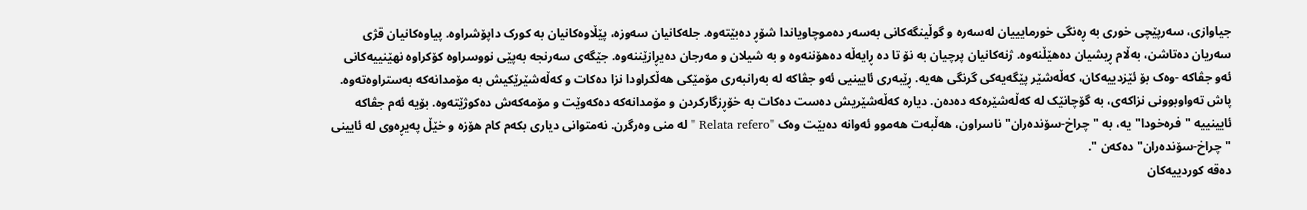جیاوازی، سەرپێچی خوری بە ڕەنگی خورمایییان لەسەرە و گوڵینگەکانی بەسەر دەموچاویاندا شۆڕ دەبێتەوە. جلەکانیان سەوزە، پێڵاوەکانیان بە کورک داپۆشراوە. پیاوەکانیان قژی سەریان دەتاشن، بەڵام ڕیشیان دەهێڵنەوە. ژنەکانیان پرچیان بە نۆ تا دە ڕایەڵە دەهۆننەوە و بە شیلان و مەرجان دەیڕازێننەوە. جێگەی سەرنجە بەپێی نووسراوە کۆکراوە نهێنییەکانی ئەو جڤاکە -وەک بۆ ئێزدییەکان، کەڵەشێر پێگەیەکی گرنگی هەیە. ڕێبەری ئایینیی ئەو جڤاکە لە بەرانبەری مۆمێکی هەڵکراودا نزا دەکات و کەڵەشێرێکیش بە مۆمدانەکە بەستراوەتەوە. پاش تەواوبوونی نزاکەی، بە گۆچانێک لە کەڵەشێرەکە دەدەن. دیارە کەڵەشێریش دەست دەکات بە خۆڕزگارکردن و مۆمدانەکە دەکەوێت و مۆمەکەش دەکوژێتەوە. بۆیە ئەم جڤاکە ئایینییە "فرەخودا"یە، بە "چراخ-سۆندەران" ناسراون، هەڵبەت هەموو ئەوانە دەبێت وەک "Relata refero " لە منی وەرگرن. نەمتوانی دیاری بکەم کام هۆزە و خێڵ پەیڕەوی لە ئایینی "چراخ-سۆندەران" دەکەن ".
دەقە کوردییەکان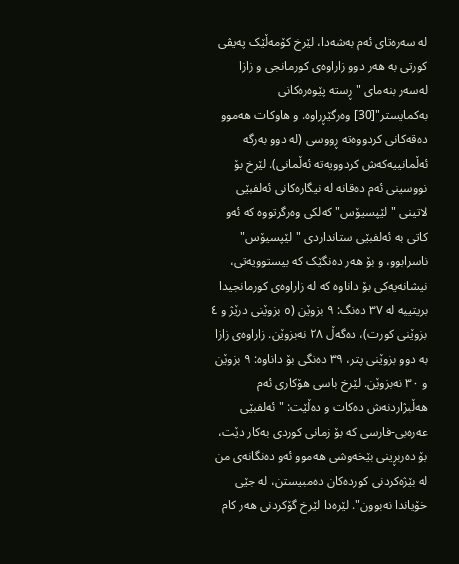لە سەرەتای ئەم بەشەدا، لێرخ کۆمەڵێک پەیڤی کورتی بە هەر دوو زاراوەی کورمانجی و زازا لەسەر بنەمای "ڕستە پێوەرەکانی بەکمایستر"[30] وەرگێڕراوە. و هاوکات هەموو دەقەکانی کردووەتە ڕووسی (لە دوو بەرگە ئەڵمانییەکەش کردوویەتە ئەڵمانی). لێرخ بۆ نووسینی ئەم دەقانە لە نیگارەکانی ئەلفبێی لاتینی "لێپسیۆس" کەلکی وەرگرتووە کە ئەو کاتی بە ئەلفبێی ستانداردی "لێپسیۆس" ناسرابوو، و بۆ هەر دەنگێک کە بیستوویەتی، نیشانەیەکی بۆ داناوە کە لە زاراوەی کورمانجیدا بریتییە لە ٣٧ دەنگ: ٩ بزوێن (٥ بزوێنی درێژ و ٤ بزوێنی کورت)، دەگەڵ ٢٨ نەبزوێن. زاراوەی زازا بە دوو بزوێنی پتر، ٣٩ دەنگی بۆ داناوە: ٩ بزوێن و ٣٠ نەبزوێن. لێرخ باسی هۆکاری ئەم هەڵبژاردنەش دەکات و دەڵێت: "ئەلفبێی عەرەبی-فارسی کە بۆ زمانی کوردی بەکار دێت، بۆ دەربڕینی بێخەوشی هەموو ئەو دەنگانەی من لە بێژەکردنی کوردەکان دەمبیستن، لە جێی خۆیاندا نەبوون". لێرەدا لێرخ گۆکردنی هەر کام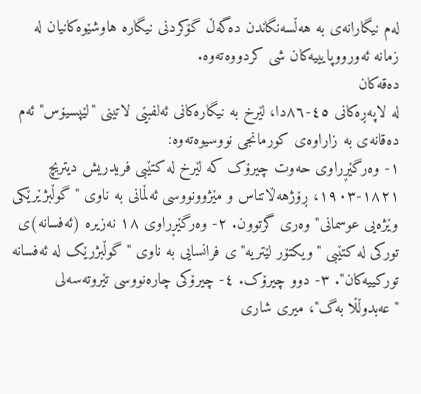لەم نیگارانەی بە هەڵسەنگاندن دەگەڵ گۆکردنی نیگارە هاوشێوەکانیان لە زمانە ئەورووپایییەکان شی کردووەتەوە.
دەقەکان
لە لاپەڕەکانی ٤٥-٨٦دا، لێرخ بە نیگارەکانی ئەلفبێی لاتینی "لێپسیۆس" ئەم دەقانەی بە زاراوەی کورمانجی نووسیوەتەوە:
١- وەرگێڕراوی حەوت چیرۆک کە لێرخ لە کتێبی فریدریش دیتریچ ١٨٢١-١٩٠٣، ڕۆژهەڵاتناس و مێژوونووسی ئەڵمانی بە ناوی "گوڵبژێرێکی وێژەیی عوسمانی" وەری گرتوون. ٢- وەرگێڕراوی ١٨ نەزیرە (ئەفسانە)ی تورکی لە کتێبی "ویکتۆر لێتریە"ی فرانسایی بە ناوی "گوڵبژرێک لە ئەفسانە تورکییەکان". ٣- دوو چیرۆک. ٤- چیرۆکی چارەنووسی تێروتەسەلی "عەبدوڵڵا بەگ"، میری شاری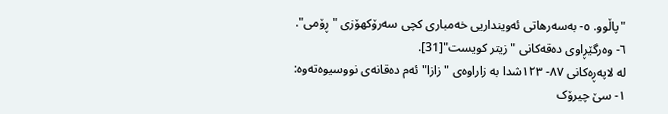"پاڵوو. ٥- بەسەرهاتی ئەوینداریی خەمباری کچی سەرۆکهۆزی "ڕۆمی". ٦- وەرگێڕاوی دەقەکانی "زیتر کویست"[31].
لە لاپەڕەکانی ٨٧- ١٢٣شدا بە زاراوەی "زازا" ئەم دەقانەی نووسیوەتەوە:
١- سێ چیرۆک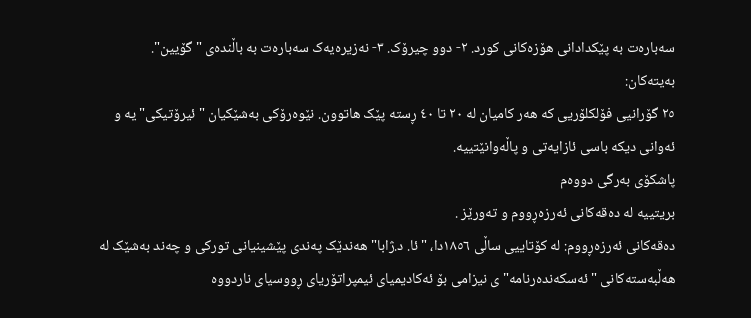سەبارەت بە پێکدادانی هۆزەکانی کورد. ٢- دوو چیرۆک. ٣- نەزیرەیەک سەبارەت بە باڵندەی "گۆیین".
بەیتەکان:
٢٥ گۆرانیی فۆلکلۆریی کە هەر کامیان لە ٢٠ تا ٤٠ ڕستە پێک هاتوون. نێوەرۆکی بەشێکیان "ئیرۆتیکی"یە و ئەوانی دیکە باسی ئازایەتی و پاڵەوانێتییە.
پاشکۆی بەرگی دووەم
بریتییە لە دەقەکانی ئەرزەڕووم و تەورێز .
دەقەکانی ئەرزەڕووم: لە کۆتاییی ساڵی ١٨٥٦دا، "ئا. د.ژابا" هەندێک پەندی پێشینیانی تورکی و چەند بەشێک لە هەڵبەستەکانی "ئەسکەندەرنامە"ی نیزامی بۆ ئەکادیمیای ئیمپراتۆریای ڕووسیای ناردووە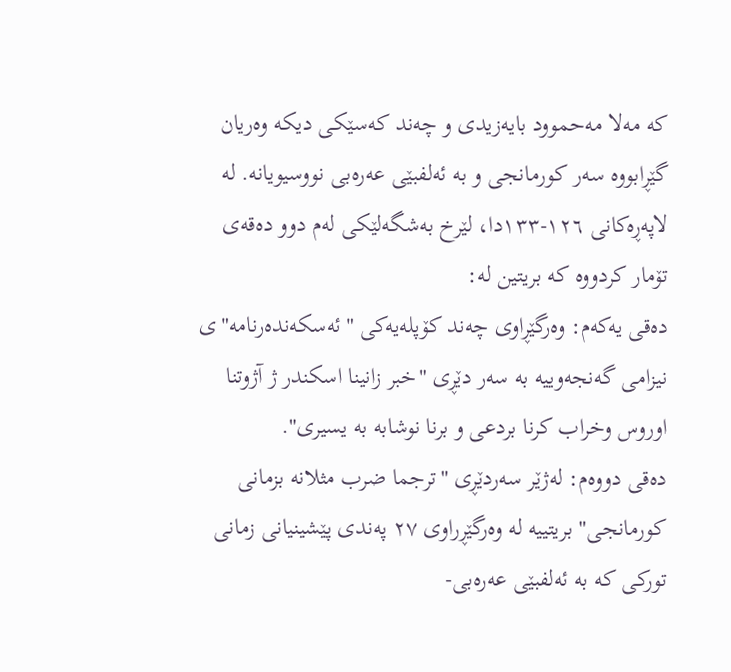کە مەلا مەحموود بایەزیدی و چەند کەسێکی دیکە وەریان گێڕابووە سەر کورمانجی و بە ئەلفبێی عەرەبی نووسیویانە. لە لاپەڕەکانی ١٢٦-١٣٣دا، لێرخ بەشگەلێکی لەم دوو دەقەی تۆمار کردووە کە بریتین لە:
دەقی یەکەم: وەرگێڕاوی چەند کۆپلەیەکی "ئەسکەندەرنامە"ی نیزامی گەنجەوییە بە سەر دێڕی "خبر زانینا اسکندر ژ آژوتنا اوروس وخراب کرنا بردعی و برنا نوشابه به یسیری".
دەقی دووەم: لەژێر سەردێڕی "ترجما ضرب مثلانه بزمانی کورمانجی" بریتییە لە وەرگێڕراوی ٢٧ پەندی پێشینیانی زمانی تورکی کە بە ئەلفبێی عەرەبی-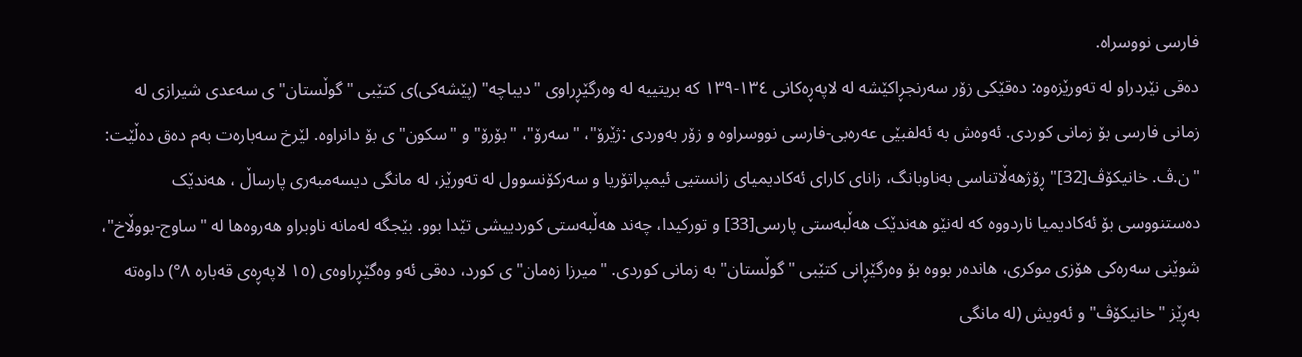فارسی نووسراە.
دەقی نێردراو لە تەورێزەوە: دەقێکی زۆر سەرنجڕاکێشە لە لاپەڕەکانی ١٣٤-١٣٩ کە بریتییە لە وەرگێڕراوی "دیباچە" (پێشەکی)ی کتێبی "گوڵستان"ی سەعدی شیرازی لە زمانی فارسی بۆ زمانی کوردی. ئەوەش بە ئەلفبێی عەرەبی-فارسی نووسراوە و زۆر بەوردی :ژێرۆ"، "سەرۆ"، "بۆرۆ" و "سکون"ی بۆ دانراوە. لێرخ سەبارەت بەم دەق دەڵێت:
"ن.ڤ. خانیکۆڤ[32]" ڕۆژهەڵاتناسی بەناوبانگ، زانای کارای ئەکادیمیای زانستیی ئیمپراتۆریا و سەرکۆنسوول لە تەورێز، لە مانگی دیسەمبەری پارساڵ ، هەندێک دەستنووسی بۆ ئەکادیمیا ناردووە کە لەنێو هەندێک هەڵبەستی پارسی[33] و تورکیدا، چەند هەڵبەستی کوردییشی تێدا بوو. بێجگە لەمانە ناوبراو هەروەها لە "ساوج-بووڵاخ"، شوێنی سەرەکی هۆزی موکری، هاندەر بووە بۆ وەرگێڕانی کتێبی "گوڵستان" بە زمانی کوردی. "میرزا زەمان"ی کورد، دەقی ئەو وەگێڕراوەی (١٥ لاپەڕەی قەبارە ٨°) داوەتە بەڕێز "خانیکۆڤ" و ئەویش (لە مانگی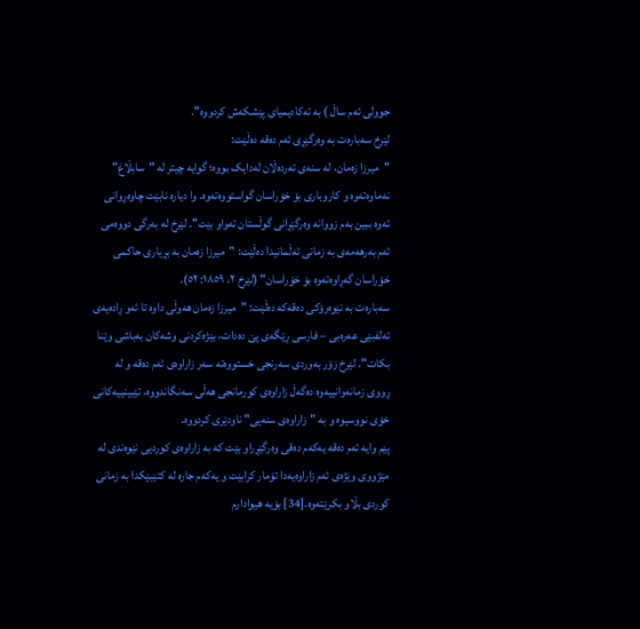جوولی ئەم ساڵ ) بە ئەکادیمیای پێشکەش کردووە".
لێرخ سەبارەت بە وەرگێڕی ئەم دەقە دەڵێت:
"میرزا زەمان، لە سنەی ئەردەڵان لەدایک بووە؛ گوایە چیتر لە "سابڵاغ" نەماوەتەوە و کاروباری بۆ خۆراسان گواستووەتەوە. وا دیارە نابێت چاوەڕوانی ئەوە ببین بەم زووانە وەرگێڕانی گوڵستان تەواو بێت". لێرخ لە بەرگی دووەمی ئەم بەرهەمەی بە زمانی ئەڵمانیدا دەڵێت: "میرزا زەمان بە بڕیاری حاکمی خۆراسان گەڕاوەتەوە بۆ خۆراسان" (لێرخ ٢، ١٨٥٩: ٥٢).
سەبارەت بە نێوەرۆکی دەقەکە دەڵێت: "میرزا زەمان هەوڵی داوە تا ئەو ڕادەیەی ئەلفبێی عەرەبی – فارسی ڕێگەی پێ دەدات، بێژەکردنی وشەکان بەباشی وێنا بکات". لێرخ زۆر بەوردی سەرنجی خستووەتە سەر زاراوەی ئەم دەقە و لە ڕووی زمانەوانییەوە دەگەڵ زاراوەی کورمانجی هەڵی سەنگاندووە، تێبینییەکانی خۆی نووسیوە و بە "زاراوەی سنەیی" ناودێری کردووە.
پێم وایە ئەم دەقە یەکەم دەقی وەرگێڕراو بێت کە بە زاراوەی کوردیی نێوەندی لە مێژووی وێژەی ئەم زاراوەیەدا تۆمار کرابێت و یەکەم جارە لە کتێبێکدا بە زمانی کوردی بڵاو بکرێتەوە.[34] بۆیە هیوادارم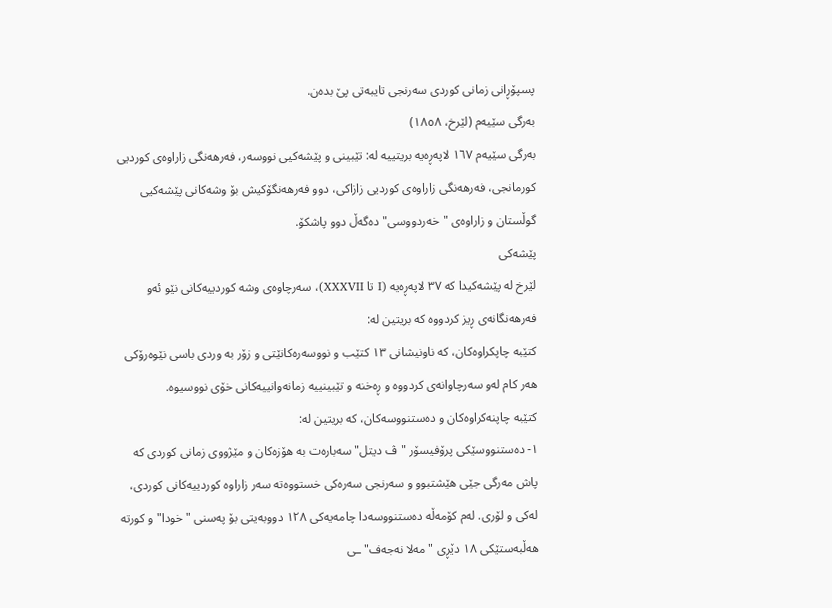پسپۆڕانی زمانی کوردی سەرنجی تایبەتی پێ بدەن.
بەرگی سێیەم (لێرخ، ١٨٥٨)
بەرگی سێیەم ١٦٧ لاپەڕەیە بریتییە لە: تێبینی و پێشەکیی نووسەر، فەرهەنگی زاراوەی کوردیی کورمانجی، فەرهەنگی زاراوەی کوردیی زازاکی، دوو فەرهەنگۆکیش بۆ وشەکانی پێشەکیی گوڵستان و زاراوەی "خەردووسی" دەگەڵ دوو پاشکۆ.
پێشەکی
لێرخ لە پێشەکیدا کە ٣٧ لاپەڕەیە (I تا XXXVII)، سەرچاوەی وشە کوردییەکانی نێو ئەو فەرهەنگانەی ڕیز کردووە کە بریتین لە:
کتێبە چاپکراوەکان، کە ناونیشانی ١٣ کتێب و نووسەرەکانێتی و زۆر بە وردی باسی نێوەرۆکی هەر کام لەو سەرچاوانەی کردووە و ڕەخنە و تێبینییە زمانەوانییەکانی خۆی نووسیوە.
کتێبە چاپنەکراوەکان و دەستنووسەکان، کە بریتین لە:
١- دەستنووسێکی پرۆفیسۆر "ڤ دیتل" سەبارەت بە هۆزەکان و مێژووی زمانی کوردی کە پاش مەرگی جێی هێشتبوو و سەرنجی سەرەکی خستووەتە سەر زاراوە کوردییەکانی کوردی، لەکی و لۆری. لەم کۆمەڵە دەستنووسەدا چامەیەکی ١٢٨ دووبەیتی بۆ پەسنی "خودا" و کورتە هەڵبەستێکی ١٨ دێڕی "مەلا نەجەف"ـی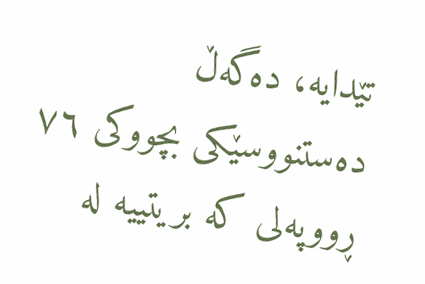تێدایە، دەگەڵ دەستنووسێکی بچووکی ٧٦ ڕووپەلی کە بریتییە لە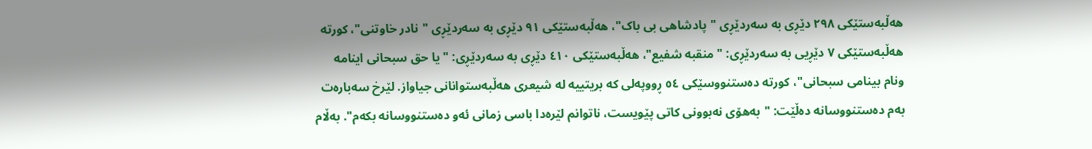هەڵبەستێکی ٢٩٨ دێڕی بە سەردێڕی "پادشاهی بی باک"، هەڵبەستێکی ٩١ دێڕی بە سەردێڕی "نادر خاوتنی"، کورتە هەڵبەستێکی ٧ دێڕیی بە سەردێڕی: "منقبە شفیع"، هەڵبەستێکی ٤١٠ دێڕی بە سەردێڕی: "یا حق سبحانی اینامە ونام بینامی سبحانی"، کورتە دەستنووسێکی ٥٤ ڕووپەلی کە بریتییە لە شیعری هەڵبەستوانانی جیاواز. لێرخ سەبارەت بەم دەستنووسانە دەڵێت: "بەهۆی نەبوونی کاتی پێویست، ناتوانم لێرەدا باسی زمانی ئەو دەستنووسانە بکەم". بەڵام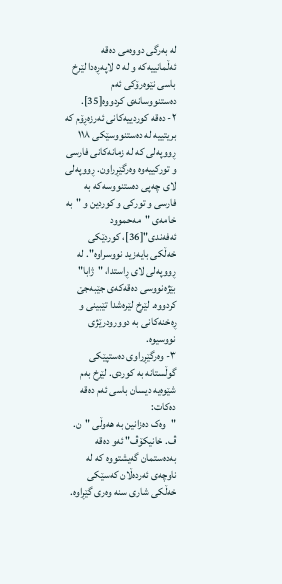لە بەرگی دووەمی دەقە ئەڵمانییەکە و لە ٥ لاپەڕەدا لێرخ باسی نێوەرۆکی ئەم دەستنووسانەی کردووە[35].
٢- دەقە کوردییەکانی ئەرزەڕۆم کە بریتییە لە دەستنووسێکی ١١٨ ڕووپەلی کە لە زمانەکانی فارسی و تورکییەوە وەرگێڕراون. ڕووپەلی لای چەپی دەستنووسەکە بە فارسی و تورکی و کوردین و "بە خامەی "مەحموود ئەفەندی"[36]، کوردێکی خەڵکی بایەزید نووسراوە". لە ڕووپەلی لای ڕاستدا، "ژابا" بێژەنووسی دەقەکەی جێبەجێ کردووە. لێرخ لێرەشدا تێبینی و ڕەخنەکانی بە دوورودرێژی نووسیوە.
٣- وەرگێڕراوی دەستپێکی گوڵستانە بە کوردی. لێرخ بەم شێوەیە دیسان باسی ئەم دەقە دەکات:
"وەک دەزانین بە هەوڵی "ن. ڤ. خانیکۆڤ" ئەو دەقە بەدەستمان گەیشتووە کە لە ناوچەی ئەردەڵان کەسێکی خەڵکی شاری سنە وەری گێڕاوە.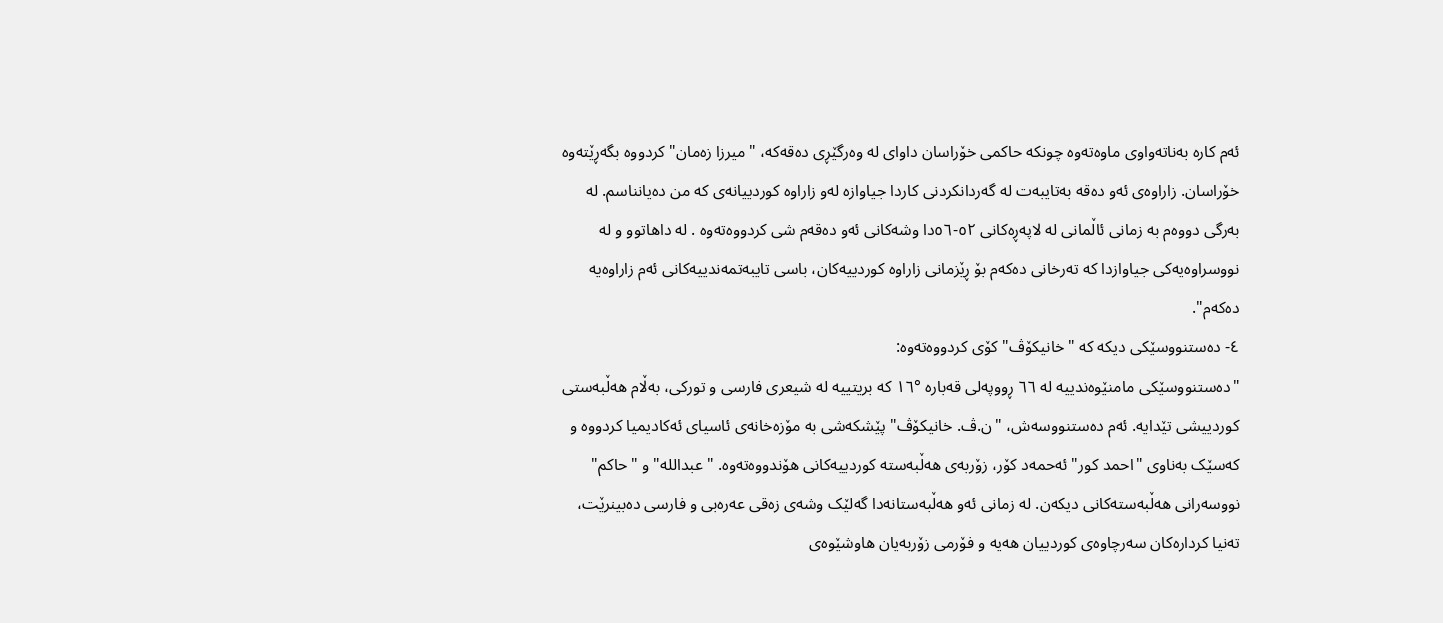ئەم کارە بەناتەواوی ماوەتەوە چونکە حاکمی خۆراسان داوای لە وەرگێڕی دەقەکە، "میرزا زەمان" کردووە بگەڕێتەوە خۆراسان. زاراوەی ئەو دەقە بەتایبەت لە گەردانکردنی کاردا جیاوازە لەو زاراوە کوردییانەی کە من دەیانناسم. لە بەرگی دووەم بە زمانی ئاڵمانی لە لاپەڕەکانی ٥٢-٥٦دا وشەکانی ئەو دەقەم شی کردووەتەوە . لە داهاتوو و لە نووسراوەیەکی جیاوازدا کە تەرخانی دەکەم بۆ ڕێزمانی زاراوە کوردییەکان، باسی تایبەتمەندییەکانی ئەم زاراوەیە دەکەم".
٤- دەستنووسێکی دیکە کە "خانیکۆڤ" کۆی کردووەتەوە:
"دەستنووسێکی مامنێوەندییە لە ٦٦ ڕووپەلی قەبارە °١٦ کە بریتییە لە شیعری فارسی و تورکی، بەڵام هەڵبەستی کوردییشی تێدایە. ئەم دەستنووسەش، "ن.ڤ. خانیکۆڤ" پێشکەشی بە مۆزەخانەی ئاسیای ئەکادیمیا کردووە و کەسێک بەناوی "احمد کور" ئەحمەد کۆر، زۆربەی هەڵبەستە کوردییەکانی هۆندووەتەوە. "عبداللە" و "حاکم" نووسەرانی هەڵبەستەکانی دیکەن. لە زمانی ئەو هەڵبەستانەدا گەلێک وشەی زەقی عەرەبی و فارسی دەبینرێت، تەنیا کردارەکان سەرچاوەی کوردییان هەیە و فۆرمی زۆربەیان هاوشێوەی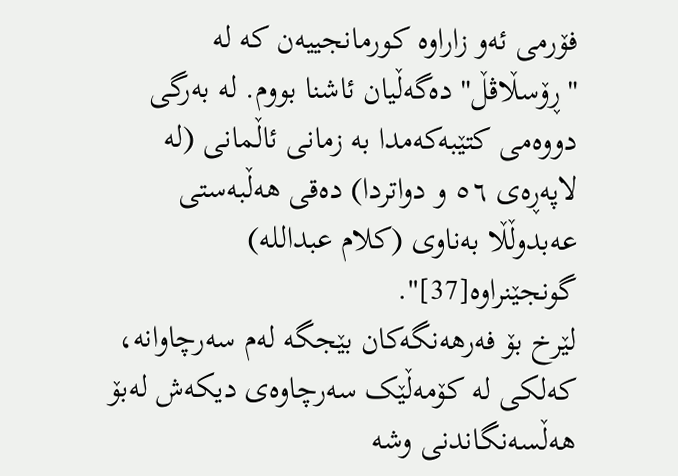فۆرمی ئەو زاراوە کورمانجییەن کە لە "ڕۆسڵاڤڵ" دەگەڵیان ئاشنا بووم. لە بەرگی دووەمی کتێبەکەمدا بە زمانی ئاڵمانی (لە لاپەڕەی ٥٦ و دواتردا) دەقی هەڵبەستی عەبدوڵڵا بەناوی (کلام عبداللە) گونجێنراوە[37]".
لێرخ بۆ فەرهەنگەکان بێجگە لەم سەرچاوانە، کەلکی لە کۆمەڵێک سەرچاوەی دیکەش لەبۆ هەڵسەنگاندنی وشە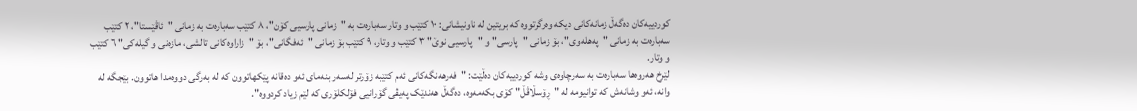کوردییەکان دەگەڵ زمانەکانی دیکە وەرگرتووە کە بریتین لە ناونیشانی: ١٠ کتێب و وتار سەبارەت بە "زمانی پارسیی کۆن"، ٨ کتێب سەبارەت بە زمانی "ئاڤێستا"، ٢ کتێب سەبارەت بە زمانی "پەهلەوی"، بۆ زمانی "پارسی" و "پارسیی نوێ" ٣ کتێب و وتار، ٩ کتێب بۆ زمانی "ئەفگانی"، بۆ "زاراوەکانی تالشی، مازەنی و گیلەکی" ٦ کتێب و وتار.
لێرخ هەروەها سەبارەت بە سەرچاوەی وشە کوردییەکان دەڵێت: "فەرهەنگەکانی ئەم کتێبە زۆرتر لەسەر بنەمای ئەو دەقانە پێکهاتوون کە لە بەرگی دووەمدا هاتوون. بێجگە لە وانە، ئەو وشانەش کە توانیومە لە "ڕۆسڵاڤڵ" کۆی بکەمەوە، دەگەڵ هەندێک پەیڤی گۆرانیی فۆلکلۆری کە لێم زیاد کردووە".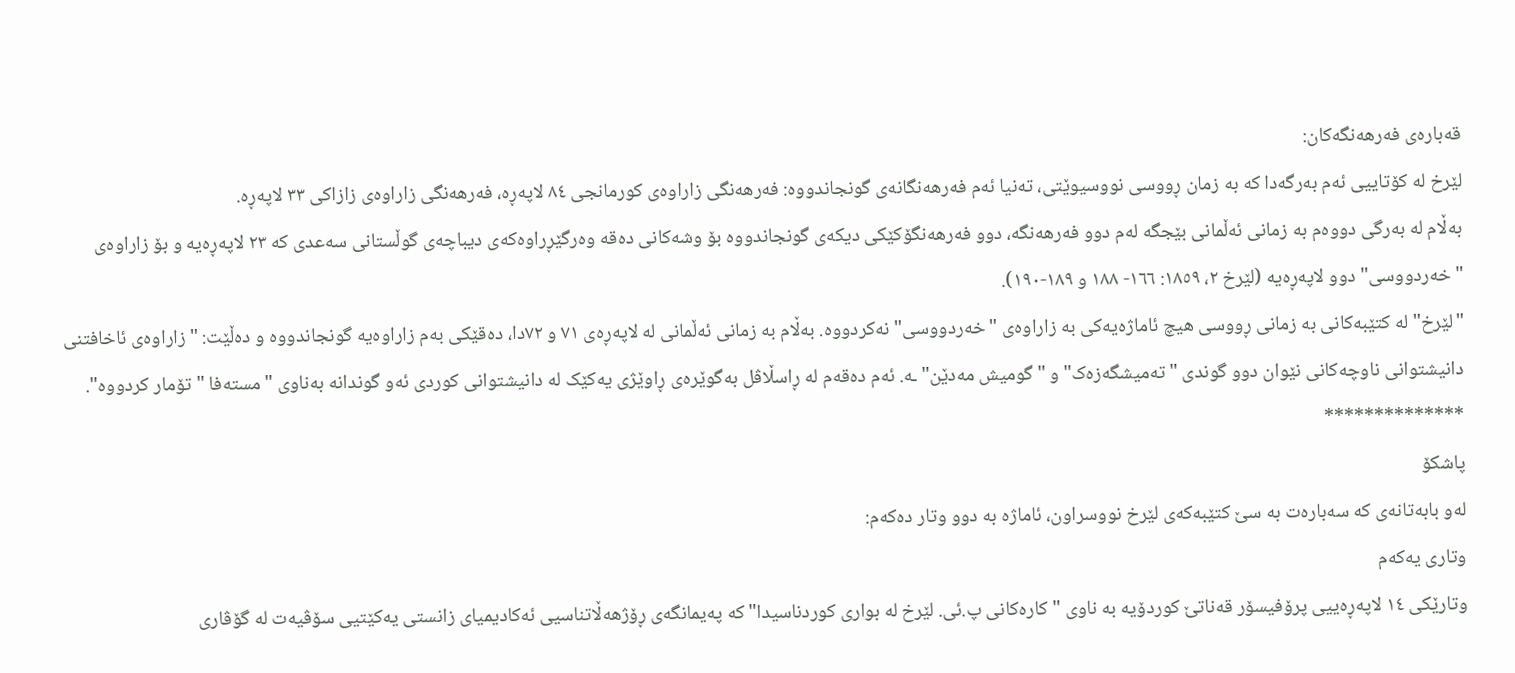قەبارەی فەرهەنگەکان:
لێرخ لە کۆتاییی ئەم بەرگەدا کە بە زمان ڕووسی نووسیوێتی، تەنیا ئەم فەرهەنگانەی گونجاندووە: فەرهەنگی زاراوەی کورمانجی ٨٤ لاپەڕە، فەرهەنگی زاراوەی زازاکی ٣٣ لاپەڕە.
بەڵام لە بەرگی دووەم بە زمانی ئەڵمانی بێجگە لەم دوو فەرهەنگە، دوو فەرهەنگۆکێکی دیکەی گونجاندووە بۆ وشەکانی دەقە وەرگێڕراوەکەی دیباچەی گوڵستانی سەعدی کە ٢٣ لاپەڕەیە و بۆ زاراوەی "خەردووسی" دوو لاپەڕەیە (لێرخ ٢، ١٨٥٩: ١٦٦- ١٨٨ و ١٨٩-١٩٠).
"لێرخ" لە کتێبەکانی بە زمانی ڕووسی هیچ ئاماژەیەکی بە زاراوەی "خەردووسی" نەکردووە. بەڵام بە زمانی ئەڵمانی لە لاپەڕەی ٧١ و ٧٢دا، دەقێکی بەم زاراوەیە گونجاندووە و دەڵێت: "زاراوەی ئاخافتنی دانیشتوانی ناوچەکانی نێوان دوو گوندی "تەمیشگەزەک" و "گومیش مەدێن"ـە. ئەم دەقەم لە ڕاسڵاڤل بەگوێرەی ڕاوێژی یەکێک لە دانیشتوانی کوردی ئەو گوندانە بەناوی "مستەفا " تۆمار کردووە".
**************
پاشکۆ
لەو بابەتانەی کە سەبارەت بە سێ کتێبەکەی لێرخ نووسراون، ئاماژە بە دوو وتار دەکەم:
وتاری یەکەم
وتارێکی ١٤ لاپەڕەییی پرۆفیسۆر قەناتێ کوردۆیە بە ناوی "کارەکانی پ.ئی. لێرخ لە بواری کوردناسیدا" کە پەیمانگەی ڕۆژهەڵاتناسیی ئەکادیمیای زانستی یەکێتیی سۆڤیەت لە گۆڤاری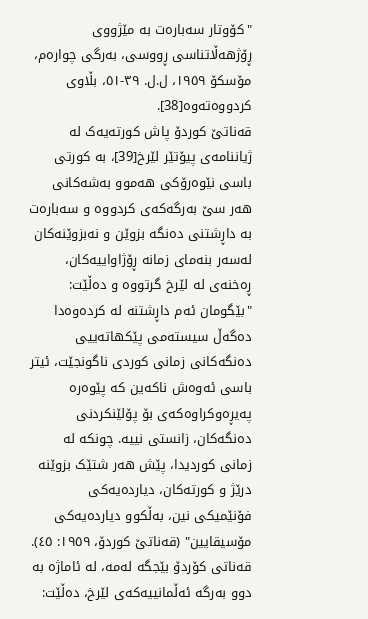"کۆوتار سەبارەت بە مێژووی ڕۆژهەڵاتناسی ڕووسی، بەرگی چوارەم، مۆسکۆ ١٩٥٩، ل.ل. ٣٩-٥١، بڵاوی کردووەتەوە[38].
قەناتێ کوردۆ پاش کورتەیەک لە ژیاننامەی پیۆتێر لێرخ[39]، بە کورتی باسی نێوەرۆکی هەموو بەشەکانی هەر سێ بەرگەکەی کردووە و سەبارەت بە داڕشتنی دەنگە بزوێن و نەبزوێنەکان لەسەر بنەمای زمانە ڕۆژاواییەکان، ڕەخنەی لە لێرخ گرتووە و دەڵێت:
"بێگومان ئەم داڕشتنە لە کردەوەدا دەگەڵ سیستەمی پێکهاتەییی دەنگەکانی زمانی کوردی ناگونجێت، ئیتر باسی ئەوەش ناکەین که پێوەرە پەیڕەوکراوەکەی بۆ پۆلێنکردنی دەنگەکان، زانستی نییە. چونکە لە زمانی کوردیدا، پێش هەر شتێک بزوێنە درێژ و کورتەکان، دیاردەیەکی فۆنێمیکی نین، بەڵکوو دیاردەیەکی مۆسیقایین" (قەناتێ کوردۆ، ١٩٥٩: ٤٥).
قەناتی کۆردۆ بێجگە لەمە، لە ئاماژە بە دوو بەرگە ئەڵمانییەکەی لێرخ، دەڵێت: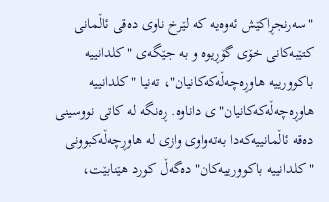"سەرنجڕاکێش ئەوەیە کە لێرخ ناوی دەقی ئاڵمانی کتێبەکانی خۆی گۆڕیوە و بە جێگەی "کلدانییە باکوورییە هاوڕەچەڵەکەکانیان"، تەنیا "کلدانییە هاوڕەچەڵەکەکانیان"ی داناوە. ڕەنگە لە کاتی نووسینی دەقە ئاڵمانییەکەدا بەتەواوی وازی لە هاوڕچەڵەکبوونی "کلدانییە باکوورییەکان" دەگەڵ کورد هێنابێت،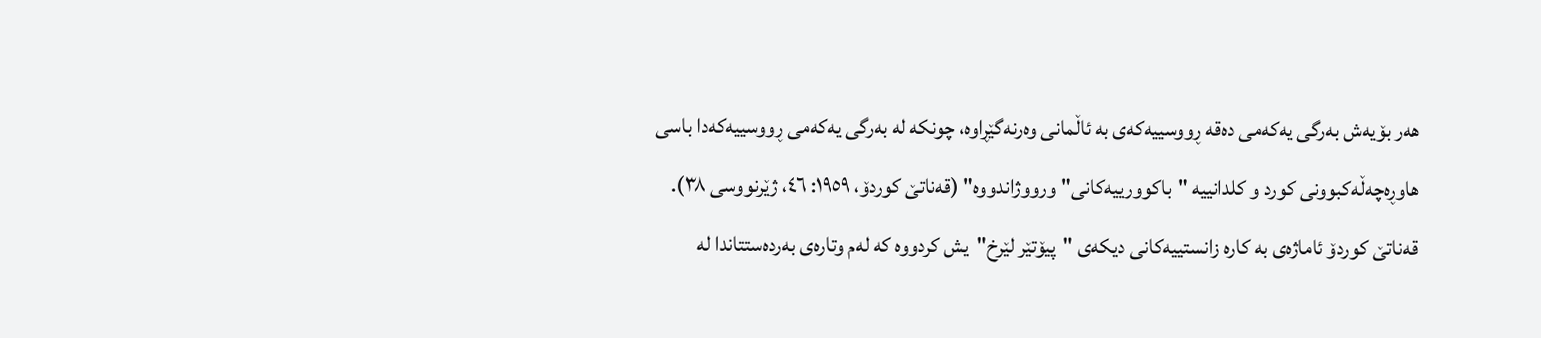هەر بۆیەش بەرگی یەکەمی دەقە ڕووسییەکەی بە ئاڵمانی وەرنەگێڕاوە، چونکە لە بەرگی یەکەمی ڕووسییەکەدا باسی هاوڕەچەڵەکبوونی کورد و کلدانییە "باکوورییەکانی" ورووژاندووە" (قەناتێ کوردۆ، ١٩٥٩: ٤٦، ژێرنووسی ٣٨).
قەناتێ کوردۆ ئاماژەی بە کارە زانستییەکانی دیکەی "پیۆتێر لێرخ"یش کردووە کە لەم وتارەی بەردەستتاندا لە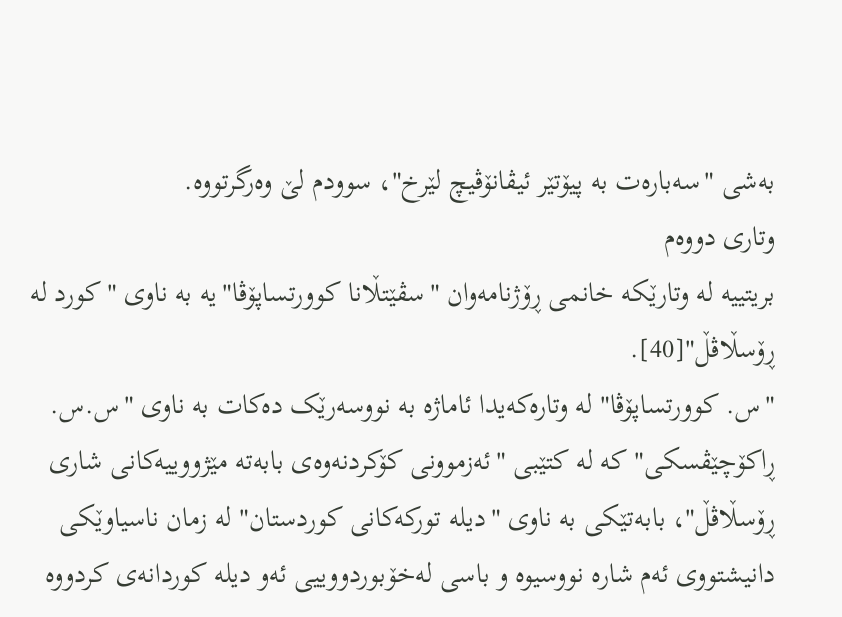بەشی "سەبارەت بە پیۆتێر ئیڤانۆڤیچ لێرخ"، سوودم لێ وەرگرتووە.
وتاری دووەم
بریتییە لە وتارێکە خانمی ڕۆژنامەوان "سڤێتڵانا کوورتساپۆڤا"یە بە ناوی "کورد لە ڕۆسڵاڤڵ"[40].
"س. کوورتساپۆڤا" لە وتارەکەیدا ئاماژە بە نووسەرێک دەکات بە ناوی "س.س. ڕاکۆچێڤسکی" کە لە کتێبی "ئەزموونی کۆکردنەوەی بابەتە مێژووییەکانی شاری ڕۆسڵاڤڵ"، بابەتێکی بە ناوی "دیلە تورکەکانی کوردستان" لە زمان ناسیاوێکی دانیشتووی ئەم شارە نووسیوە و باسی لەخۆبوردووییی ئەو دیلە کوردانەی کردووە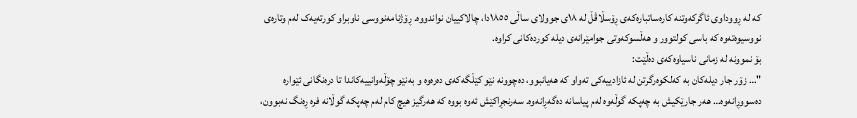کە لە ڕووداوی ئاگرکەوتنە کارەساتبارەکەی ڕۆسڵاڤڵ لە ١٨ی جوولای ساڵی ١٨٥٥دا، چالاکییان نواندووە. ڕۆژنامەنووسی ناوبراو کورتەیەک لەم وتارەی نووسیوەتەوە کە باسی کولتوور و هەڵسوکەوتی جوامێرانەی دیلە کوردەکانی کراوە.
بۆ نموونە لە زمانی ناسیاوەکەی دەڵێت:
"… زۆر جار دیلەکان بە کەلکوەرگرتن لە ئازادییەکی تەواو کە هەیانبوو، دەچوونە نێو کێڵگەکەی دەرەوە و بەنێو چۆڵەوانییەکاندا تا درەنگانی ئێوارە دەسووڕانەوە… هەر جارێکیش بە چەپکە گوڵەوە لەم پیاسانە دەگەڕانەوە. سەرنجڕاکێش ئەوە بووە کە هەرگیز هیچ کام لەم چەپکە گوڵانە فرە ڕەنگ نەبوون،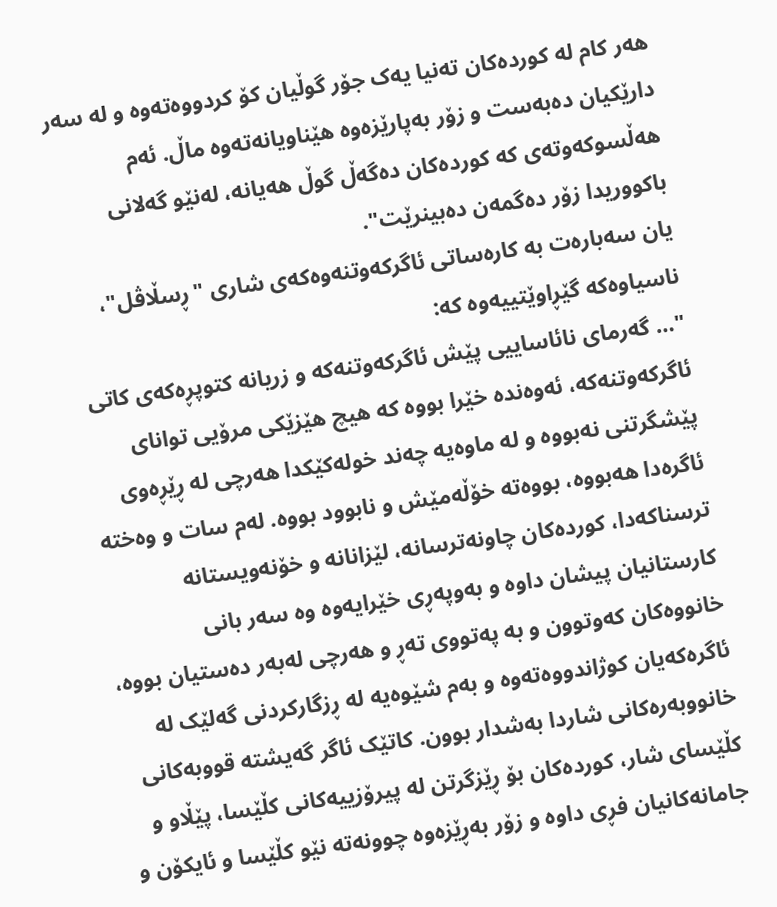هەر کام لە کوردەکان تەنیا یەک جۆر گوڵیان کۆ کردووەتەوە و لە سەر دارێکیان دەبەست و زۆر بەپارێزەوە هێناویانەتەوە ماڵ. ئەم هەڵسوکەوتەی کە کوردەکان دەگەڵ گوڵ هەیانە، لەنێو گەلانی باکووریدا زۆر دەگمەن دەبینرێت".
یان سەبارەت بە کارەساتی ئاگرکەوتنەوەکەی شاری "ڕسڵاڤل"، ناسیاوەکە گێڕاوێتییەوە کە:
"… گەرمای نائاساییی پێش ئاگرکەوتنەکە و زریانە کتوپڕەکەی کاتی ئاگرکەوتنەکە، ئەوەندە خێرا بووە کە هیچ هێزێکی مرۆیی توانای پێشگرتنی نەبووە و لە ماوەیە چەند خولەکێکدا هەرچی لە ڕێڕەوی ئاگرەدا هەبووە، بووەتە خۆڵەمێش و نابوود بووە. لەم سات و وەختە ترسناکەدا، کوردەکان چاونەترسانە، لێزانانە و خۆنەویستانە کارستانیان پیشان داوە و بەوپەڕی خێرایەوە وە سەر بانی خانووەکان کەوتوون و بە پەتووی تەڕ و هەرچی لەبەر دەستیان بووە، ئاگرەکەیان کوژاندووەتەوە و بەم شێوەیە لە ڕزگارکردنی گەلێک لە خانووبەرەکانی شاردا بەشدار بوون. کاتێک ئاگر گەیشتە قووبەکانی کڵێسای شار، کوردەکان بۆ ڕێزگرتن لە پیرۆزییەکانی کڵێسا، پێڵاو و جامانەکانیان فڕی داوە و زۆر بەڕێزەوە چوونەتە نێو کڵێسا و ئایکۆن و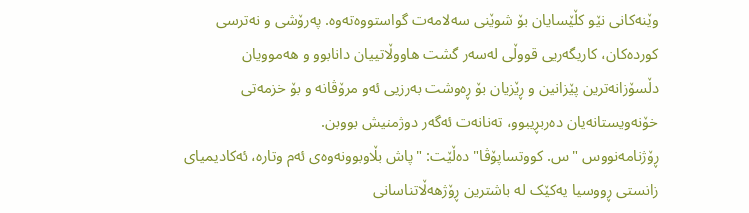وێنەکانی نێو کڵێسایان بۆ شوێنی سەلامەت گواستووەتەوە. پەرۆشی و نەترسی کوردەکان، کاریگەریی قووڵی لەسەر گشت هاووڵاتییان دانابوو و هەموویان دڵسۆزانەترین پێزانین و ڕێزیان بۆ ڕەوشت بەرزیی ئەو مرۆڤانە و بۆ خزمەتی خۆنەویستانەیان دەربڕیبوو، تەنانەت ئەگەر دوژمنیش بووبن.
ڕۆژنامەنووس "س. کووتساپۆڤا" دەڵێت: "پاش بڵاوبوونەوەی ئەم وتارە، ئەکادیمیای زانستی ڕووسیا یەکێک لە باشترین ڕۆژهەڵاتناسانی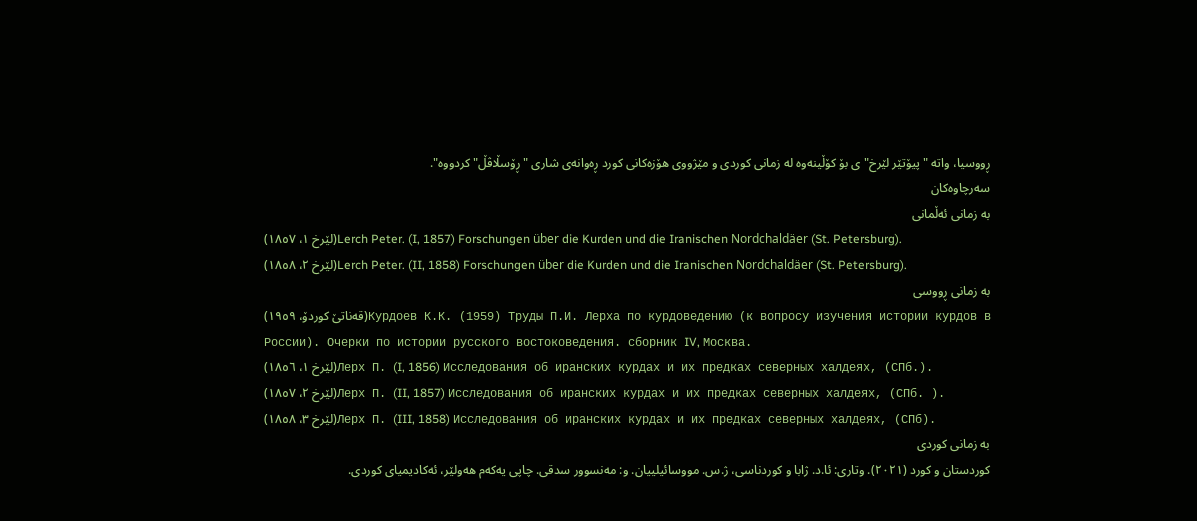ڕووسیا، واتە "پیۆتێر لێرخ"ی بۆ کۆڵینەوە لە زمانی کوردی و مێژووی هۆزەکانی کورد ڕەوانەی شاری "ڕۆسڵاڤڵ" کردووە".
سەرچاوەکان
بە زمانی ئەڵمانی
(لێرخ ١، ١٨٥٧)Lerch Peter. (I, 1857) Forschungen über die Kurden und die Iranischen Nordchaldäer (St. Petersburg).
(لێرخ ٢، ١٨٥٨)Lerch Peter. (II, 1858) Forschungen über die Kurden und die Iranischen Nordchaldäer (St. Petersburg).
بە زمانی ڕووسی
(قەناتێ کوردۆ، ١٩٥٩)Курдоев К.К. (1959) Труды П.И. Лерха по курдоведению (к вопросу изучения истории курдов в России). Очерки по истории русского востоковедения. сборник IV, Москва.
(لێرخ ١، ١٨٥٦)Лерх П. (I, 1856) Исследования об иранских курдах и их предках северных халдеях, (СПб.).
(لێرخ ٢، ١٨٥٧)Лерх П. (II, 1857) Исследования об иранских курдах и их предках северных халдеях, (СПб. ).
(لێرخ ٣، ١٨٥٨)Лерх П. (III, 1858) Исследования об иранских курдах и их предках северных халдеях, (СПб).
بە زمانی کوردی
کوردستان و کورد (٢٠٢١). وتاری: ئا.د. ژابا و کوردناسی، ژ.س. مووسائیلییان. و: مەنسوور سدقی. چاپی یەکەم هەولێر، ئەکادیمیای کوردی.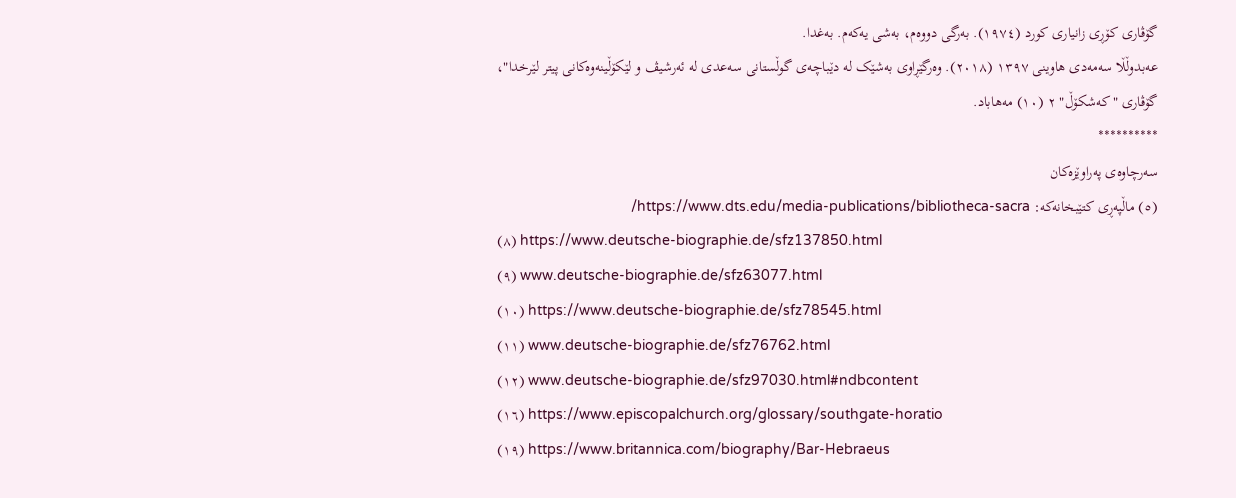گۆڤاری کۆڕی زانیاری کورد (١٩٧٤). بەرگی دووەم، بەشی یەکەم. بەغدا.
عەبدوڵڵا سەمەدی هاوینی ١٣٩٧ (٢٠١٨). وەرگێڕاوی بەشێک لە دێباچەی گوڵستانی سەعدی لە ئەرشیڤ و لێکۆڵینەوەکانی پیتر لێرخدا"، گۆڤاری "کەشکۆڵ" ٢ (١٠) مەهاباد.
**********
سەرچاوەی پەراوێزەکان
(٥) ماڵپەڕی کتێبخانەکە: https://www.dts.edu/media-publications/bibliotheca-sacra/
(٨) https://www.deutsche-biographie.de/sfz137850.html
(٩) www.deutsche-biographie.de/sfz63077.html
(١٠) https://www.deutsche-biographie.de/sfz78545.html
(١١) www.deutsche-biographie.de/sfz76762.html
(١٢) www.deutsche-biographie.de/sfz97030.html#ndbcontent
(١٦) https://www.episcopalchurch.org/glossary/southgate-horatio
(١٩) https://www.britannica.com/biography/Bar-Hebraeus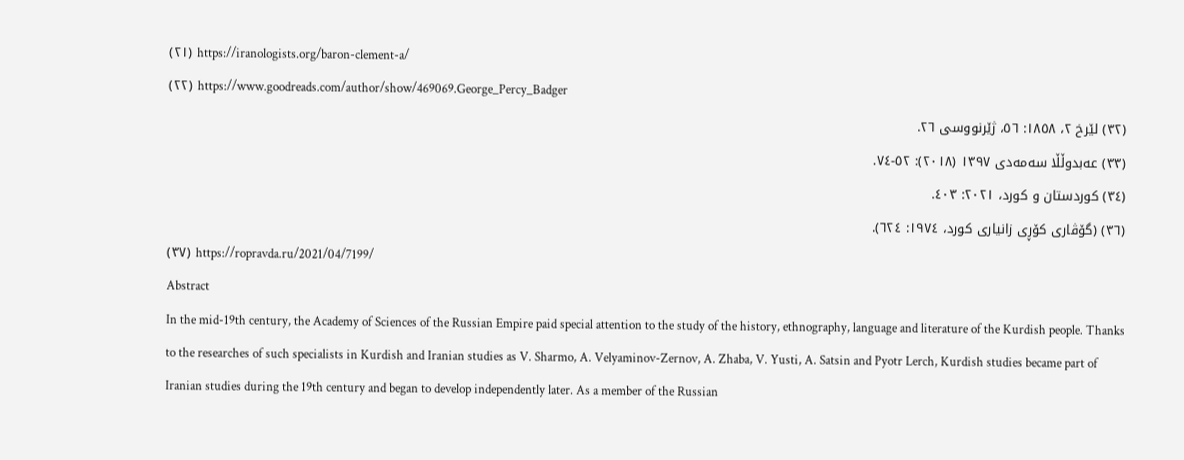(٢١) https://iranologists.org/baron-clement-a/
(٢٢) https://www.goodreads.com/author/show/469069.George_Percy_Badger
(٣٢) لێرخ ٢، ١٨٥٨: ٥٦، ژێرنووسی ٢٦.
(٣٣) عەبدوڵڵا سەمەدی ١٣٩٧ (٢٠١٨): ٥٢-٧٤.
(٣٤) کوردستان و کورد، ٢٠٢١: ٤٠٣.
(٣٦) (گۆڤاری کۆڕی زانیاری کورد، ١٩٧٤: ٦٢٤).
(٣٧) https://ropravda.ru/2021/04/7199/
Abstract
In the mid-19th century, the Academy of Sciences of the Russian Empire paid special attention to the study of the history, ethnography, language and literature of the Kurdish people. Thanks to the researches of such specialists in Kurdish and Iranian studies as V. Sharmo, A. Velyaminov-Zernov, A. Zhaba, V. Yusti, A. Satsin and Pyotr Lerch, Kurdish studies became part of Iranian studies during the 19th century and began to develop independently later. As a member of the Russian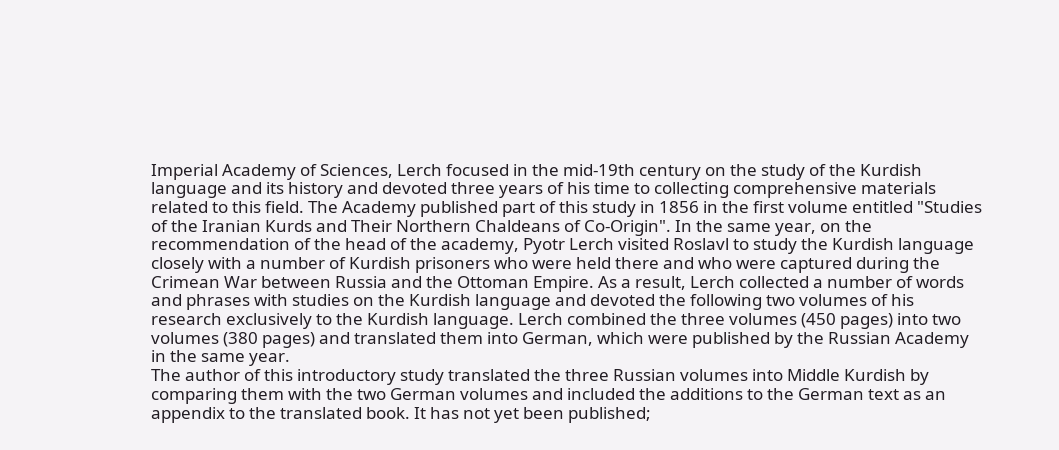Imperial Academy of Sciences, Lerch focused in the mid-19th century on the study of the Kurdish language and its history and devoted three years of his time to collecting comprehensive materials related to this field. The Academy published part of this study in 1856 in the first volume entitled "Studies of the Iranian Kurds and Their Northern Chaldeans of Co-Origin". In the same year, on the recommendation of the head of the academy, Pyotr Lerch visited Roslavl to study the Kurdish language closely with a number of Kurdish prisoners who were held there and who were captured during the Crimean War between Russia and the Ottoman Empire. As a result, Lerch collected a number of words and phrases with studies on the Kurdish language and devoted the following two volumes of his research exclusively to the Kurdish language. Lerch combined the three volumes (450 pages) into two volumes (380 pages) and translated them into German, which were published by the Russian Academy in the same year.
The author of this introductory study translated the three Russian volumes into Middle Kurdish by comparing them with the two German volumes and included the additions to the German text as an appendix to the translated book. It has not yet been published;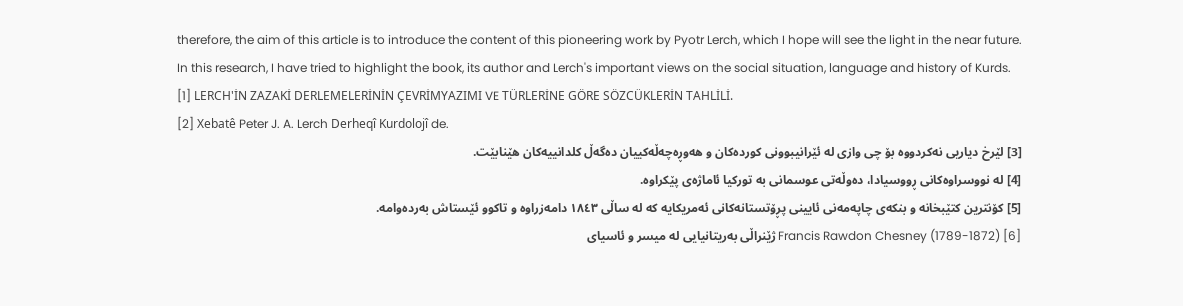therefore, the aim of this article is to introduce the content of this pioneering work by Pyotr Lerch, which I hope will see the light in the near future.
In this research, I have tried to highlight the book, its author and Lerch's important views on the social situation, language and history of Kurds.
[1] LERCH'İN ZAZAKİ DERLEMELERİNİN ÇEVRİMYAZIMI VE TÜRLERİNE GÖRE SÖZCÜKLERİN TAHLİLİ.
[2] Xebatê Peter J. A. Lerch Derheqî Kurdolojî de.
[3] لێرخ دیاریی نەکردووە بۆ چی وازی لە ئێرانیبوونی کوردەکان و هەوڕەچەڵەکییان دەگەڵ کلدانییەکان هێنابێت.
[4] لە نووسراوەکانی ڕووسیادا، دەوڵەتی عوسمانی بە تورکیا ئاماژەی پێکراوە.
[5] کۆنترین کتێبخانە و بنکەی چاپەمەنی ئایینی پڕۆتستانەکانی ئەمریکایە کە لە ساڵی ١٨٤٣ دامەزراوە و تاکوو ئێستاش بەردەوامە.
[6] Francis Rawdon Chesney (1789-1872) ژێنراڵی بەریتانیایی لە میسر و ئاسیای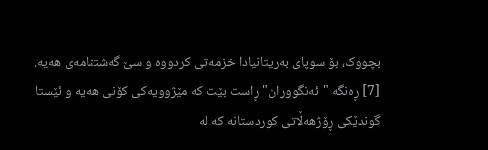بچووک، بۆ سوپای بەریتانیادا خزمەتی کردووە و سێ گەشتنامەی هەیە.
[7] ڕەنگە "ئەنگووران" ڕاست بێت کە مێژوویەکی کۆنی هەیە و ئێستا گوندێکی ڕۆژهەڵاتی کوردستانە کە لە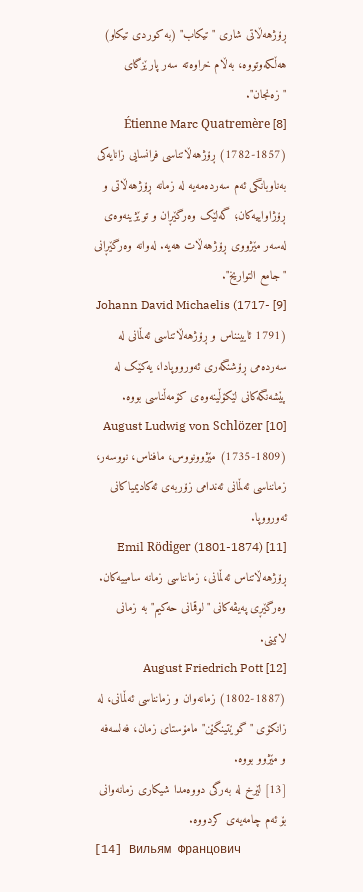ڕۆژهەڵاتی شاری "تیکاب" (بە کوردی تیکاو) هەڵکەوتووە، بەڵام خراوەتە سەر پارێزگای "زەنجان".
[8] Étienne Marc Quatremère (1782-1857) ڕۆژهەڵاتناسی فرانسایی زانایەکی بەناوبانگی ئەم سەردەمەیە لە زمانە ڕۆژهەڵاتی و ڕۆژاواییەکان؛ گەلێک وەرگێڕان و توێژینەوەی لەسەر مێژووی ڕۆژهەڵات هەیە. لەوانە وەرگێڕانی "جامع التواریخ".
[9] Johann David Michaelis (1717- 1791) ئایینناس و ڕۆژهەڵاتناسی ئەڵمانی لە سەردەمی ڕۆشنگەری ئەورووپادا، یەکێک لە پێشەنگەکانی لێکۆڵینەوەی کۆمەڵناسی بووە.
[10] August Ludwig von Schlözer (1735-1809) مێژوونووس، مافناس، نووسەر، زمانناسی ئەڵمانی ئەندامی زۆربەی ئەکادیمیاکانی ئەورووپا.
[11] Emil Rödiger (1801-1874) ڕۆژهەڵاتناس ئەڵمانی، زمانناسی زمانە سامییەکان. وەرگێڕی پەیڤەکانی "لوقمانی حەکیم" بە زمانی لاتینی.
[12] August Friedrich Pott (1802-1887) زمانەوان و زمانناسی ئەڵمانی، لە زانکۆی "گوێتینگێن" مامۆستای زمان، فەلسەفە و مێژوو بووە.
[13] لێرخ لە بەرگی دووەمدا شیکاری زمانەوانی بۆ ئەم چامەیەی کردووە.
[14] Вильям Францович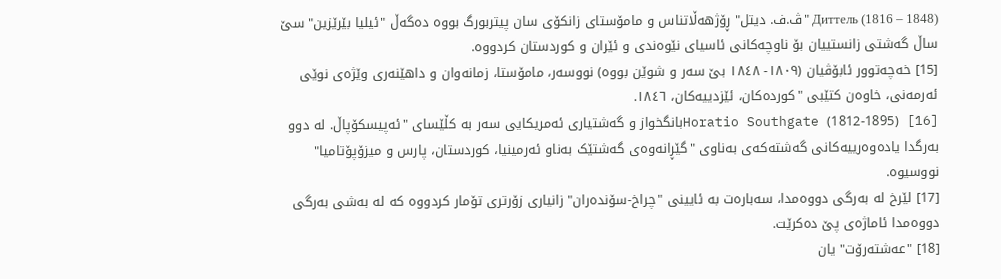Диттель (1816 – 1848) "ڤ.ف. دیتل" ڕۆژهەڵاتناس و مامۆستای زانکۆی سان پیتربورگ بووە دەگەڵ "ئیلیا بێرێزین" سێ ساڵ گەشتی زانستییان بۆ ناوچەکانی ئاسیای نێوەندی و ئێران و کوردستان کردووە.
[15] خەچەتوور ئابۆڤیان (١٨٠٩- ١٨٤٨ بێ سەر و شوێن بووە) نووسەر، مامۆستا، زمانەوان و داهێنەری وێژەی نوێی ئەرمەنی، خاوەن کتێبی "کوردەکان، ئێزدییەکان، ١٨٤٦.
[16] Horatio Southgate (1812-1895)بانگخواز و گەشتیاری ئەمریکایی سەر بە کڵێسای "ئەپیسکۆپاڵ. لە دوو بەرگدا یادەوەرییەکانی گەشتەکەی بەناوی "گێڕانەوەی گەشتێک بەناو ئەرمینیا، کوردستان، پارس و میزۆپۆتامیا" نووسیوە.
[17] لێرخ لە بەرگی دووەمدا، سەبارەت بە ئایینی "چراخ-سۆندەران" زانیاری زۆرتری تۆمار کردووە کە لە بەشی بەرگی دووەمدا ئاماژەی پێ دەکرێت.
[18] "عەشتەرۆت" یان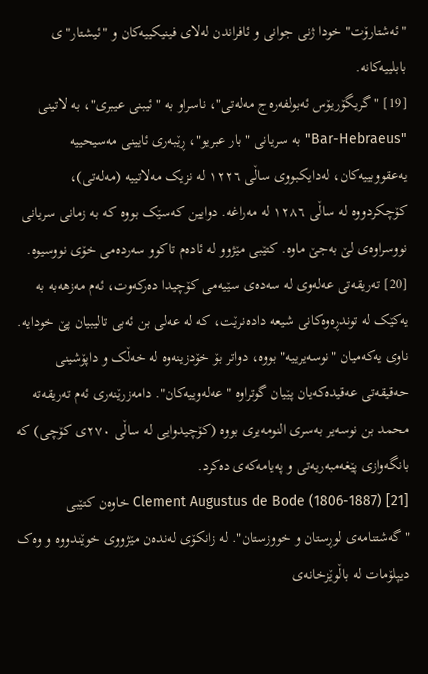"ئەشتارۆت" خودا ژنی جوانی و ئافراندن لەلای فینیکییەکان و "ئیشتار"ی بابلییەکانە.
[19] "گریگۆریۆس ئەبولفەرەج مەلەتی"، ناسراو بە "ئیبنی عیبری"، بە لاتینی "Bar-Hebraeus" بە سریانی "بار عبريو"، ڕێبەری ئایینی مەسیحییە یەعقووبییەکان، لەدایکبووی ساڵی ١٢٢٦ لە نزیک مەلاتییە (مەلەتی)، کۆچکردووە لە ساڵی ١٢٨٦ لە مەراغە. دوایین کەسێک بووە کە بە زمانی سریانی نووسراوەی لێ بەجێ ماوە. کتێبی مێژوو لە ئادەم تاکوو سەردەمی خۆی نووسیوە.
[20] تەریقەتی عەلەوی لە سەدەی سێیەمی کۆچیدا دەرکەوت، ئەم مەزهەبە بە یەکێک لە توندڕەوەکانی شیعە دادەنرێت، کە لە عەلی بن ئەبی تالیبیان پێ خودایە. ناوی یەکەمیان "نوسەیرییە" بووە، دواتر بۆ خۆدزینەوە لە خەڵک و داپۆشینی حەقیقەتی عەقیدەکەیان پێیان گوتراوە "عەلەوییەکان". دامەزرێنەری ئەم تەریقەتە محمد بن نوسەیر بەسری النومەیری بووە (کۆچیدوایی لە ساڵی ٢٧٠ی کۆچی) کە بانگەوازی پێغەمبەریەتی و پەیامەکەی دەکرد.
[21] Clement Augustus de Bode (1806-1887) خاوەن کتێبی "گەشتنامەی لوڕستان و خووزستان". لە زانکۆی لەندەن مێژووی خوێندووە و وەک دیپلۆمات لە باڵوێزخانەی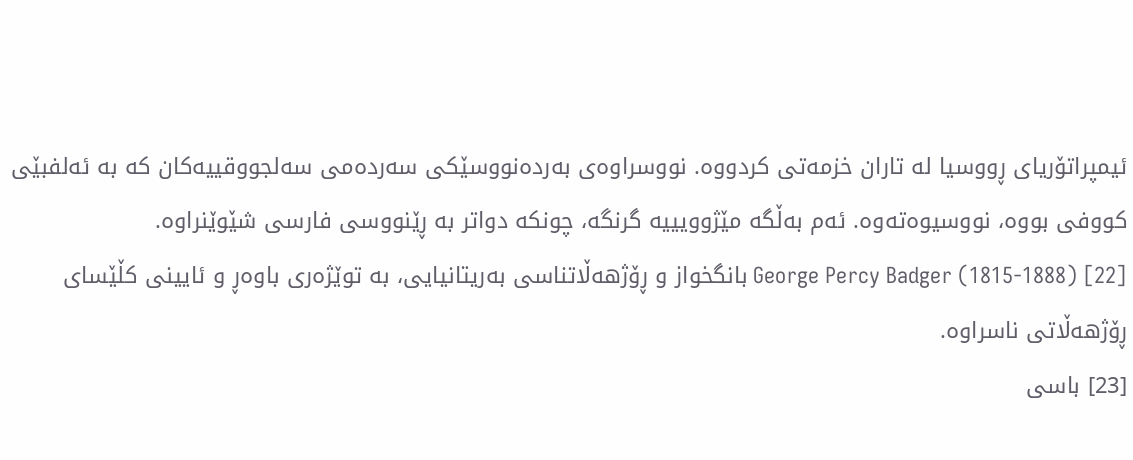ئیمپراتۆریای ڕووسیا لە تاران خزمەتی کردووە. نووسراوەی بەردەنووسێکی سەردەمی سەلجووقییەکان کە بە ئەلفبێی کووفی بووە، نووسیوەتەوە. ئەم بەڵگە مێژوویییە گرنگە، چونکە دواتر بە ڕێنووسی فارسی شێوێنراوە.
[22] George Percy Badger (1815-1888) بانگخواز و ڕۆژهەڵاتناسی بەریتانیایی، بە توێژەری باوەڕ و ئایینی کڵێسای ڕۆژهەڵاتی ناسراوە.
[23] باسی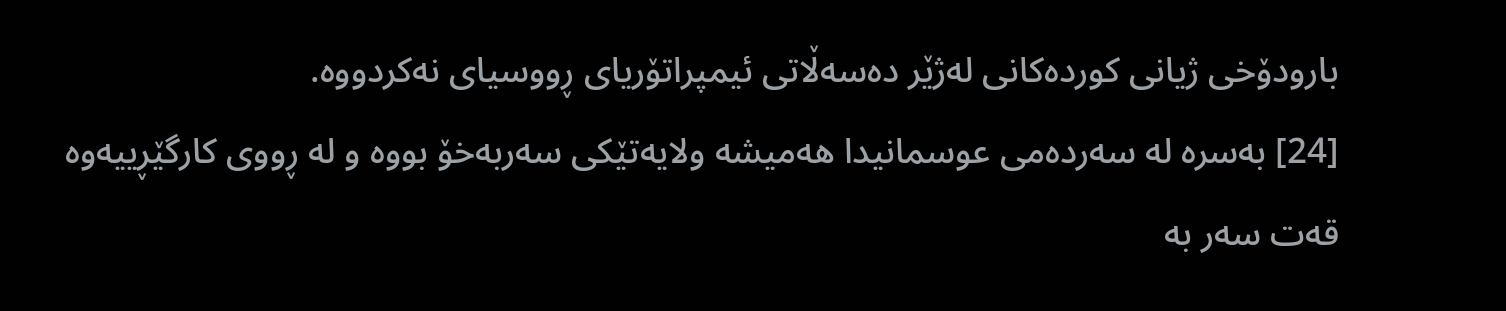بارودۆخی ژیانی کوردەکانی لەژێر دەسەڵاتی ئیمپراتۆریای ڕووسیای نەکردووە.
[24] بەسرە لە سەردەمی عوسمانیدا هەمیشە ولایەتێکی سەربەخۆ بووە و لە ڕووی کارگێڕییەوە قەت سەر بە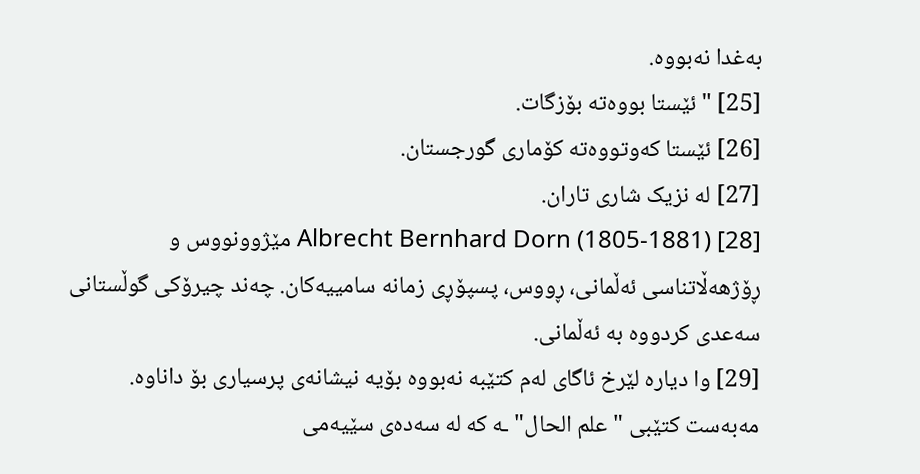بەغدا نەبووە.
[25] "ئێستا بووەتە بۆزگات.
[26] ئێستا کەوتووەتە کۆماری گورجستان.
[27] لە نزیک شاری تاران.
[28] Albrecht Bernhard Dorn (1805-1881) مێژوونووس و ڕۆژهەڵاتناسی ئەڵمانی، ڕووس، پسپۆڕی زمانە سامییەکان. چەند چیرۆکی گوڵستانی سەعدی کردووە بە ئەڵمانی.
[29] وا دیارە لێرخ ئاگای لەم کتێبە نەبووە بۆیە نیشانەی پرسیاری بۆ داناوە. مەبەست کتێبی "علم الحال"ـە کە لە سەدەی سێیەمی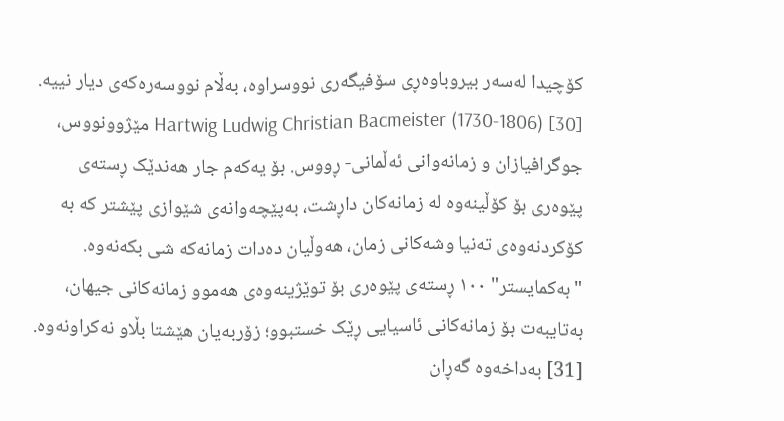کۆچیدا لەسەر بیروباوەڕی سۆفیگەری نووسراوە، بەڵام نووسەرەکەی دیار نییە.
[30] Hartwig Ludwig Christian Bacmeister (1730-1806) مێژوونووس، جوگرافیازان و زمانەوانی ئەڵمانی- ڕووس. بۆ یەکەم جار هەندێک ڕستەی پێوەری بۆ کۆڵینەوە لە زمانەکان داڕشت، بەپێچەوانەی شێوازی پێشتر کە بە کۆکردنەوەی تەنیا وشەکانی زمان، هەوڵیان دەدات زمانەکە شی بکەنەوە. "بەکمایستر" ١٠٠ ڕستەی پێوەری بۆ توێژینەوەی هەموو زمانەکانی جیهان، بەتایبەت بۆ زمانەکانی ئاسیایی ڕێک خستبوو؛ زۆربەیان هێشتا بڵاو نەکراونەوە.
[31] بەداخەوە گەڕان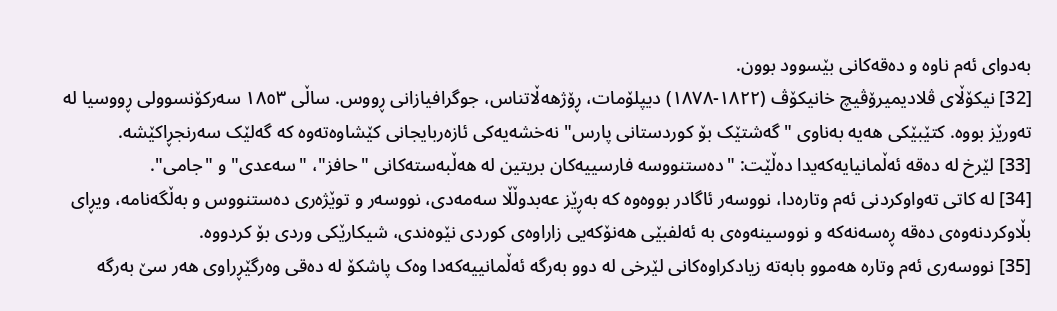بەدوای ئەم ناوە و دەقەکانی بێسوود بوون.
[32] نیکۆڵای ڤلادیمیرۆڤیچ خانیکۆڤ (١٨٢٢-١٨٧٨) دیپلۆمات، ڕۆژهەڵاتناس، جوگرافیازانی ڕووس. ساڵی ١٨٥٣ سەرکۆنسوولی ڕووسیا لە تەورێز بووە. کتێبێکی هەیە بەناوی "گەشتێک بۆ کوردستانی پارس" نەخشەیەکی ئازەربایجانی کێشاوەتەوە کە گەلێک سەرنجڕاکێشە.
[33] لێرخ لە دەقە ئەڵمانیایەکەیدا دەڵێت: "دەستنووسە فارسییەکان بریتین لە هەڵبەستەکانی "حافز"، "سەعدی" و "جامی".
[34] لە کاتی تەواوکردنی ئەم وتارەدا، نووسەر ئاگادر بووەوە کە بەڕێز عەبدوڵڵا سەمەدی، نووسەر و توێژەری دەستنووس و بەڵگەنامە، ویڕای بڵاوکردنەوەی دەقە ڕەسەنەکە و نووسینەوەی بە ئەلفبێی هەنۆکەیی زاراوەی کوردی نێوەندی، شیکارێکی وردی بۆ کردووە.
[35] نووسەری ئەم وتارە هەموو بابەتە زیادکراوەکانی لێرخی لە دوو بەرگە ئەڵمانییەکەدا وەک پاشکۆ لە دەقی وەرگێڕراوی هەر سێ بەرگە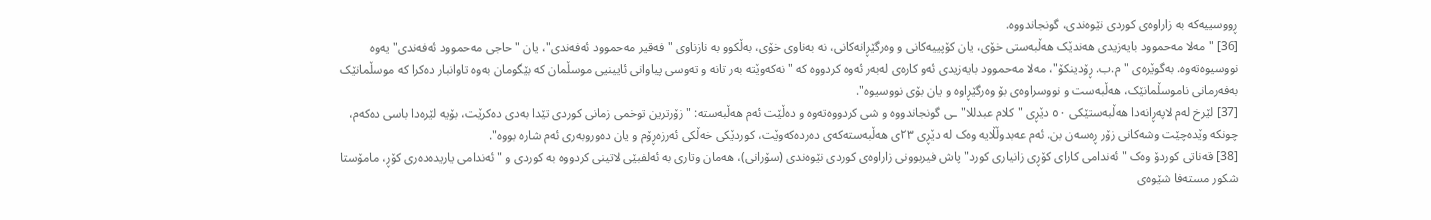ڕووسییەکە بە زاراوەی کوردی نێوەندی، گونجاندووە.
[36] "مەلا مەحموود بایەزیدی هەندێک هەڵبەستی خۆی، یان کۆپییەکانی و وەرگێڕانەکانی، نە بەناوی خۆی، بەڵکوو بە نازناوی "فەقیر مەحموود ئەفەندی"، یان "حاجی مەحموود ئەفەندی"یەوە نووسیوەتەوە. بەگوێرەی "م.ب. ڕۆدینکۆ"، مەلا مەحموود بایەزیدی ئەو کارەی لەبەر ئەوە کردووە کە "نەکەوێتە بەر تانە و تەوسی پیاوانی ئایینیی موسڵمان کە بێگومان بەوە تاوانبار دەکرا کە موسڵمانێک بەفەرمانی ناموسڵمانێک، هەڵبەست و نووسراوەی بۆ وەرگێڕاوە و یان بۆی نووسیوە".
[37] لێرخ لەم لاپەڕانەدا هەڵبەستێکی ٥٠ دێڕی "کلام عبدللا"ـی گونجاندووە و شی کردووەتەوە و دەڵێت ئەم هەڵبەستە: "زۆرترین توخمی زمانی کوردی تێدا بەدی دەکرێت، بۆیە لێرەدا باسی دەکەم، چونکە وێدەچێت وشەکانی زۆر ڕەسەن بن. ئەم عەبدوڵڵایە وەک لە دێڕی ٢٣ی هەڵبەستەکەی دەردەکەوێت، کوردێکی خەڵکی ئەرزەڕۆم و یان دەوروبەری ئەم شارە بووە".
[38] قەناتی کوردۆ وەک "ئەندامی کارای کۆڕی زانیاری کورد" پاش فیربوونی زاراوەی کوردی نێوەندی (سۆرانی)، هەمان وتاری بە ئەلفبێی لاتینی کردووە بە کوردی و "ئەندامی یاریدەدەری کۆڕ، مامۆستا شکور مستەفا شێوەی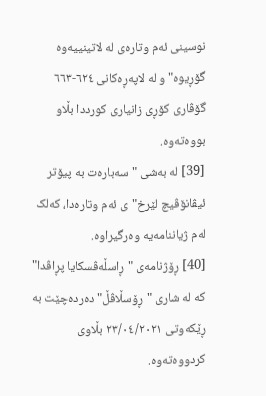نوسینی ئەم وتارەی لە لاتینییەوە گۆڕیوە" و لە لاپەڕەکانی ٦٢٤-٦٦٣ گۆڤاری کۆڕی زانیاری کورددا بڵاو بووەتەوە.
[39] لە بەشی "سەبارەت بە پیۆتر ئیڤانۆڤیچ لێرخ"ی ئەم وتارەدا، کەلک لەم ژیاننامەیە وەرگیراوە.
[40] ڕۆژنامەی "ڕاسڵەڤسکایا پڕاڤدا" کە لە شاری "ڕۆسڵاڤڵ" دەردەچێت بە ڕێکەوتی ٢٣/٠٤/٢٠٢١ بڵاوی کردووەتەوە.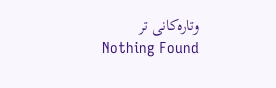وتارەکانی تر
Nothing Found